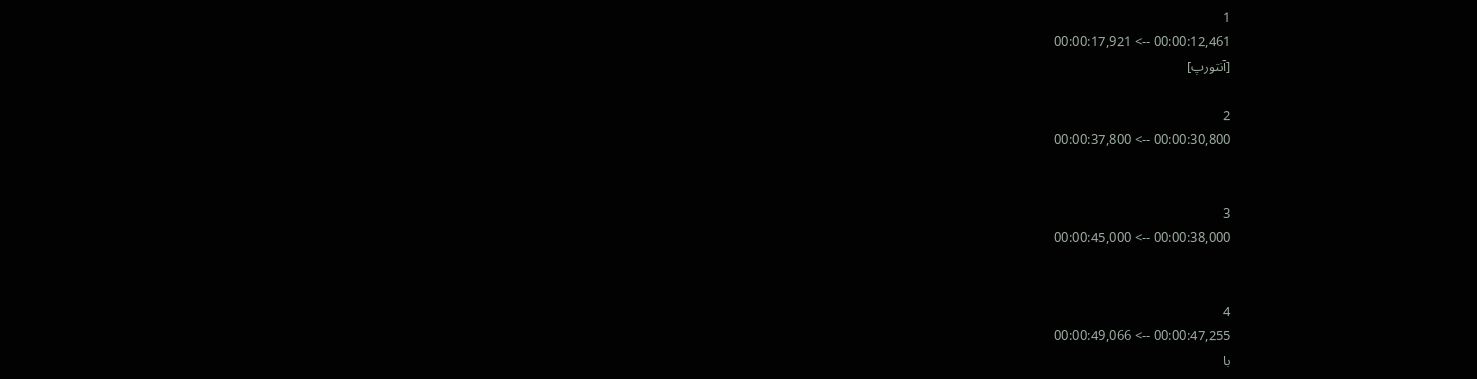1
00:00:12,461 --> 00:00:17,921
[آنتورپ]

2
00:00:30,800 --> 00:00:37,800


3
00:00:38,000 --> 00:00:45,000


4
00:00:47,255 --> 00:00:49,066
با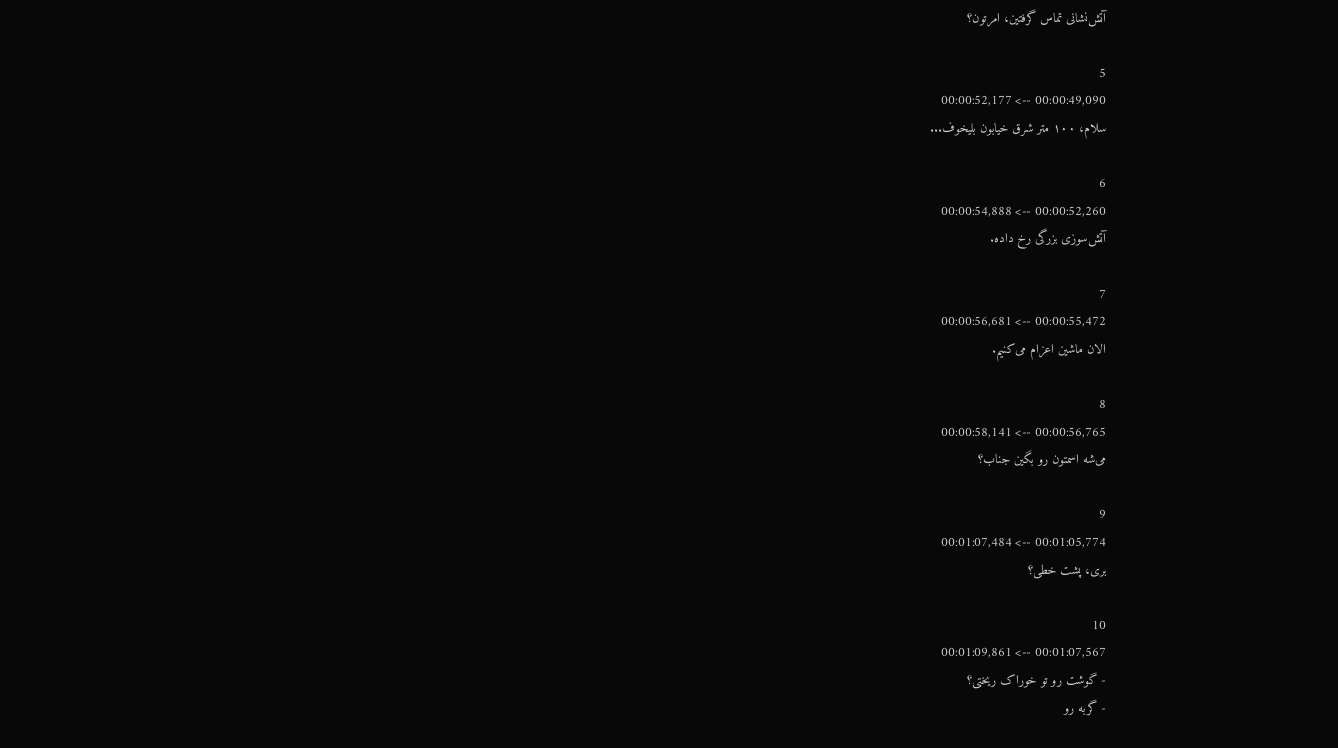آتش‌نشانی تماس گرفتین، امرتون؟

5
00:00:49,090 --> 00:00:52,177
سلام، ۱۰۰ متر شرق خیابون بلیخوف...

6
00:00:52,260 --> 00:00:54,888
آتش‌سوزی بزرگی رخ داده.

7
00:00:55,472 --> 00:00:56,681
الان ماشین اعزام می‌کنیم.

8
00:00:56,765 --> 00:00:58,141
می‌شه اسمتون رو بگین جناب؟

9
00:01:05,774 --> 00:01:07,484
بری، پشت خطی؟

10
00:01:07,567 --> 00:01:09,861
- گوشت رو تو خوراک ریختی؟
- گربه رو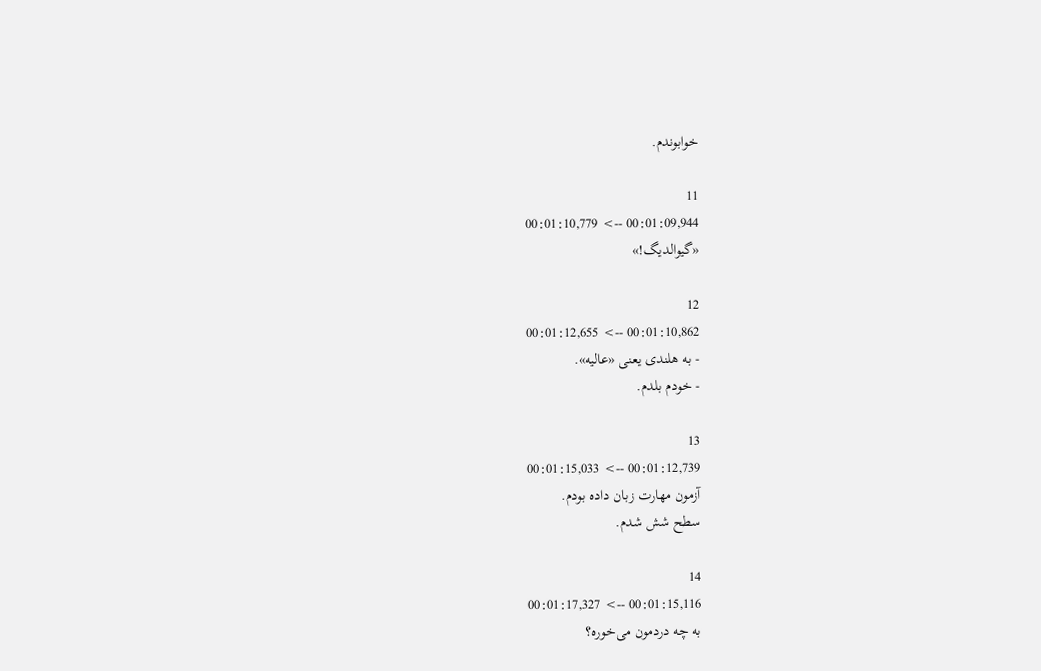خوابوندم.

11
00:01:09,944 --> 00:01:10,779
«گیوالدیگ!»

12
00:01:10,862 --> 00:01:12,655
- به هلندی یعنی «عالیه».
- خودم بلدم.

13
00:01:12,739 --> 00:01:15,033
آزمون مهارت زبان داده بودم.
سطح شش شدم.

14
00:01:15,116 --> 00:01:17,327
به چه دردمون می‌خوره؟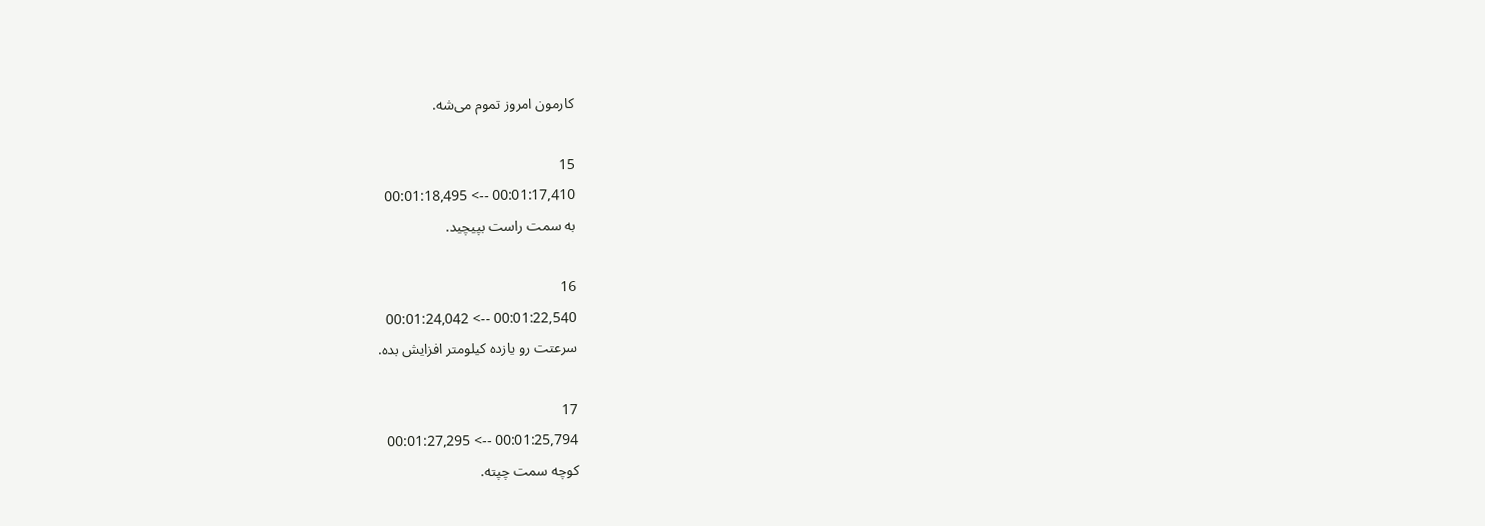کارمون امروز تموم می‌شه.

15
00:01:17,410 --> 00:01:18,495
به سمت راست بپیچید.

16
00:01:22,540 --> 00:01:24,042
سرعتت رو یازده کیلومتر افزایش بده.

17
00:01:25,794 --> 00:01:27,295
کوچه سمت چپته.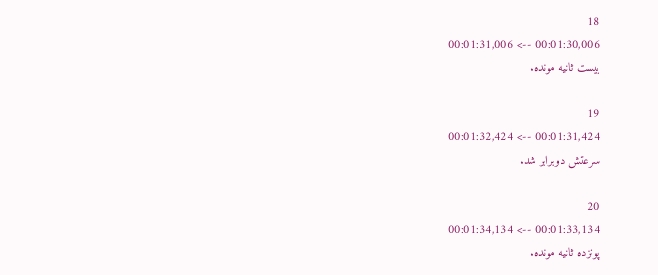18
00:01:30,006 --> 00:01:31,006
بیست ثانیه مونده.

19
00:01:31,424 --> 00:01:32,424
سرعتش دوبرابر شد.

20
00:01:33,134 --> 00:01:34,134
پونزده ثانیه مونده.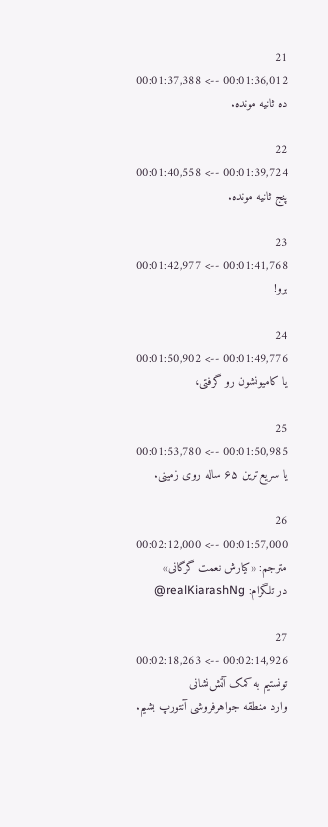21
00:01:36,012 --> 00:01:37,388
ده ثانیه مونده.

22
00:01:39,724 --> 00:01:40,558
پنج ثانیه مونده.

23
00:01:41,768 --> 00:01:42,977
برو!

24
00:01:49,776 --> 00:01:50,902
یا کامیونشون رو گرفتی،

25
00:01:50,985 --> 00:01:53,780
یا سریع‌ترین ۶۵ ساله روی زمینی.

26
00:01:57,000 --> 00:02:12,000
مترجم: «کیارش نعمت گرگانی»
در تلگرام: realKiarashNg@

27
00:02:14,926 --> 00:02:18,263
تونستیم به کمک آتش‌نشانی
وارد منطقه جواهرفروشی آنتورپ بشیم.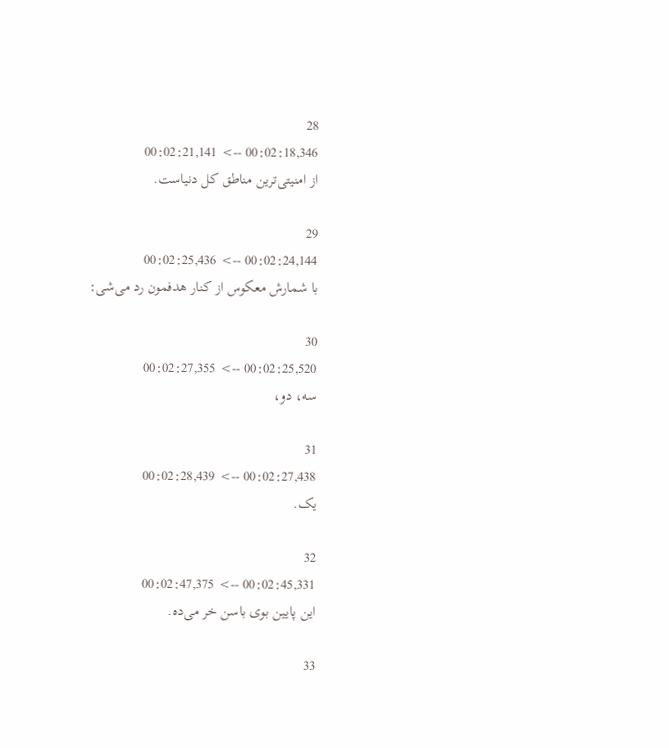28
00:02:18,346 --> 00:02:21,141
از امنیتی‌ترین مناطق کل دنیاست.

29
00:02:24,144 --> 00:02:25,436
با شمارش معکوس از کنار هدفمون رد می‌شی:

30
00:02:25,520 --> 00:02:27,355
سه، دو،

31
00:02:27,438 --> 00:02:28,439
یک.

32
00:02:45,331 --> 00:02:47,375
این پایین بوی باسن خر می‌ده.

33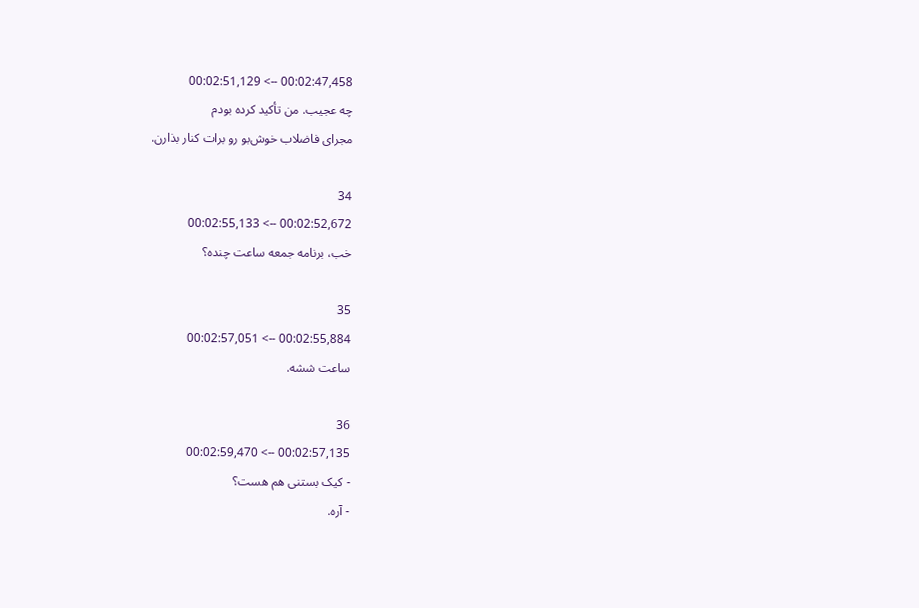00:02:47,458 --> 00:02:51,129
چه عجیب. من تأکید کرده بودم
مجرای فاضلاب خوش‌بو رو برات کنار بذارن.

34
00:02:52,672 --> 00:02:55,133
خب، برنامه جمعه ساعت چنده؟

35
00:02:55,884 --> 00:02:57,051
ساعت ششه.

36
00:02:57,135 --> 00:02:59,470
- کیک بستنی هم هست؟
- آره.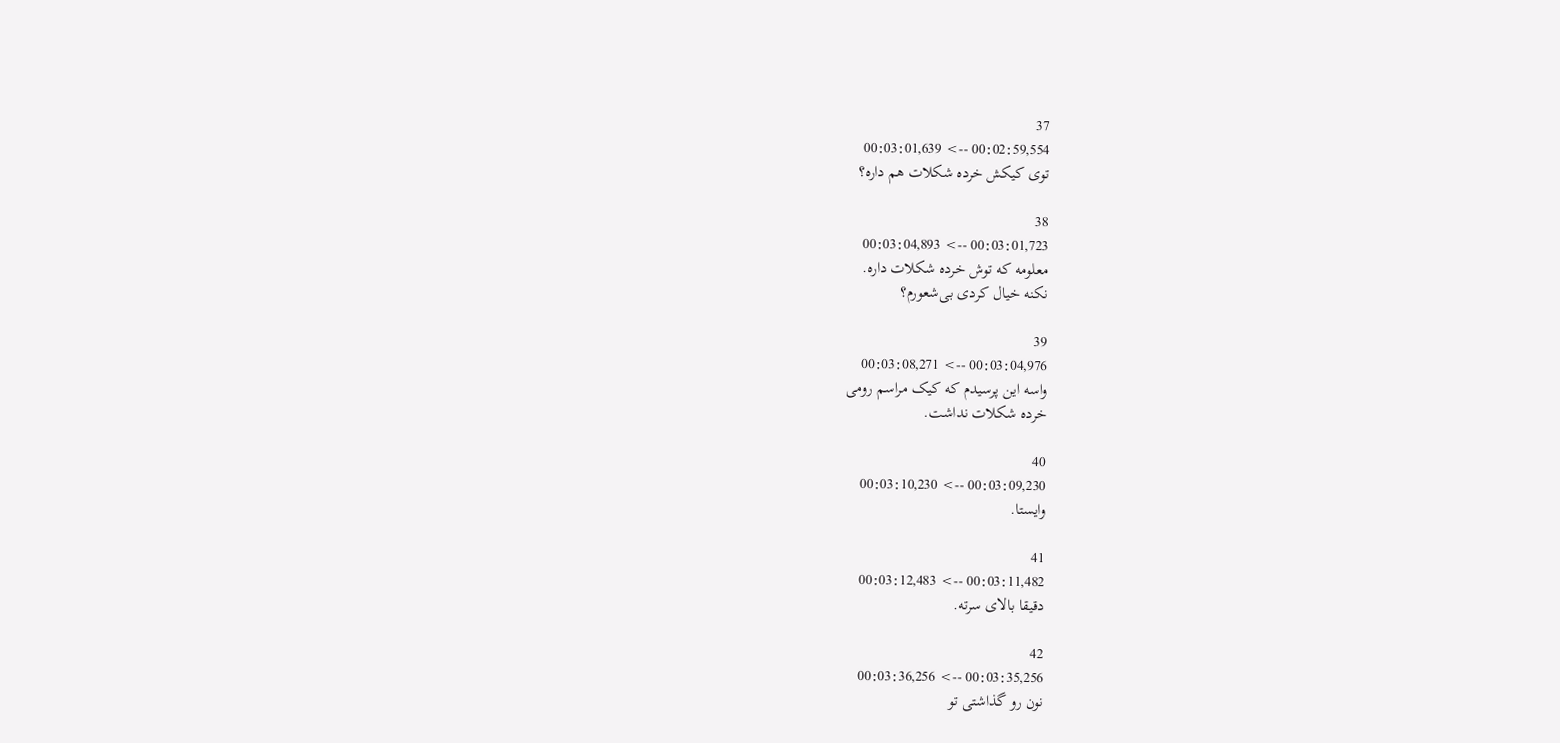37
00:02:59,554 --> 00:03:01,639
توی کیکش خرده شکلات هم داره؟

38
00:03:01,723 --> 00:03:04,893
معلومه که توش خرده شکلات داره.
نکنه خیال کردی بی‌شعورم؟

39
00:03:04,976 --> 00:03:08,271
واسه این پرسیدم که کیک مراسم رومی
خرده شکلات نداشت.

40
00:03:09,230 --> 00:03:10,230
وایستا.

41
00:03:11,482 --> 00:03:12,483
دقیقا بالای سرته.

42
00:03:35,256 --> 00:03:36,256
نون رو گذاشتی تو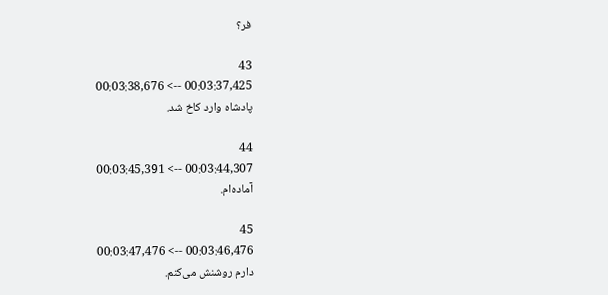فر؟

43
00:03:37,425 --> 00:03:38,676
پادشاه وارد کاخ شد.

44
00:03:44,307 --> 00:03:45,391
آماده‌ام.

45
00:03:46,476 --> 00:03:47,476
دارم روشنش می‌کنم.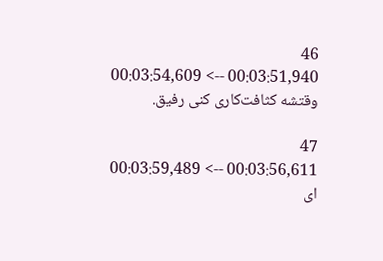46
00:03:51,940 --> 00:03:54,609
وقتشه کثافت‌کاری کنی رفیق.

47
00:03:56,611 --> 00:03:59,489
ای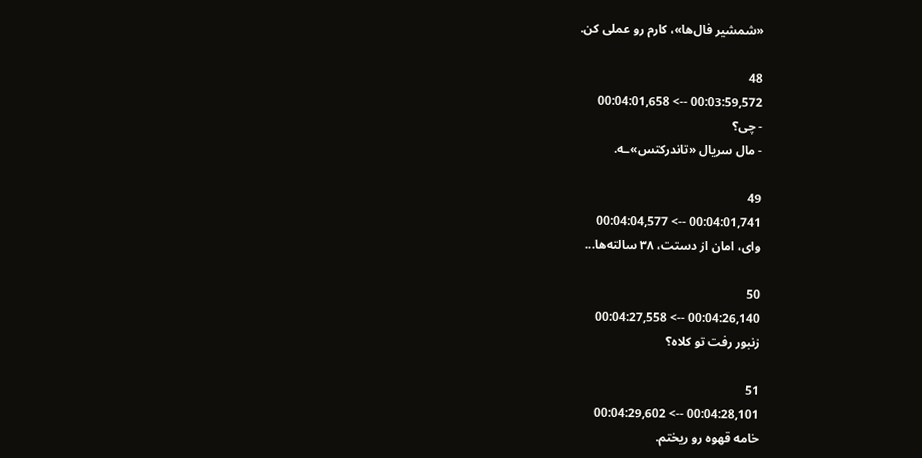«شمشیر فال‌ها»، کارم رو عملی کن.

48
00:03:59,572 --> 00:04:01,658
- چی؟
- مال سریال «تاندرکتس»ـه.

49
00:04:01,741 --> 00:04:04,577
وای، امان از دستت، ۳۸ سالته‌ها...

50
00:04:26,140 --> 00:04:27,558
زنبور رفت تو کلاه؟

51
00:04:28,101 --> 00:04:29,602
خامه قهوه رو ریختم.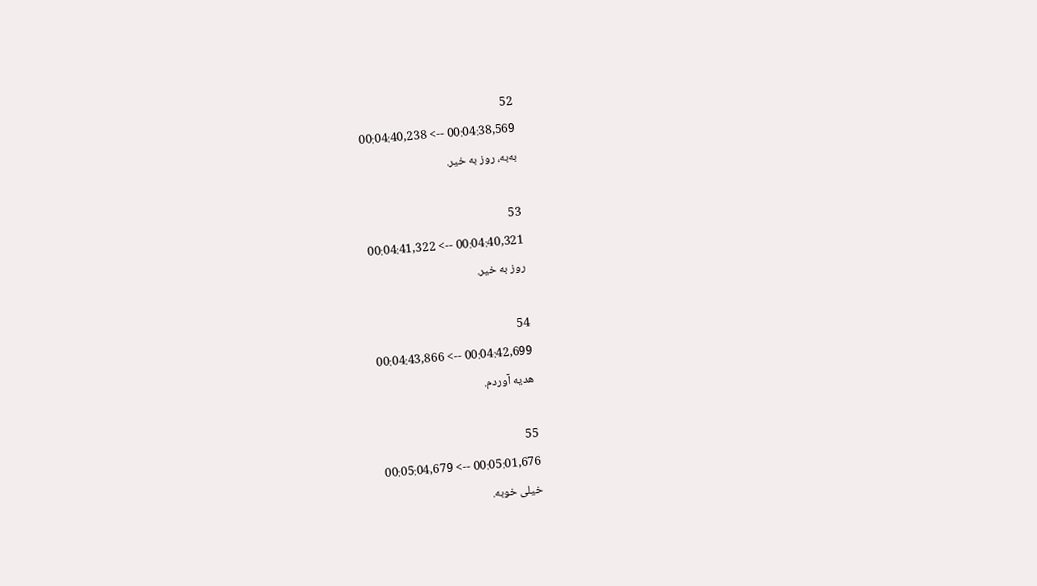52
00:04:38,569 --> 00:04:40,238
به‌به، روز به خیر.

53
00:04:40,321 --> 00:04:41,322
روز به خیر.

54
00:04:42,699 --> 00:04:43,866
هدیه آوردم.

55
00:05:01,676 --> 00:05:04,679
خیلی خوبه.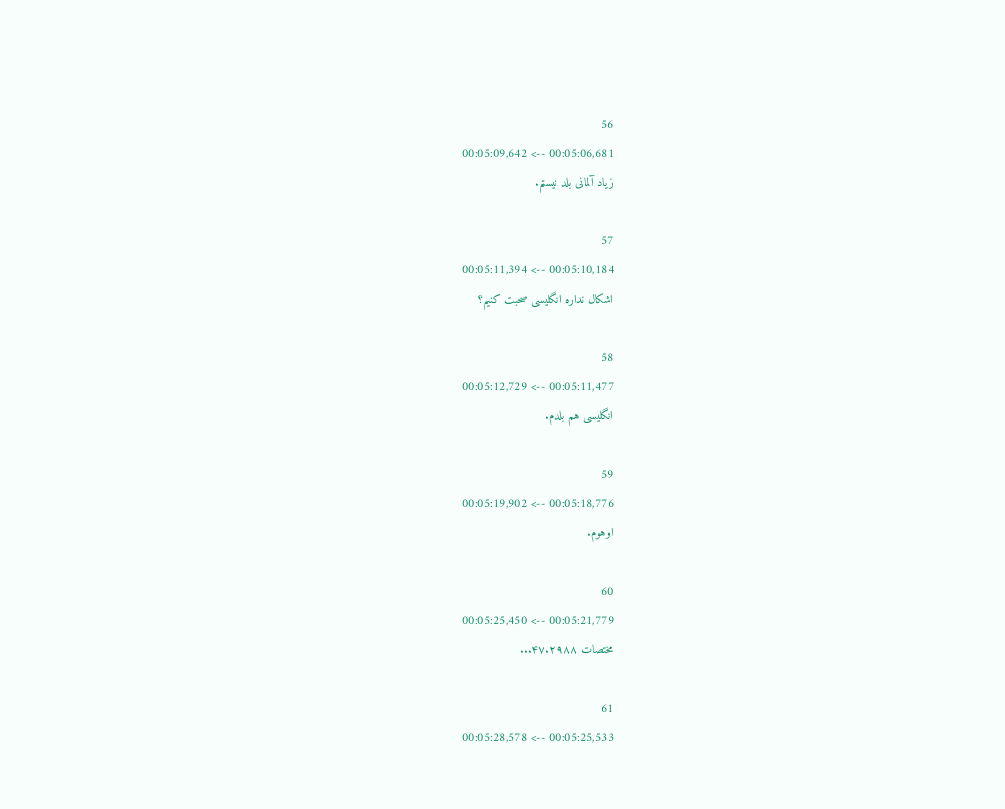56
00:05:06,681 --> 00:05:09,642
زیاد آلمانی بلد نیستم.

57
00:05:10,184 --> 00:05:11,394
اشکال نداره انگلیسی صحبت کنیم؟

58
00:05:11,477 --> 00:05:12,729
انگلیسی هم بلدم.

59
00:05:18,776 --> 00:05:19,902
اوهوم.

60
00:05:21,779 --> 00:05:25,450
مختصات ۴۷.۲۹۸۸...

61
00:05:25,533 --> 00:05:28,578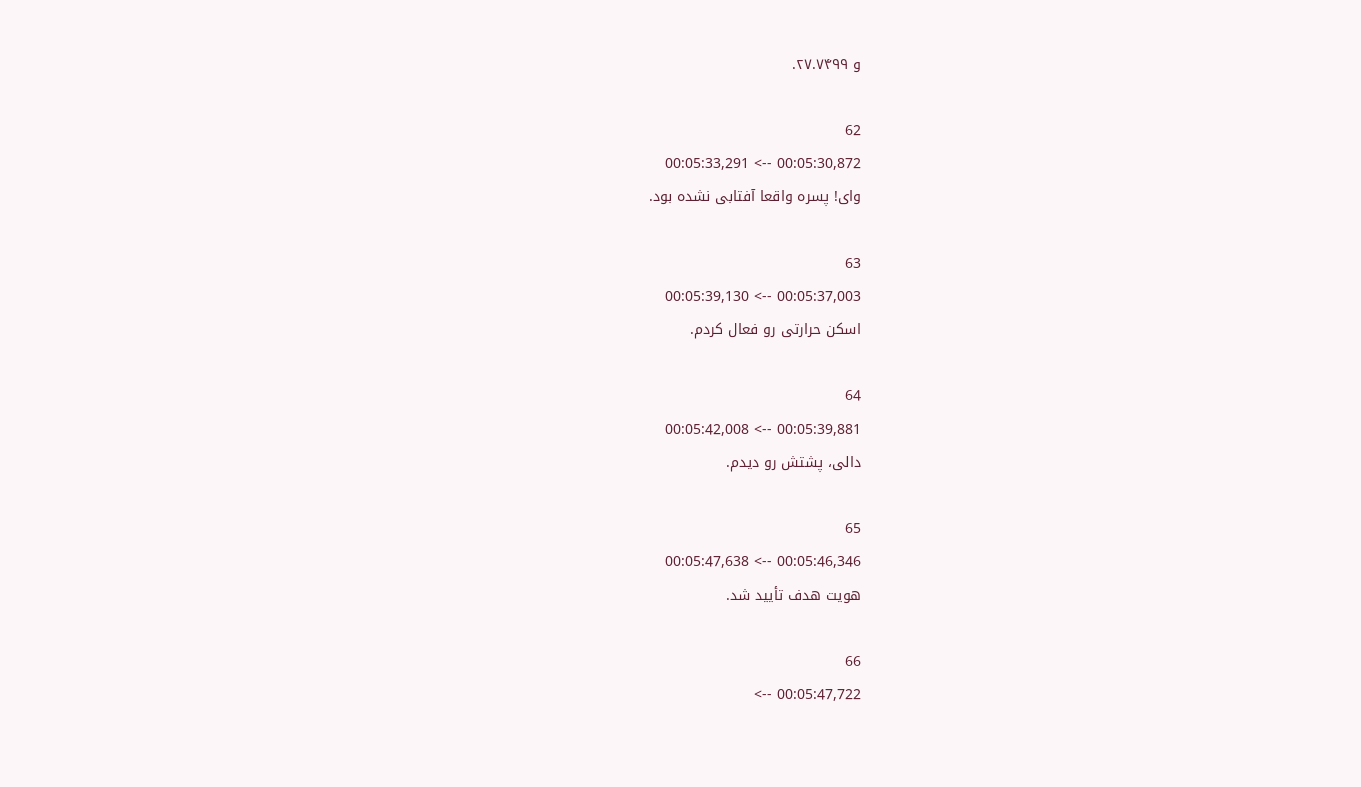و ۲۷.۷۴۹۹.

62
00:05:30,872 --> 00:05:33,291
وای! پسره واقعا آفتابی نشده بود.

63
00:05:37,003 --> 00:05:39,130
اسکن حرارتی رو فعال کردم.

64
00:05:39,881 --> 00:05:42,008
دالی، پشتش رو دیدم.

65
00:05:46,346 --> 00:05:47,638
هویت هدف تأیید شد.

66
00:05:47,722 -->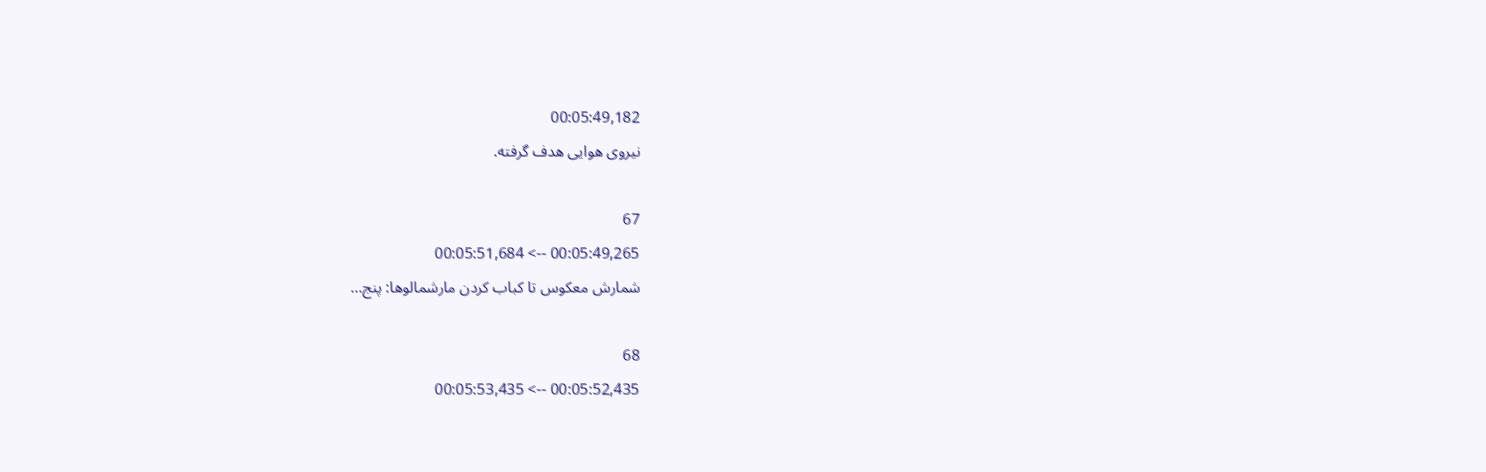00:05:49,182
نیروی هوایی هدف گرفته.

67
00:05:49,265 --> 00:05:51,684
شمارش معکوس تا کباب کردن مارشمالوها: پنج...

68
00:05:52,435 --> 00:05:53,435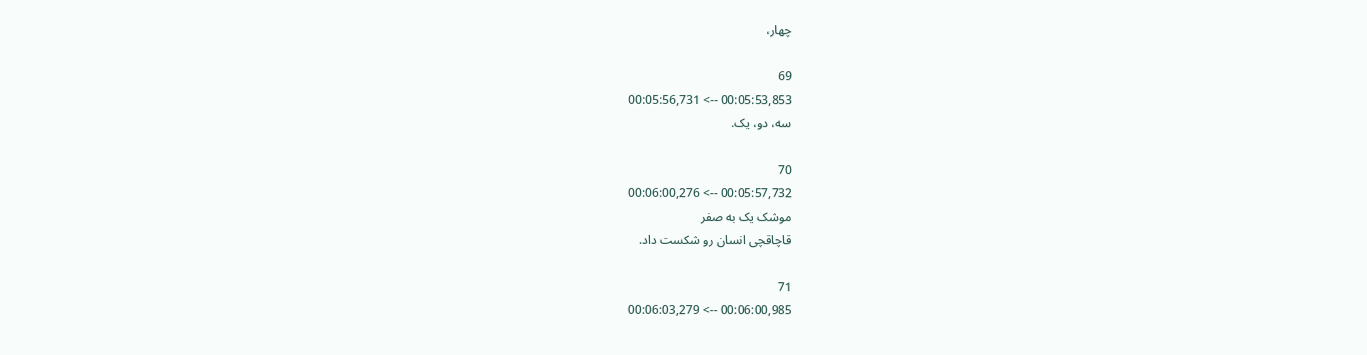چهار،

69
00:05:53,853 --> 00:05:56,731
سه، دو، یک.

70
00:05:57,732 --> 00:06:00,276
موشک یک به صفر
قاچاقچی انسان رو شکست داد.

71
00:06:00,985 --> 00:06:03,279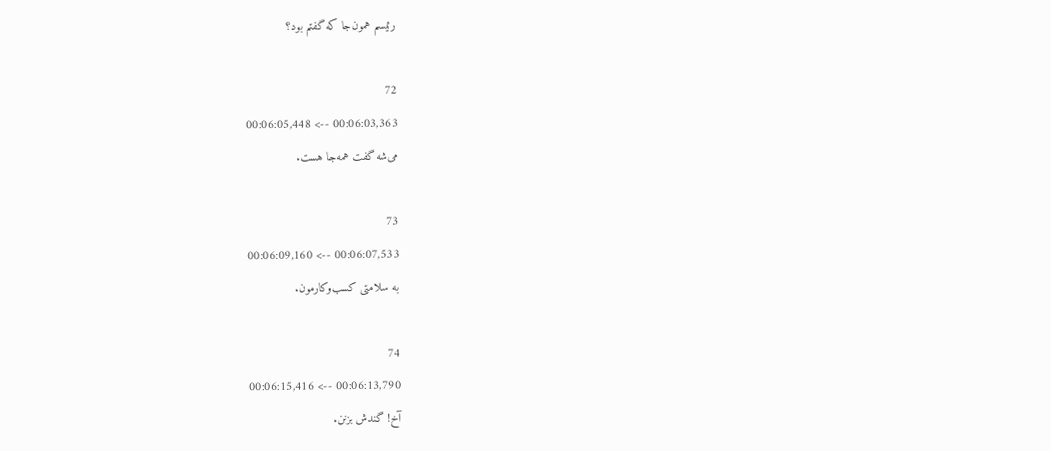رئیسم همون‌جا که گفتم بود؟

72
00:06:03,363 --> 00:06:05,448
می‌شه گفت همه‌جا هست.

73
00:06:07,533 --> 00:06:09,160
به سلامتی کسب‌وکارمون.

74
00:06:13,790 --> 00:06:15,416
آخ! گندش بزنن.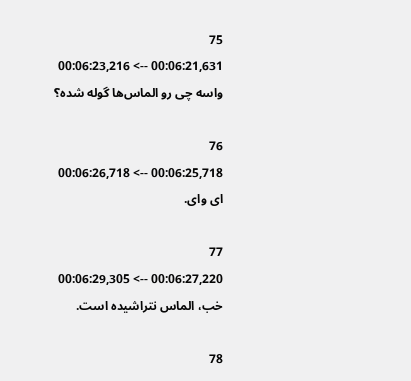75
00:06:21,631 --> 00:06:23,216
واسه چی رو الماس‌ها گوله شده؟

76
00:06:25,718 --> 00:06:26,718
ای وای.

77
00:06:27,220 --> 00:06:29,305
خب، الماس نتراشیده است.

78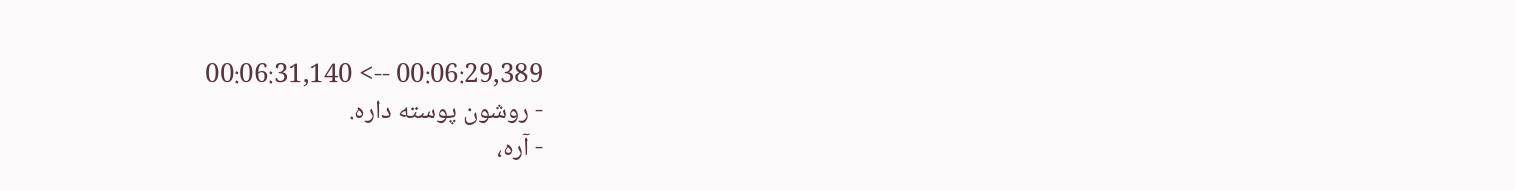00:06:29,389 --> 00:06:31,140
- روشون پوسته داره.
- آره،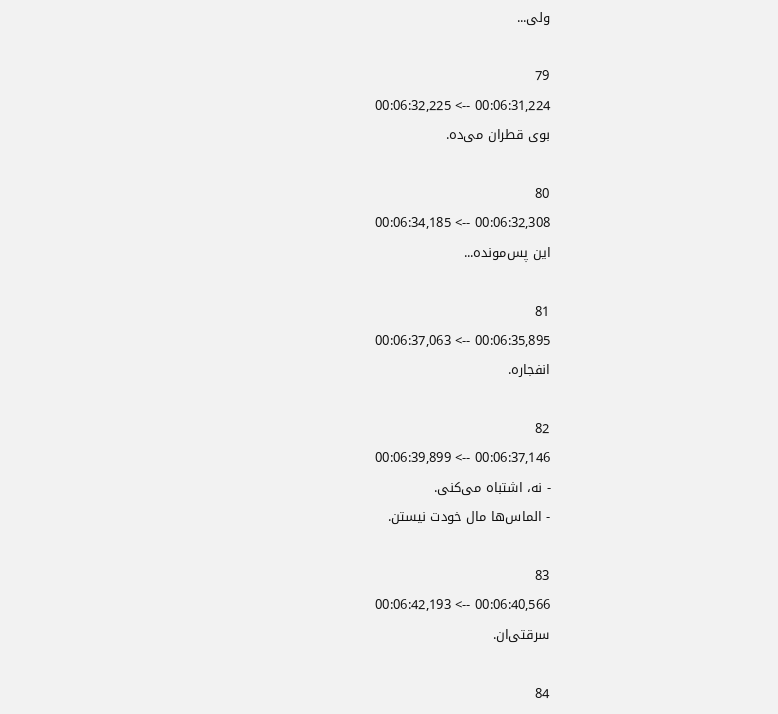ولی...

79
00:06:31,224 --> 00:06:32,225
بوی قطران می‌ده.

80
00:06:32,308 --> 00:06:34,185
این پس‌مونده...

81
00:06:35,895 --> 00:06:37,063
انفجاره.

82
00:06:37,146 --> 00:06:39,899
- نه، اشتباه می‌کنی.
- الماس‌ها مال خودت نیستن.

83
00:06:40,566 --> 00:06:42,193
سرقتی‌ان.

84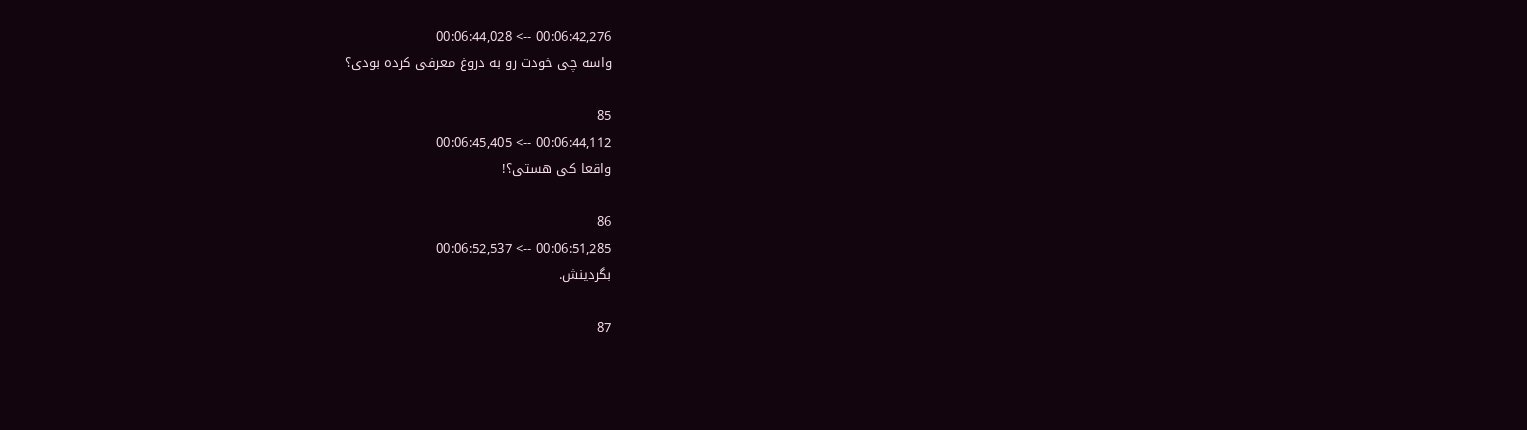00:06:42,276 --> 00:06:44,028
واسه چی خودت رو به دروغ معرفی کرده بودی؟

85
00:06:44,112 --> 00:06:45,405
واقعا کی هستی؟!

86
00:06:51,285 --> 00:06:52,537
بگردینش.

87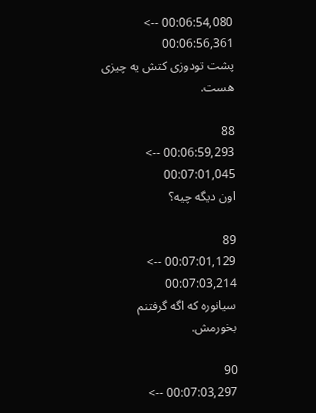00:06:54,080 --> 00:06:56,361
پشت تودوزی کتش یه چیزی هست.

88
00:06:59,293 --> 00:07:01,045
اون دیگه چیه؟

89
00:07:01,129 --> 00:07:03,214
سیانوره که اگه گرفتنم بخورمش.

90
00:07:03,297 -->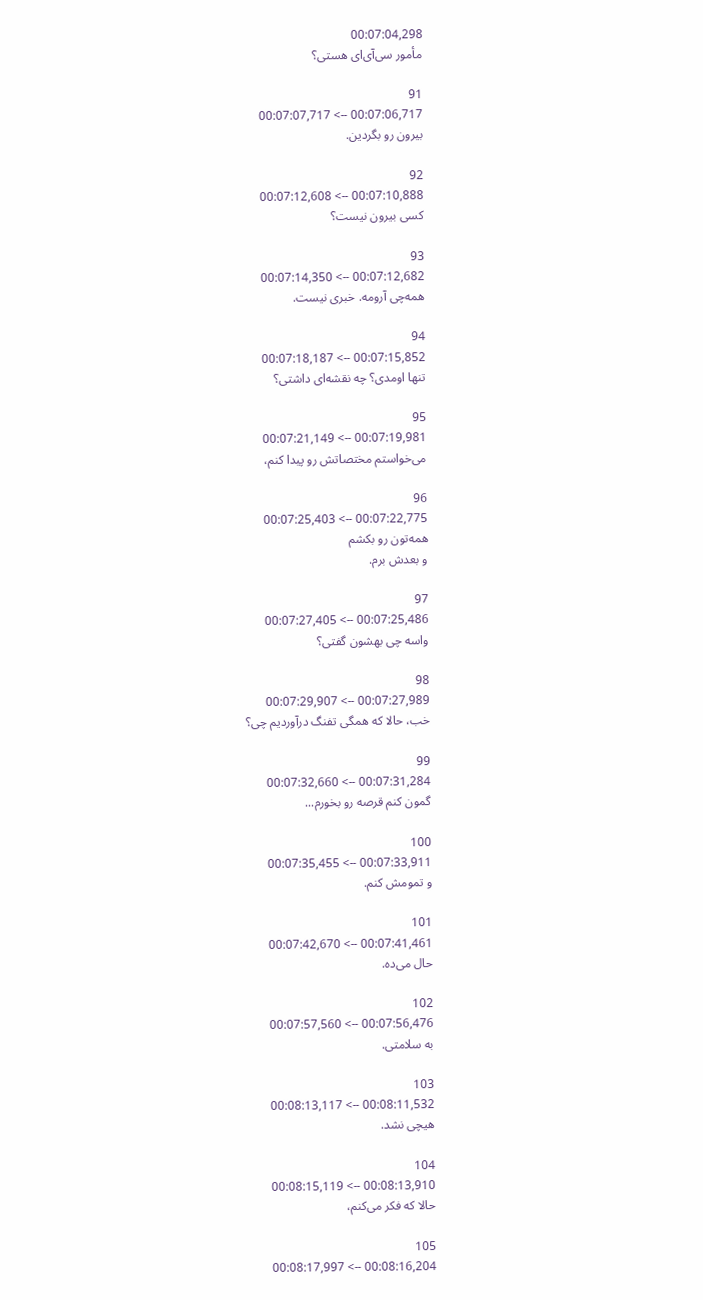00:07:04,298
مأمور سی‌آی‌ای هستی؟

91
00:07:06,717 --> 00:07:07,717
بیرون رو بگردین.

92
00:07:10,888 --> 00:07:12,608
کسی بیرون نیست؟

93
00:07:12,682 --> 00:07:14,350
همه‌چی آرومه. خبری نیست.

94
00:07:15,852 --> 00:07:18,187
تنها اومدی؟ چه نقشه‌ای داشتی؟

95
00:07:19,981 --> 00:07:21,149
می‌خواستم مختصاتش رو پیدا کنم،

96
00:07:22,775 --> 00:07:25,403
همه‌تون رو بکشم
و بعدش برم.

97
00:07:25,486 --> 00:07:27,405
واسه چی بهشون گفتی؟

98
00:07:27,989 --> 00:07:29,907
خب، حالا که همگی تفنگ درآوردیم چی؟

99
00:07:31,284 --> 00:07:32,660
گمون کنم قرصه رو بخورم...

100
00:07:33,911 --> 00:07:35,455
و تمومش کنم.

101
00:07:41,461 --> 00:07:42,670
حال می‌ده.

102
00:07:56,476 --> 00:07:57,560
به سلامتی.

103
00:08:11,532 --> 00:08:13,117
هیچی نشد.

104
00:08:13,910 --> 00:08:15,119
حالا که فکر می‌کنم،

105
00:08:16,204 --> 00:08:17,997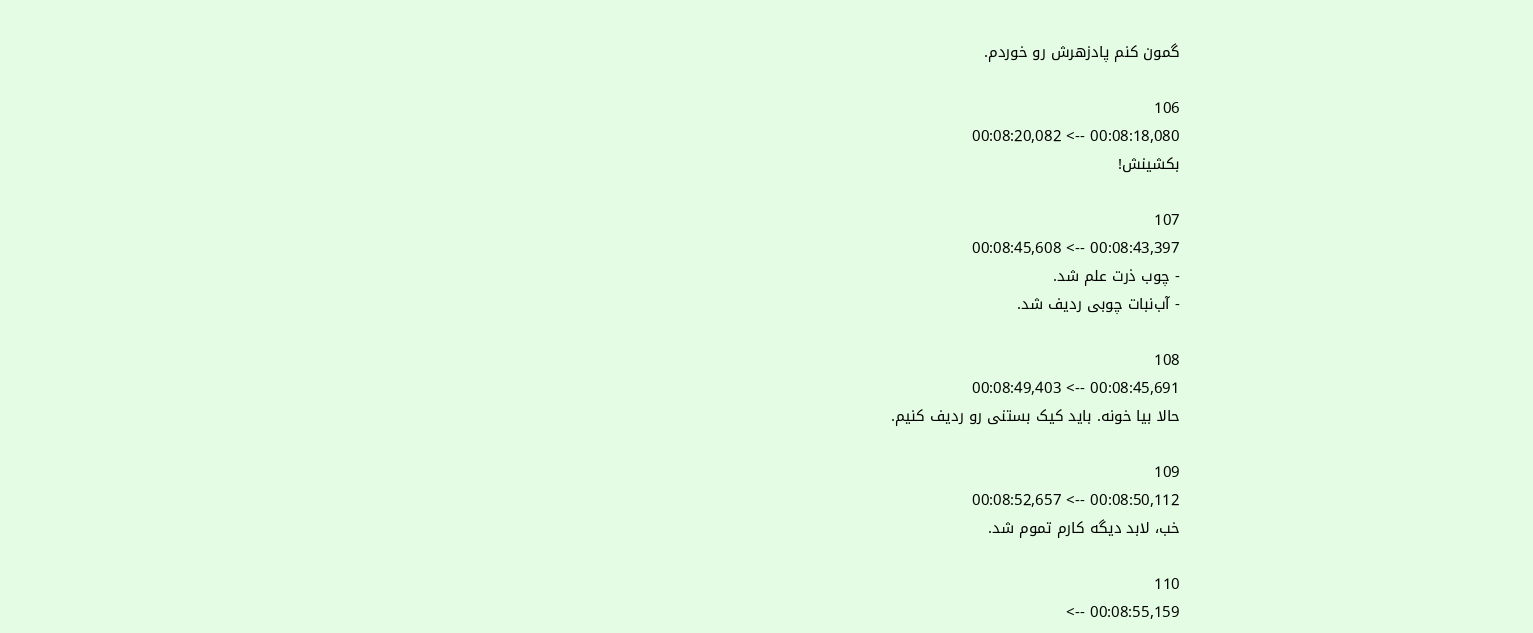گمون کنم پادزهرش رو خوردم.

106
00:08:18,080 --> 00:08:20,082
بکشینش!

107
00:08:43,397 --> 00:08:45,608
- چوب ذرت علم شد.
- آب‌نبات چوبی ردیف شد.

108
00:08:45,691 --> 00:08:49,403
حالا بیا خونه. باید کیک بستنی رو ردیف کنیم.

109
00:08:50,112 --> 00:08:52,657
خب، لابد دیگه کارم تموم شد.

110
00:08:55,159 -->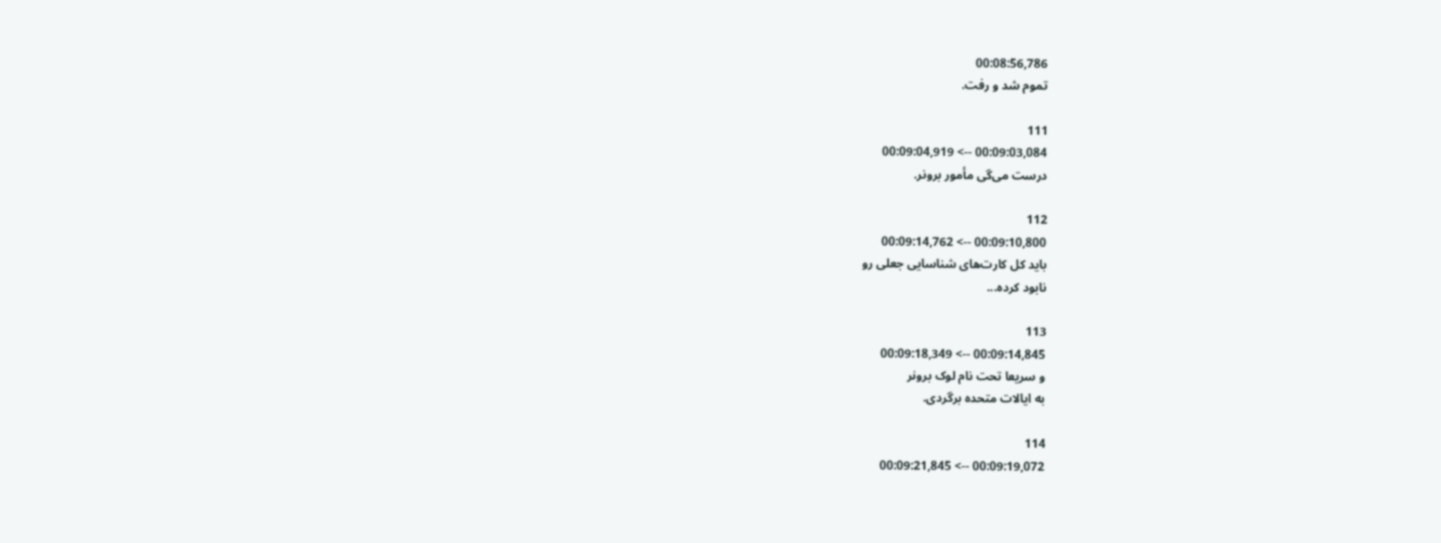00:08:56,786
تموم شد و رفت.

111
00:09:03,084 --> 00:09:04,919
درست می‌گی مأمور برونر.

112
00:09:10,800 --> 00:09:14,762
باید کل کارت‌های شناسایی جعلی رو
نابود کرده...

113
00:09:14,845 --> 00:09:18,349
و سریعا تحت نام لوک برونر
به ایالات متحده برگردی.

114
00:09:19,072 --> 00:09:21,845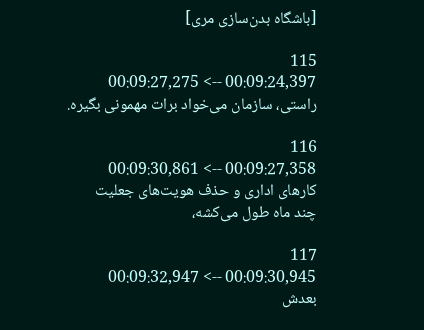[باشگاه بدن‌سازی مری]

115
00:09:24,397 --> 00:09:27,275
راستی، سازمان می‌خواد برات مهمونی بگیره.

116
00:09:27,358 --> 00:09:30,861
کارهای اداری و حذف هویت‌های جعلیت
چند ماه طول می‌کشه،

117
00:09:30,945 --> 00:09:32,947
بعدش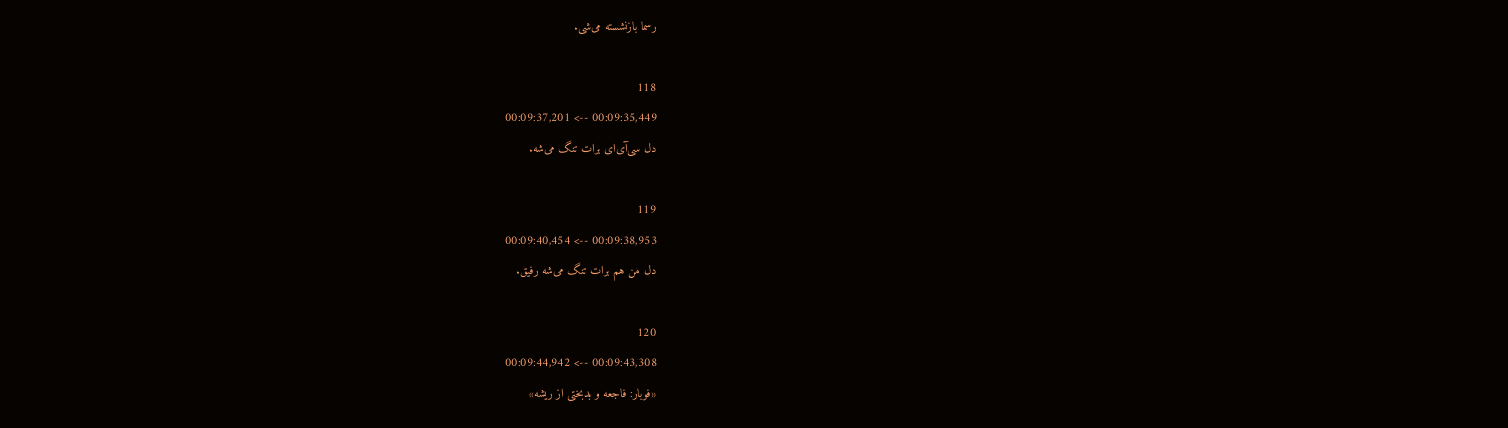رسما بازنشسته می‌شی.

118
00:09:35,449 --> 00:09:37,201
دل سی‌آی‌ای برات تنگ می‌شه.

119
00:09:38,953 --> 00:09:40,454
دل من هم برات تنگ می‌شه رفیق.

120
00:09:43,308 --> 00:09:44,942
«فوبار: فاجعه و بدبختی از ریشه»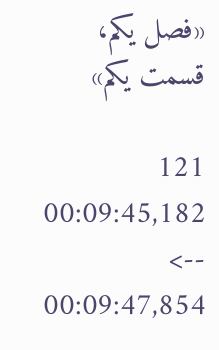«فصل یکم، قسمت یکم»

121
00:09:45,182 --> 00:09:47,854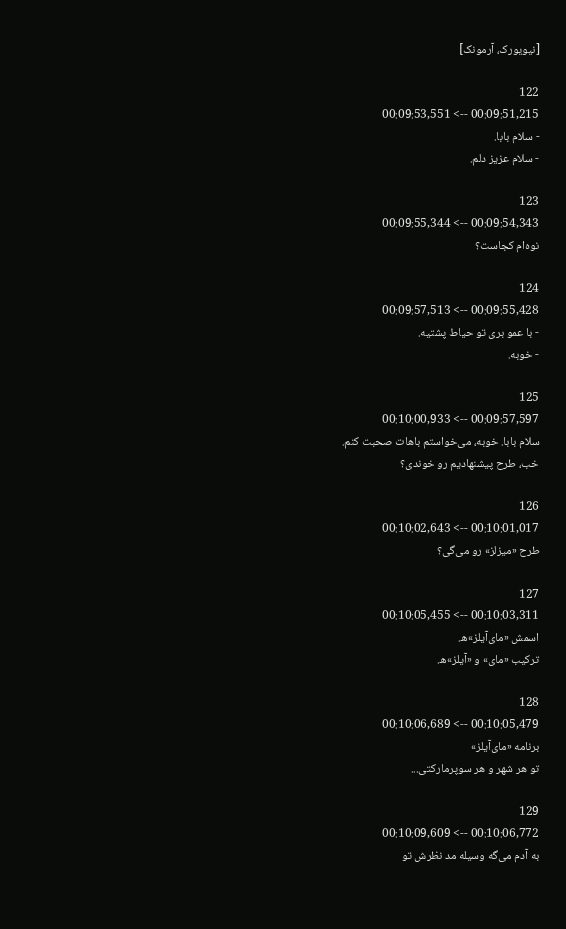[نیویورک، آرمونک]

122
00:09:51,215 --> 00:09:53,551
- سلام بابا.
- سلام عزیز دلم.

123
00:09:54,343 --> 00:09:55,344
نوه‌ام کجاست؟

124
00:09:55,428 --> 00:09:57,513
- با عمو بری تو حیاط پشتیه.
- خوبه.

125
00:09:57,597 --> 00:10:00,933
سلام بابا. خوبه، می‌خواستم باهات صحبت کنم.
خب، طرح پیشنهادیم رو خوندی؟

126
00:10:01,017 --> 00:10:02,643
طرح «میزلز» رو می‌گی؟

127
00:10:03,311 --> 00:10:05,455
اسمش «مای‌آیلز»ه.
ترکیب «مای» و «آیلز»ه.

128
00:10:05,479 --> 00:10:06,689
برنامه «مای‌آیلز»
تو هر شهر و هر سوپرمارکتی...

129
00:10:06,772 --> 00:10:09,609
به آدم می‌گه وسیله مد نظرش تو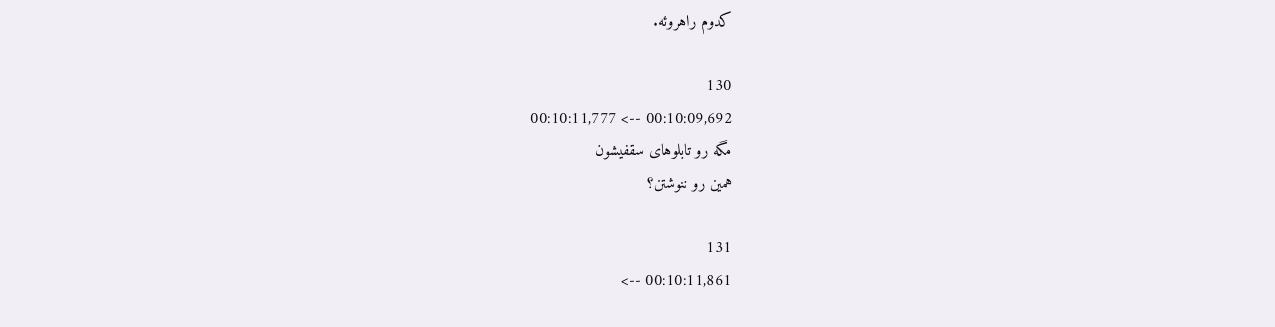کدوم راهروئه.

130
00:10:09,692 --> 00:10:11,777
مگه رو تابلوهای سقفیشون
همین رو ننوشتن؟

131
00:10:11,861 -->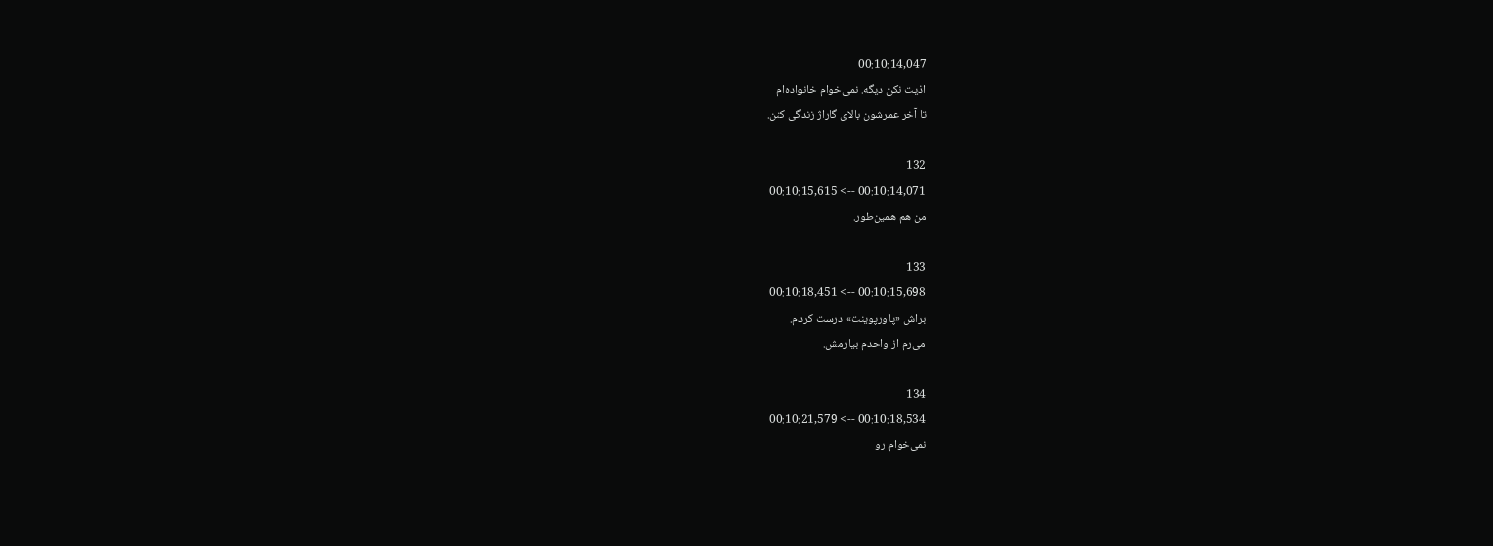00:10:14,047
اذیت نکن دیگه. نمی‌خوام خانواده‌ام
تا آخر عمرشون بالای گاراژ زندگی کنن.

132
00:10:14,071 --> 00:10:15,615
من هم همین‌طور.

133
00:10:15,698 --> 00:10:18,451
براش «پاورپوینت» درست کردم.
می‌رم از واحدم بیارمش.

134
00:10:18,534 --> 00:10:21,579
نمی‌خوام رو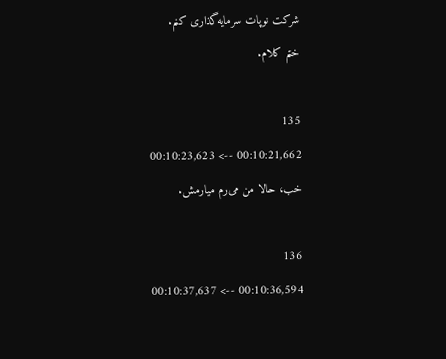شرکت نوپات سرمایه‌گذاری کنم.
ختم کلام.

135
00:10:21,662 --> 00:10:23,623
خب، حالا من می‌رم میارمش.

136
00:10:36,594 --> 00:10:37,637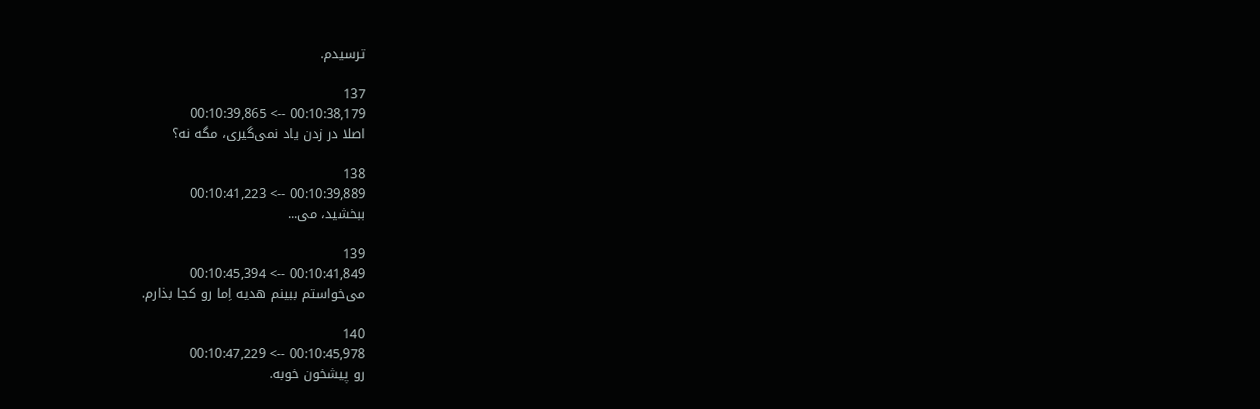ترسیدم.

137
00:10:38,179 --> 00:10:39,865
اصلا در زدن یاد نمی‌گیری، مگه نه؟

138
00:10:39,889 --> 00:10:41,223
ببخشید، می...

139
00:10:41,849 --> 00:10:45,394
می‌خواستم ببینم هدیه اِما رو کجا بذارم.

140
00:10:45,978 --> 00:10:47,229
رو پیشخون خوبه.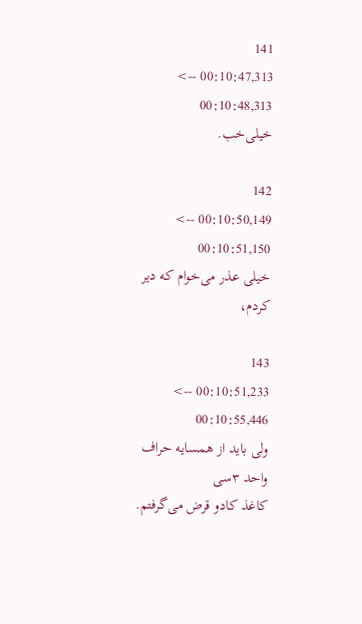141
00:10:47,313 --> 00:10:48,313
خیلی‌خب.

142
00:10:50,149 --> 00:10:51,150
خیلی عذر می‌خوام که دیر کردم،

143
00:10:51,233 --> 00:10:55,446
ولی باید از همسایه حراف واحد ۳سی
کاغذ کادو قرض می‌گرفتم.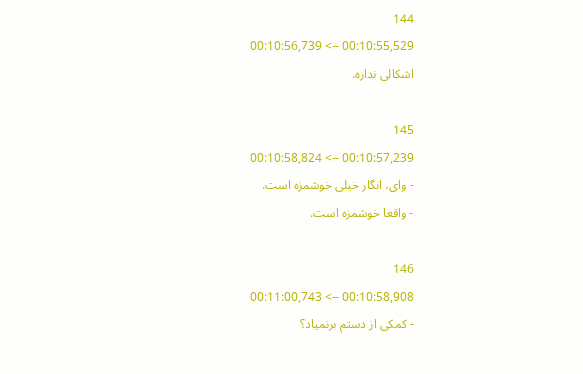144
00:10:55,529 --> 00:10:56,739
اشکالی نداره.

145
00:10:57,239 --> 00:10:58,824
- وای، انگار خیلی خوشمزه است.
- واقعا خوشمزه است.

146
00:10:58,908 --> 00:11:00,743
- کمکی از دستم برنمیاد؟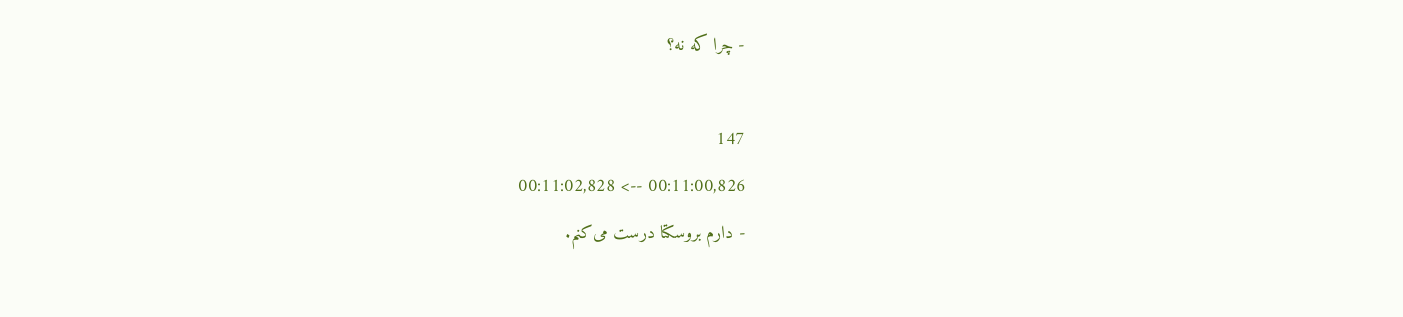- چرا که نه؟

147
00:11:00,826 --> 00:11:02,828
- دارم بروسکتا درست می‌کنم.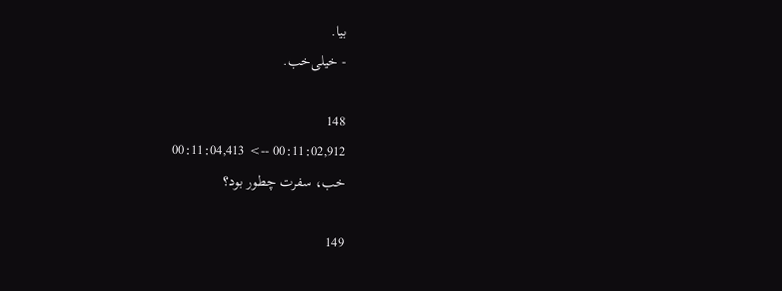بیا.
- خیلی‌خب.

148
00:11:02,912 --> 00:11:04,413
خب، سفرت چطور بود؟

149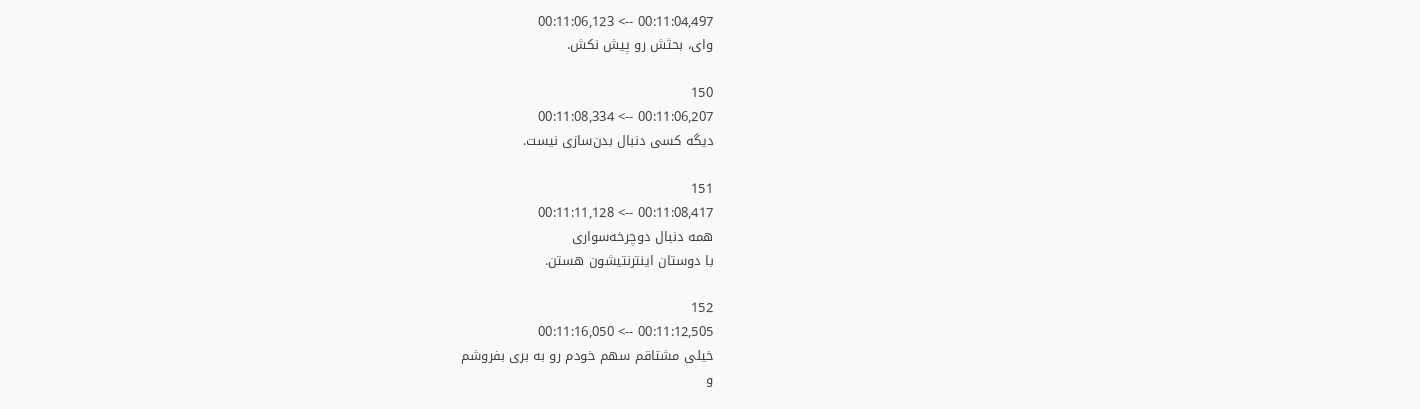00:11:04,497 --> 00:11:06,123
وای، بحثش رو پیش نکش.

150
00:11:06,207 --> 00:11:08,334
دیگه کسی دنبال بدن‌سازی نیست.

151
00:11:08,417 --> 00:11:11,128
همه دنبال دوچرخه‌سواری
با دوستان اینترنتیشون هستن.

152
00:11:12,505 --> 00:11:16,050
خیلی مشتاقم سهم خودم رو به بری بفروشم
و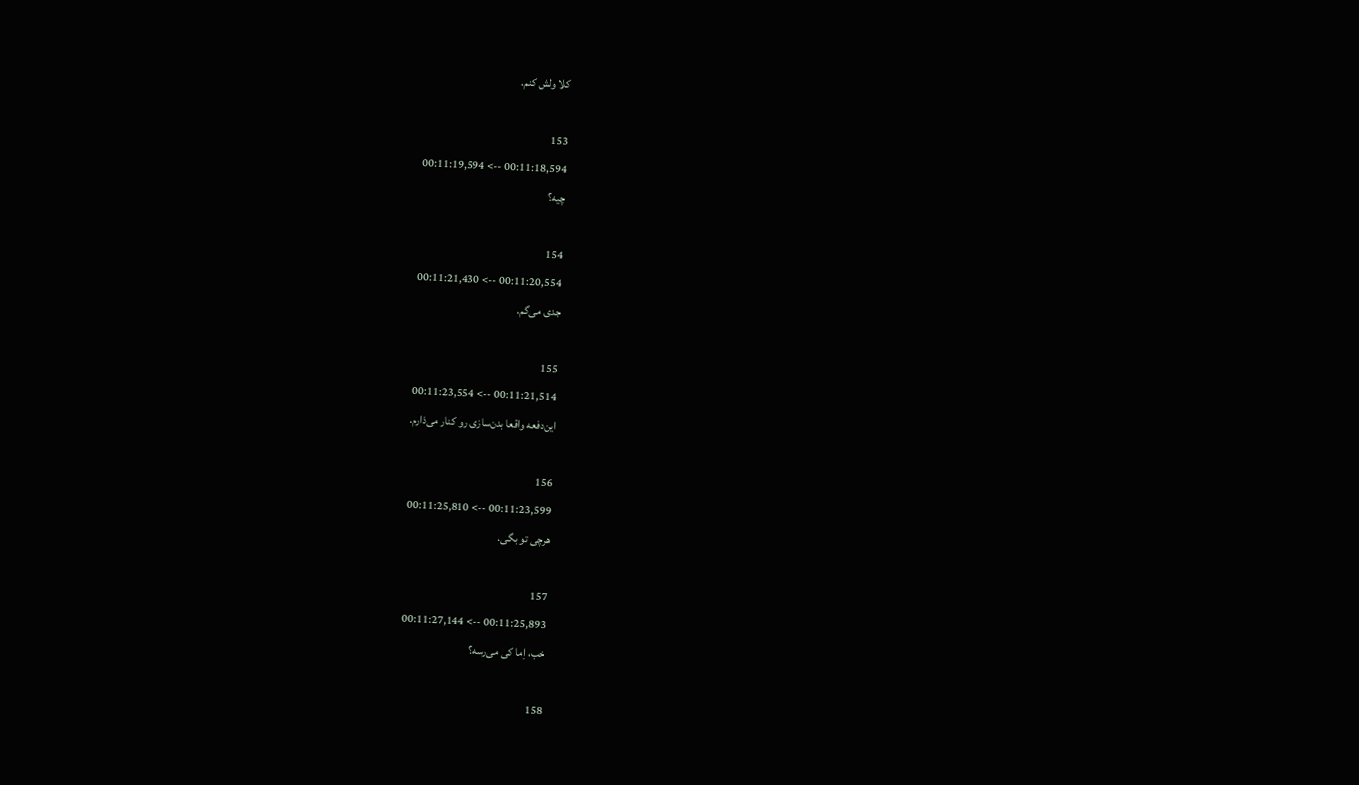کلا ولش کنم.

153
00:11:18,594 --> 00:11:19,594
چیه؟

154
00:11:20,554 --> 00:11:21,430
جدی می‌گم.

155
00:11:21,514 --> 00:11:23,554
این‌دفعه واقعا بدن‌سازی رو کنار می‌ذارم.

156
00:11:23,599 --> 00:11:25,810
هرچی تو بگی.

157
00:11:25,893 --> 00:11:27,144
خب، اِما کی می‌رسه؟

158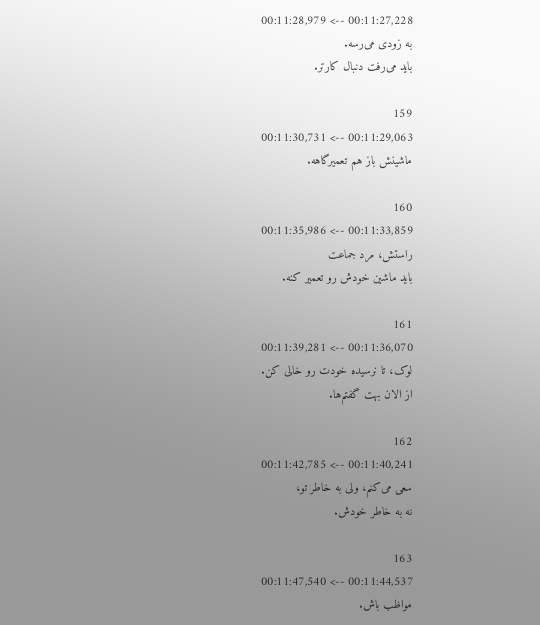00:11:27,228 --> 00:11:28,979
به زودی می‌رسه.
باید می‌رفت دنبال کارتر.

159
00:11:29,063 --> 00:11:30,731
ماشینش باز هم تعمیرگاهه.

160
00:11:33,859 --> 00:11:35,986
راستش، مرد جماعت
باید ماشین خودش رو تعمیر کنه.

161
00:11:36,070 --> 00:11:39,281
لوک، تا نرسیده خودت رو خالی کن.
از الان بهت گفتم‌ها.

162
00:11:40,241 --> 00:11:42,785
سعی می‌کنم، ولی به خاطر تو،
نه به خاطر خودش.

163
00:11:44,537 --> 00:11:47,540
مواظب باش.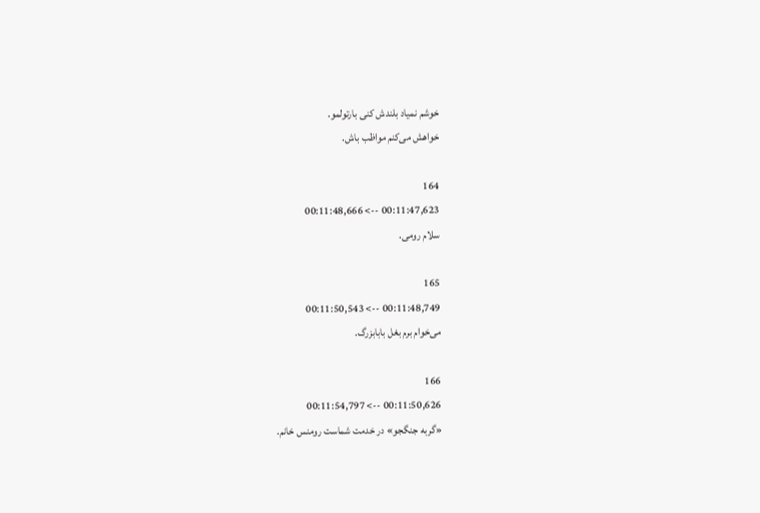خوشم نمیاد بلندش کنی بارتولمو.
خواهش می‌کنم مواظب باش.

164
00:11:47,623 --> 00:11:48,666
سلام رومی.

165
00:11:48,749 --> 00:11:50,543
می‌خوام برم بغل بابابزرگ.

166
00:11:50,626 --> 00:11:54,797
«گربه جنگجو» در خدمت شماست رومنس خانم.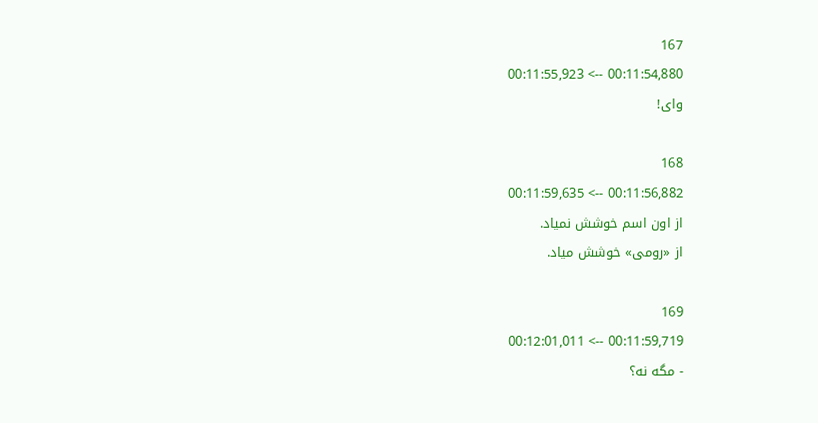167
00:11:54,880 --> 00:11:55,923
وای!

168
00:11:56,882 --> 00:11:59,635
از اون اسم خوشش نمیاد.
از «رومی» خوشش میاد.

169
00:11:59,719 --> 00:12:01,011
- مگه نه؟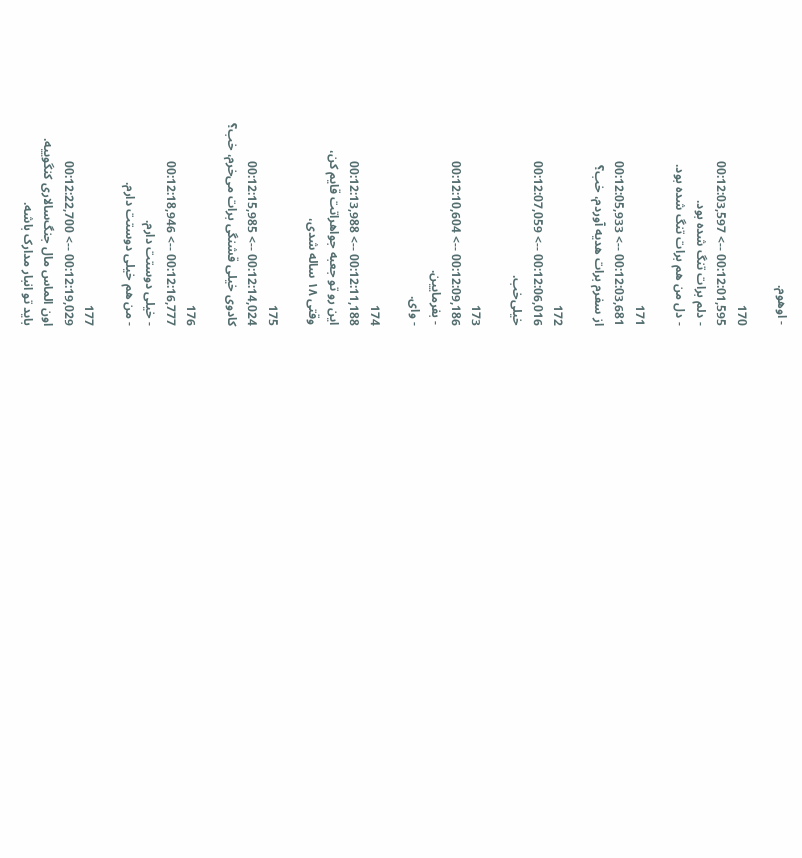- اوهوم.

170
00:12:01,595 --> 00:12:03,597
- دلم برات تنگ شده بود.
- دل من هم برات تنگ شده بود.

171
00:12:03,681 --> 00:12:05,933
از سفرم برات هدیه آوردم، خب؟

172
00:12:06,016 --> 00:12:07,059
خیلی‌خب.

173
00:12:09,186 --> 00:12:10,604
- بفرمایین.
- وای.

174
00:12:11,188 --> 00:12:13,988
این رو تو جعبه جواهراتت قایم کن،
وقتی ۱۸ ساله شدی،

175
00:12:14,024 --> 00:12:15,985
کادوی خیلی قشنگی برات می‌خرم، خب؟

176
00:12:16,777 --> 00:12:18,946
- خیلی دوستت دارم.
- من هم خیلی دوستت دارم.

177
00:12:19,029 --> 00:12:22,700
اون الماس مال جنگ‌سالاری کنگوییه.
باید تو انبار مدارک باشه.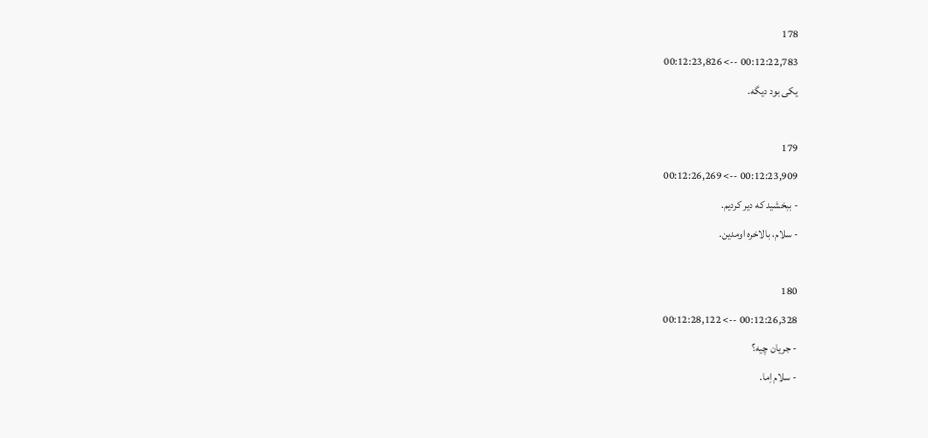178
00:12:22,783 --> 00:12:23,826
یکی بود دیگه.

179
00:12:23,909 --> 00:12:26,269
- ببخشید که دیر کردیم.
- سلام، بالاخره اومدین.

180
00:12:26,328 --> 00:12:28,122
- جریان چیه؟
- سلام اِما.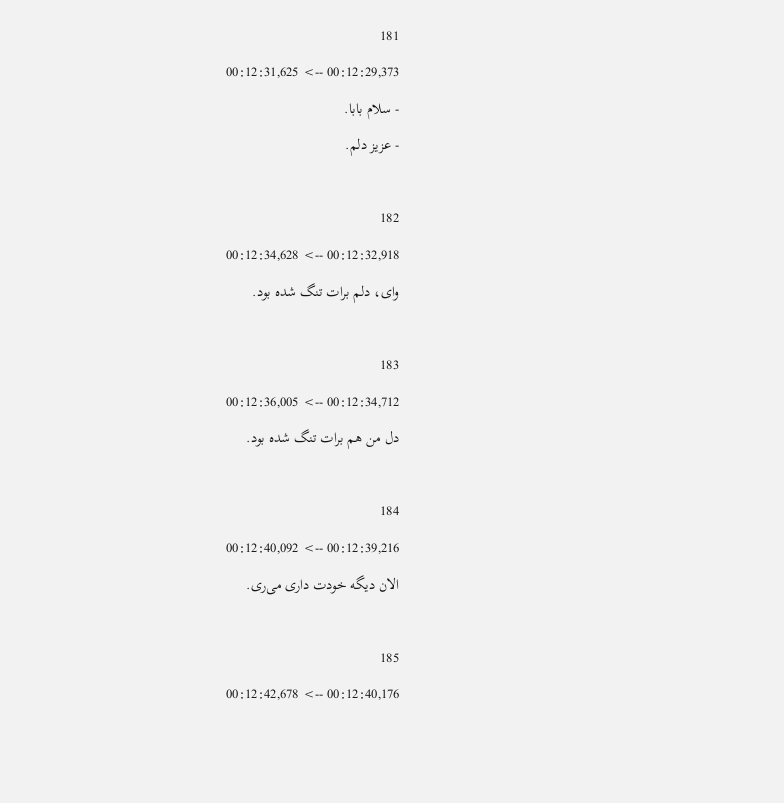181
00:12:29,373 --> 00:12:31,625
- سلام بابا.
- عزیز دلم.

182
00:12:32,918 --> 00:12:34,628
وای، دلم برات تنگ شده بود.

183
00:12:34,712 --> 00:12:36,005
دل من هم برات تنگ شده بود.

184
00:12:39,216 --> 00:12:40,092
الان دیگه خودت داری می‌ری.

185
00:12:40,176 --> 00:12:42,678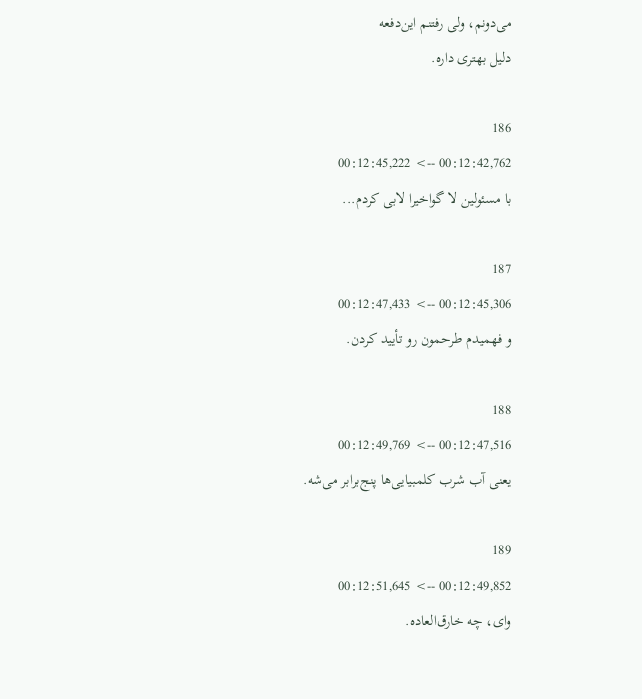می‌دونم، ولی رفتنم این‌دفعه
دلیل بهتری داره.

186
00:12:42,762 --> 00:12:45,222
با مسئولین لا گواخیرا لابی کردم...

187
00:12:45,306 --> 00:12:47,433
و فهمیدم طرحمون رو تأیید کردن.

188
00:12:47,516 --> 00:12:49,769
یعنی آب شرب کلمبیایی‌ها پنج‌برابر می‌شه.

189
00:12:49,852 --> 00:12:51,645
وای، چه خارق‌العاده.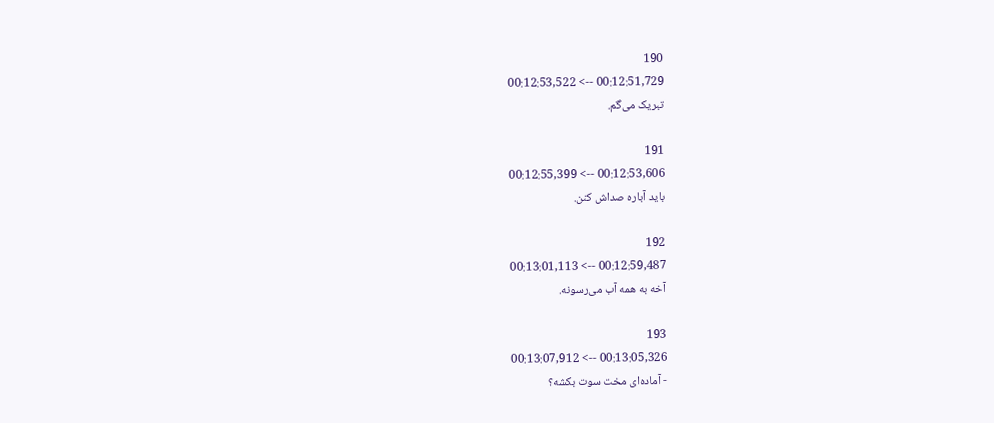190
00:12:51,729 --> 00:12:53,522
تبریک می‌گم.

191
00:12:53,606 --> 00:12:55,399
باید آباره صداش کنن.

192
00:12:59,487 --> 00:13:01,113
آخه به همه آب می‌رسونه.

193
00:13:05,326 --> 00:13:07,912
- آماده‌ای مخت سوت بکشه؟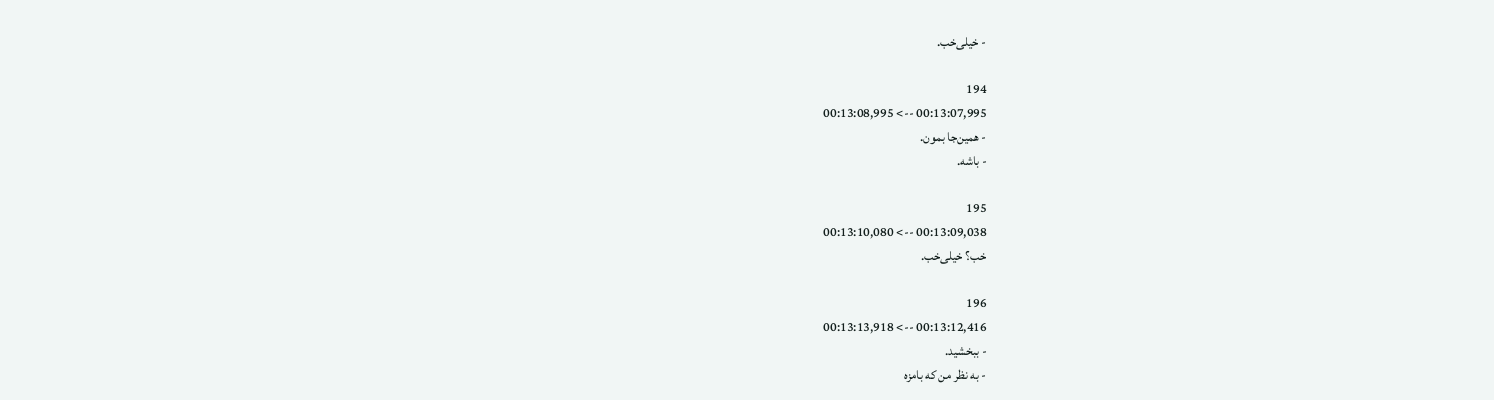- خیلی‌خب.

194
00:13:07,995 --> 00:13:08,995
- همین‌جا بمون.
- باشه.

195
00:13:09,038 --> 00:13:10,080
خب؟ خیلی‌خب.

196
00:13:12,416 --> 00:13:13,918
- ببخشید.
- به نظر من که بامزه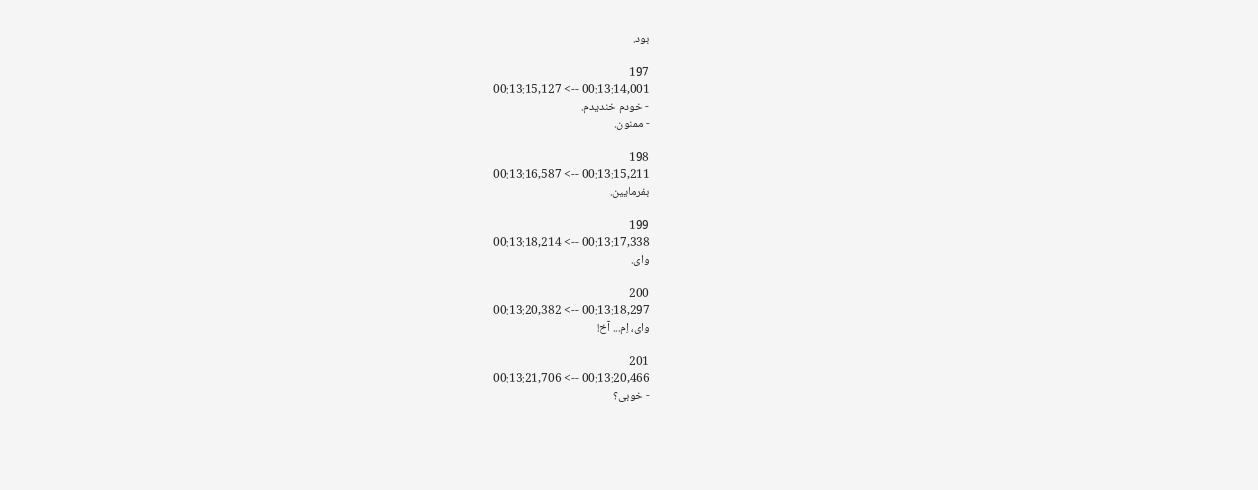بود.

197
00:13:14,001 --> 00:13:15,127
- خودم خندیدم.
- ممنون.

198
00:13:15,211 --> 00:13:16,587
بفرمایین.

199
00:13:17,338 --> 00:13:18,214
وای.

200
00:13:18,297 --> 00:13:20,382
وای، اِم... آخ!

201
00:13:20,466 --> 00:13:21,706
- خوبی؟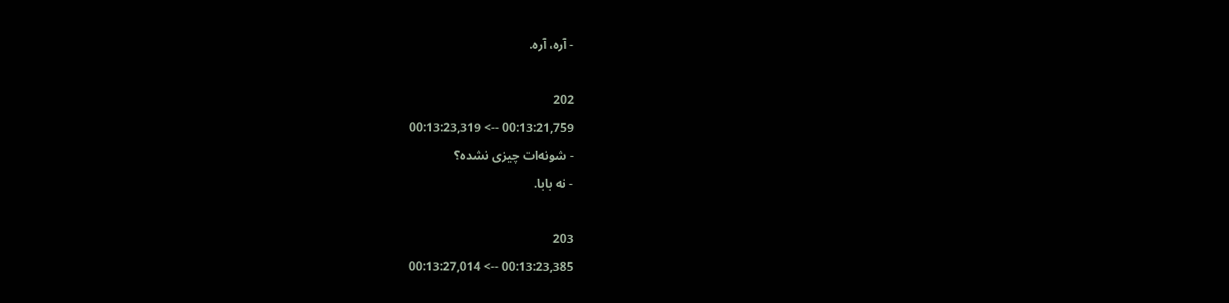- آره، آره.

202
00:13:21,759 --> 00:13:23,319
- شونه‌ات چیزی نشده؟
- نه بابا.

203
00:13:23,385 --> 00:13:27,014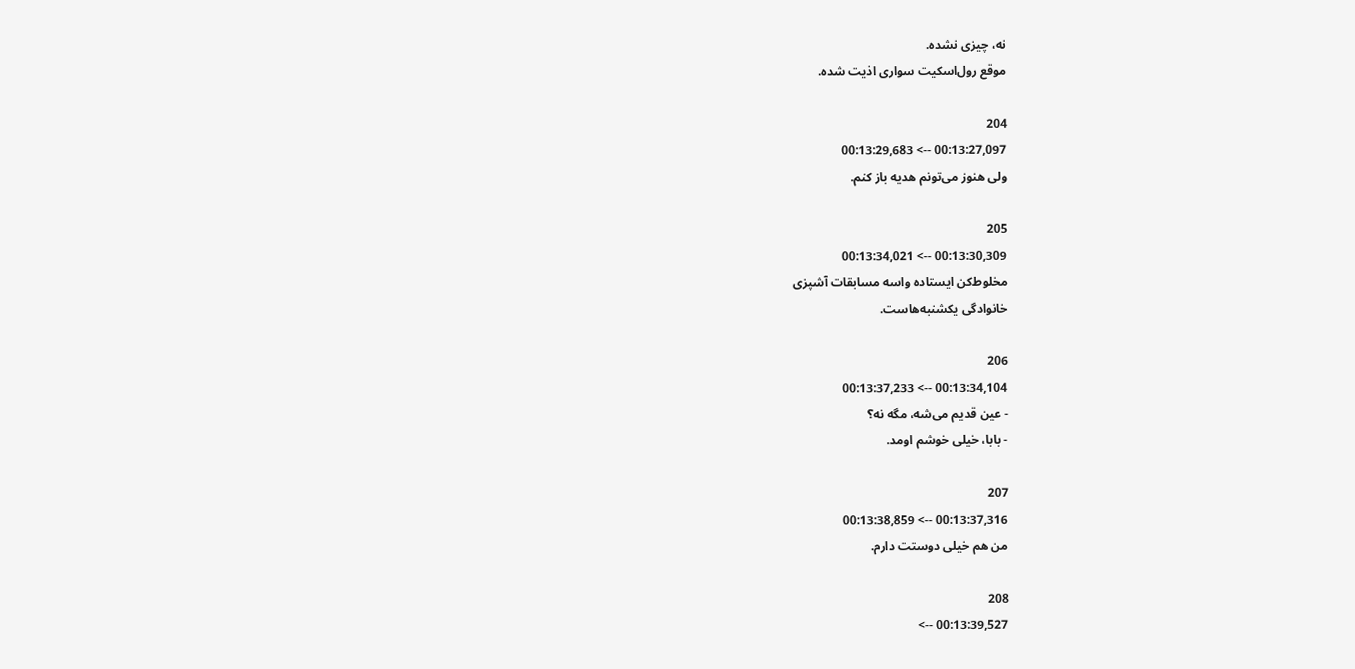نه، چیزی نشده.
موقع رول‌اسکیت سواری اذیت شده.

204
00:13:27,097 --> 00:13:29,683
ولی هنوز می‌تونم هدیه باز کنم.

205
00:13:30,309 --> 00:13:34,021
مخلوط‌کن ایستاده واسه مسابقات آشپزی
خانوادگی یکشنبه‌هاست.

206
00:13:34,104 --> 00:13:37,233
- عین قدیم می‌شه، مگه نه؟
- بابا، خیلی خوشم اومد.

207
00:13:37,316 --> 00:13:38,859
من هم خیلی دوستت دارم.

208
00:13:39,527 -->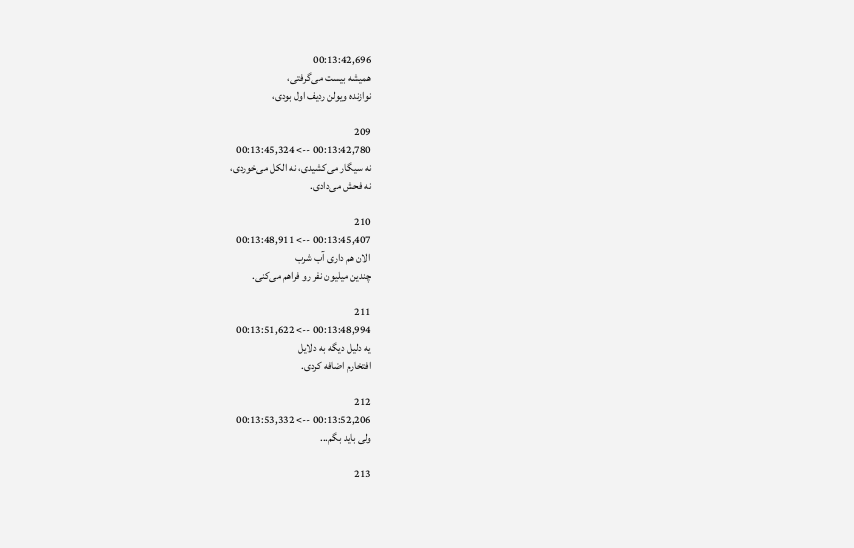00:13:42,696
همیشه بیست می‌گرفتی،
نوازنده ویولن ردیف اول بودی،

209
00:13:42,780 --> 00:13:45,324
نه سیگار می‌کشیدی، نه الکل می‌خوردی،
نه فحش می‌دادی.

210
00:13:45,407 --> 00:13:48,911
الان هم داری آب شرب
چندین میلیون نفر رو فراهم می‌کنی.

211
00:13:48,994 --> 00:13:51,622
یه دلیل دیگه به دلایل
افتخارم اضافه کردی.

212
00:13:52,206 --> 00:13:53,332
ولی باید بگم...

213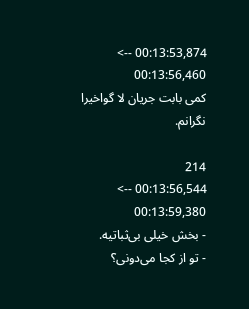00:13:53,874 --> 00:13:56,460
کمی بابت جریان لا گواخیرا نگرانم.

214
00:13:56,544 --> 00:13:59,380
- بخش خیلی بی‌ثباتیه.
- تو از کجا می‌دونی؟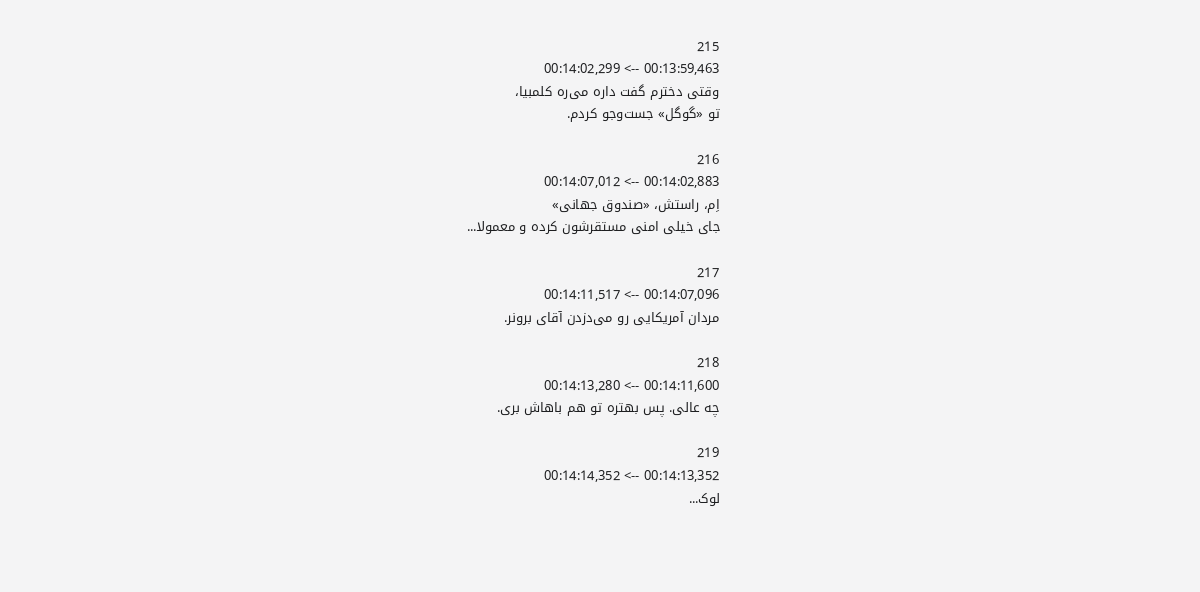215
00:13:59,463 --> 00:14:02,299
وقتی دخترم گفت داره می‌ره کلمبیا،
تو «گوگل» جست‌وجو کردم.

216
00:14:02,883 --> 00:14:07,012
اِم، راستش، «صندوق جهانی»
جای خیلی امنی مستقرشون کرده و معمولا...

217
00:14:07,096 --> 00:14:11,517
مردان آمریکایی رو می‌دزدن آقای برونر.

218
00:14:11,600 --> 00:14:13,280
چه عالی. پس بهتره تو هم باهاش بری.

219
00:14:13,352 --> 00:14:14,352
لوک...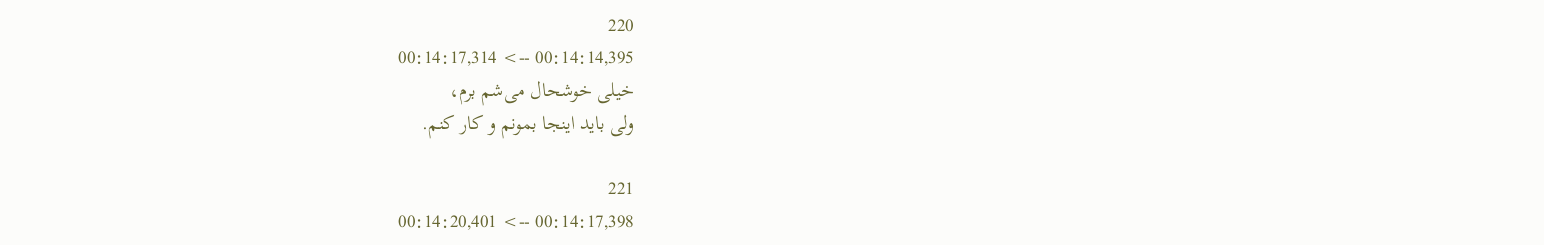220
00:14:14,395 --> 00:14:17,314
خیلی خوشحال می‌شم برم،
ولی باید اینجا بمونم و کار کنم.

221
00:14:17,398 --> 00:14:20,401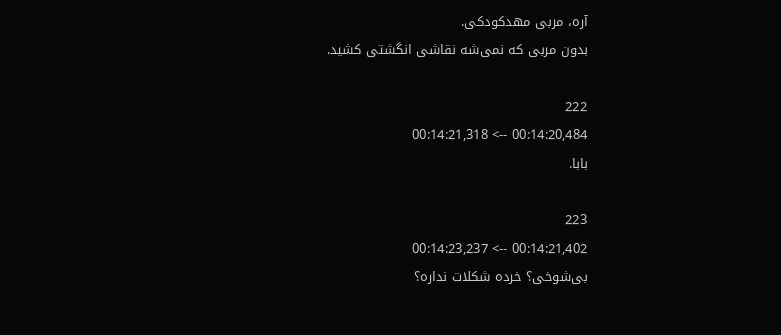آره، مربی مهدکودکی.
بدون مربی که نمی‌شه نقاشی انگشتی کشید.

222
00:14:20,484 --> 00:14:21,318
بابا.

223
00:14:21,402 --> 00:14:23,237
بی‌شوخی؟ خرده شکلات نداره؟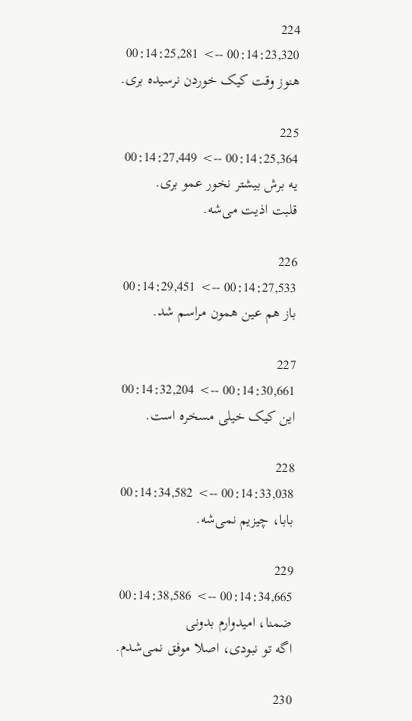224
00:14:23,320 --> 00:14:25,281
هنوز وقت کیک خوردن نرسیده بری.

225
00:14:25,364 --> 00:14:27,449
یه برش بیشتر نخور عمو بری.
قلبت اذیت می‌شه.

226
00:14:27,533 --> 00:14:29,451
باز هم عین همون مراسم شد.

227
00:14:30,661 --> 00:14:32,204
این کیک خیلی مسخره است.

228
00:14:33,038 --> 00:14:34,582
بابا، چیزیم نمی‌شه.

229
00:14:34,665 --> 00:14:38,586
ضمنا، امیدوارم بدونی
اگه تو نبودی، اصلا موفق نمی‌شدم.

230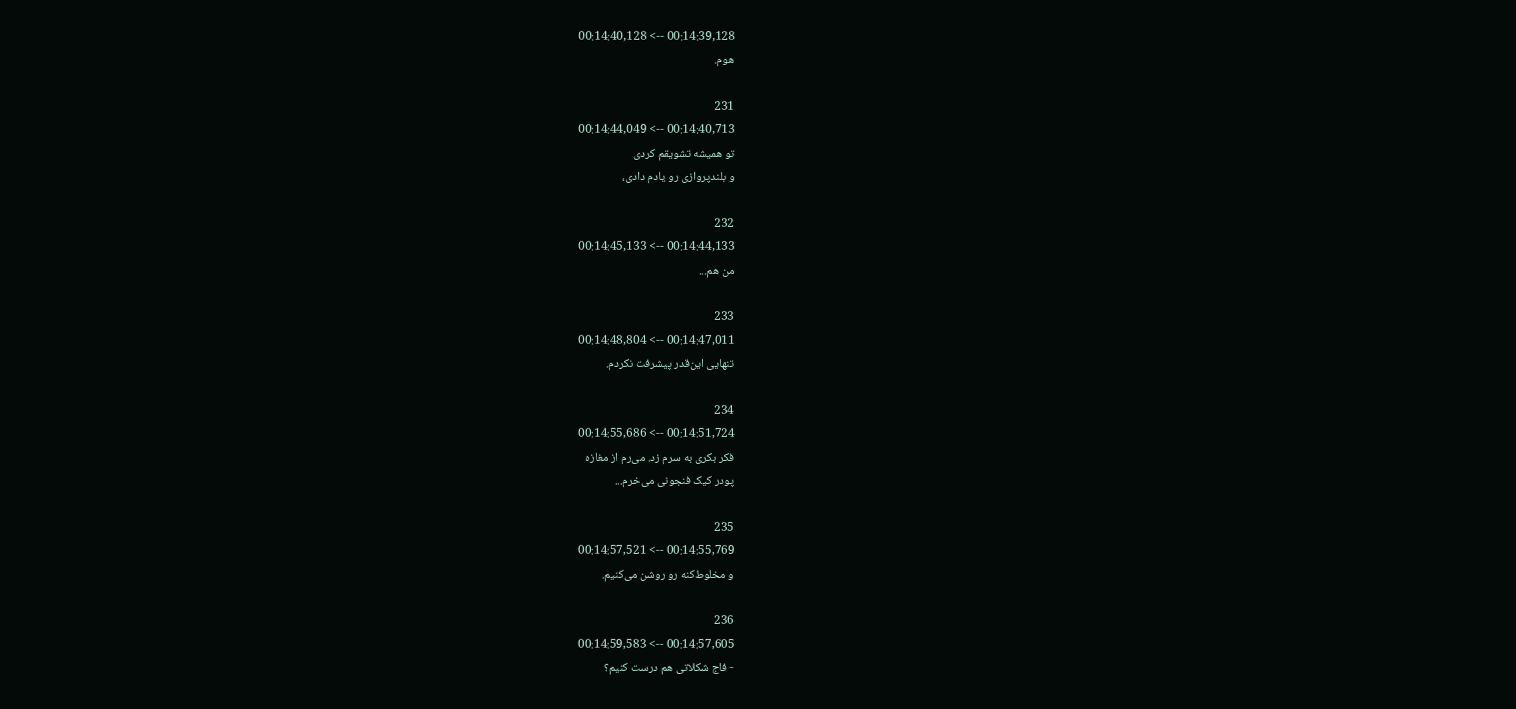00:14:39,128 --> 00:14:40,128
هوم.

231
00:14:40,713 --> 00:14:44,049
تو همیشه تشویقم کردی
و بلندپروازی رو یادم دادی،

232
00:14:44,133 --> 00:14:45,133
من هم...

233
00:14:47,011 --> 00:14:48,804
تنهایی این‌قدر پیشرفت نکردم.

234
00:14:51,724 --> 00:14:55,686
فکر بکری به سرم زد. می‌رم از مغازه
پودر کیک فنجونی می‌خرم...

235
00:14:55,769 --> 00:14:57,521
و مخلوط‌کنه رو روشن می‌کنیم.

236
00:14:57,605 --> 00:14:59,583
- فاج شکلاتی هم درست کنیم؟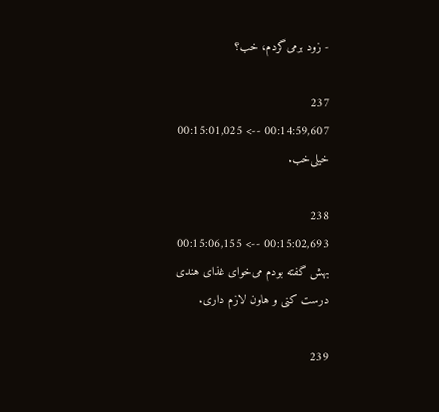- زود برمی‌گردم، خب؟

237
00:14:59,607 --> 00:15:01,025
خیلی‌خب.

238
00:15:02,693 --> 00:15:06,155
بهش گفته بودم می‌خوای غذای هندی
درست کنی و هاون لازم داری.

239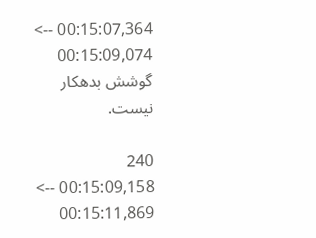00:15:07,364 --> 00:15:09,074
گوشش بدهکار نیست.

240
00:15:09,158 --> 00:15:11,869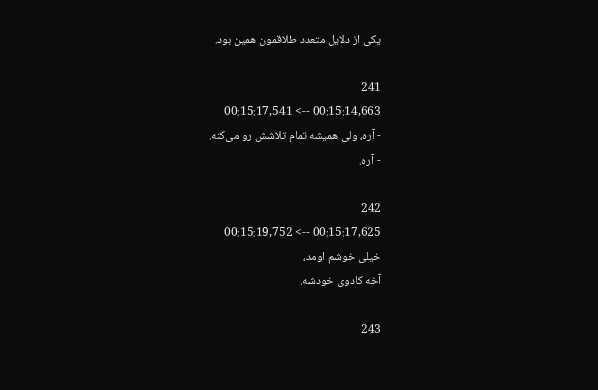یکی از دلایل متعدد طلاقمون همین بود.

241
00:15:14,663 --> 00:15:17,541
- آره، ولی همیشه تمام تلاشش رو می‌کنه.
- آره.

242
00:15:17,625 --> 00:15:19,752
خیلی خوشم اومد،
آخه کادوی خودشه.

243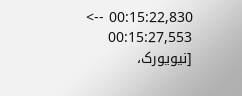00:15:22,830 --> 00:15:27,553
[نیویورک،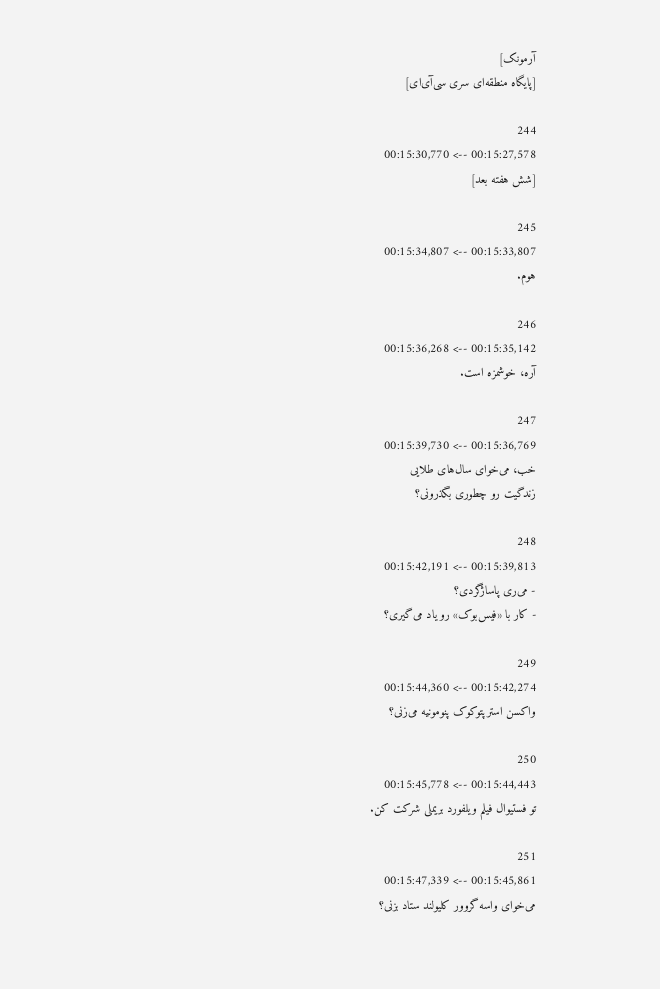آرمونک]
[پایگاه منطقه‌ای سری سی‌آی‌ای]

244
00:15:27,578 --> 00:15:30,770
[شش هفته بعد]

245
00:15:33,807 --> 00:15:34,807
هوم.

246
00:15:35,142 --> 00:15:36,268
آره، خوشمزه است.

247
00:15:36,769 --> 00:15:39,730
خب، می‌خوای سال‌های طلایی
زندگیت رو چطوری بگذرونی؟

248
00:15:39,813 --> 00:15:42,191
- می‌ری پاساژگردی؟
- کار با «فیس‌بوک» رو یاد می‌گیری؟

249
00:15:42,274 --> 00:15:44,360
واکسن استرپتوکوک پنومونیه می‌زنی؟

250
00:15:44,443 --> 00:15:45,778
تو فستیوال فیلم ویلفورد بریملی شرکت کن.

251
00:15:45,861 --> 00:15:47,339
می‌خوای واسه گروور کلیولند ستاد بزنی؟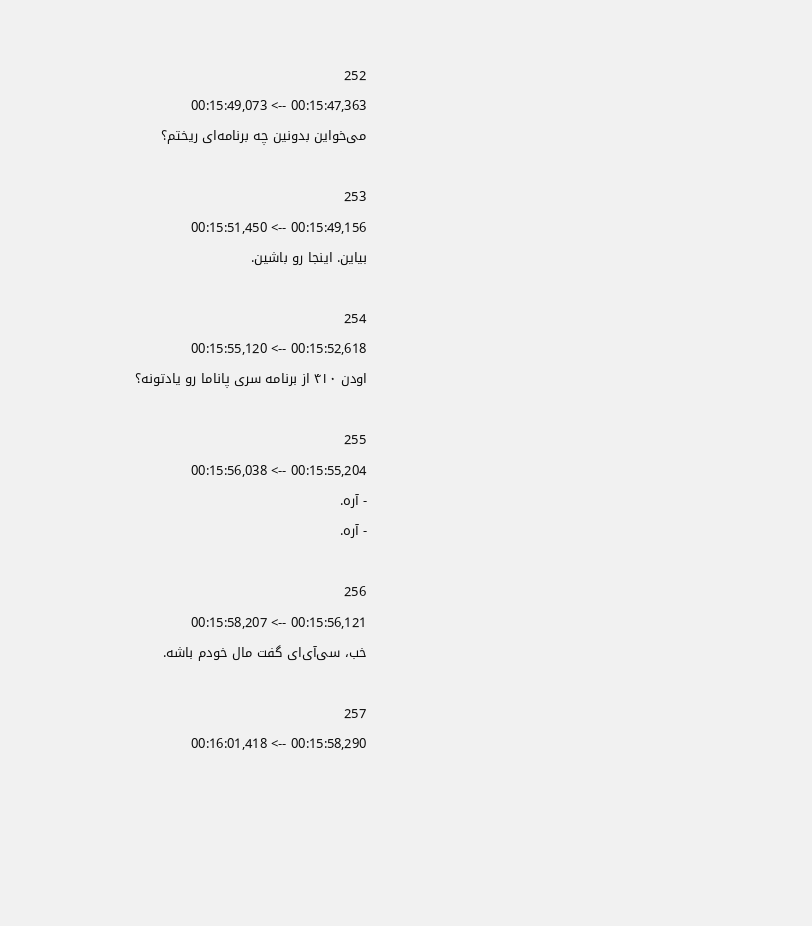252
00:15:47,363 --> 00:15:49,073
می‌خواین بدونین چه برنامه‌ای ریختم؟

253
00:15:49,156 --> 00:15:51,450
بیاین. اینجا رو باشین.

254
00:15:52,618 --> 00:15:55,120
اودن ۴۱۰ از برنامه سری پاناما رو یادتونه؟

255
00:15:55,204 --> 00:15:56,038
- آره.
- آره.

256
00:15:56,121 --> 00:15:58,207
خب، سی‌آی‌ای گفت مال خودم باشه.

257
00:15:58,290 --> 00:16:01,418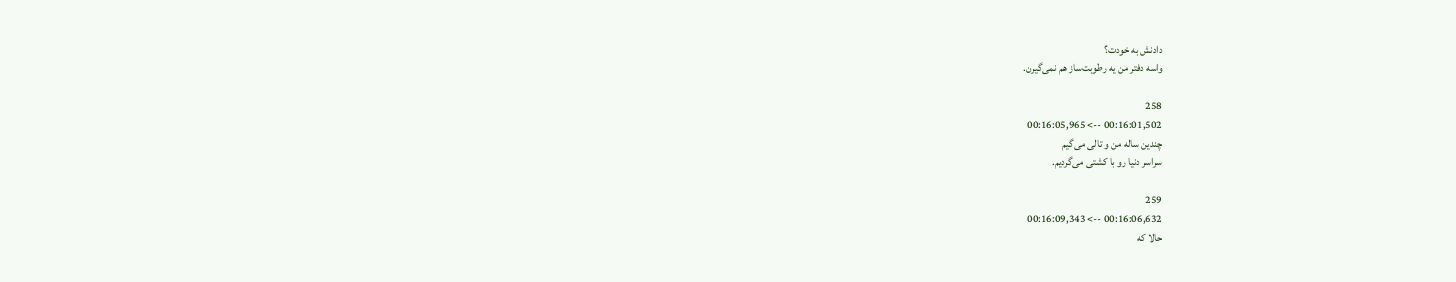دادنش به خودت؟
واسه دفتر من یه رطوبت‌ساز هم نمی‌گیرن.

258
00:16:01,502 --> 00:16:05,965
چندین ساله من و تالی می‌گیم
سراسر دنیا رو با کشتی می‌گردیم.

259
00:16:06,632 --> 00:16:09,343
حالا که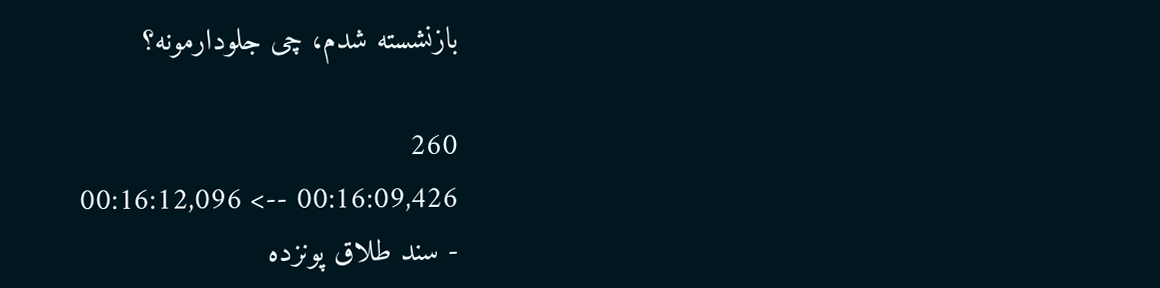بازنشسته شدم، چی جلودارمونه؟

260
00:16:09,426 --> 00:16:12,096
- سند طلاق پونزده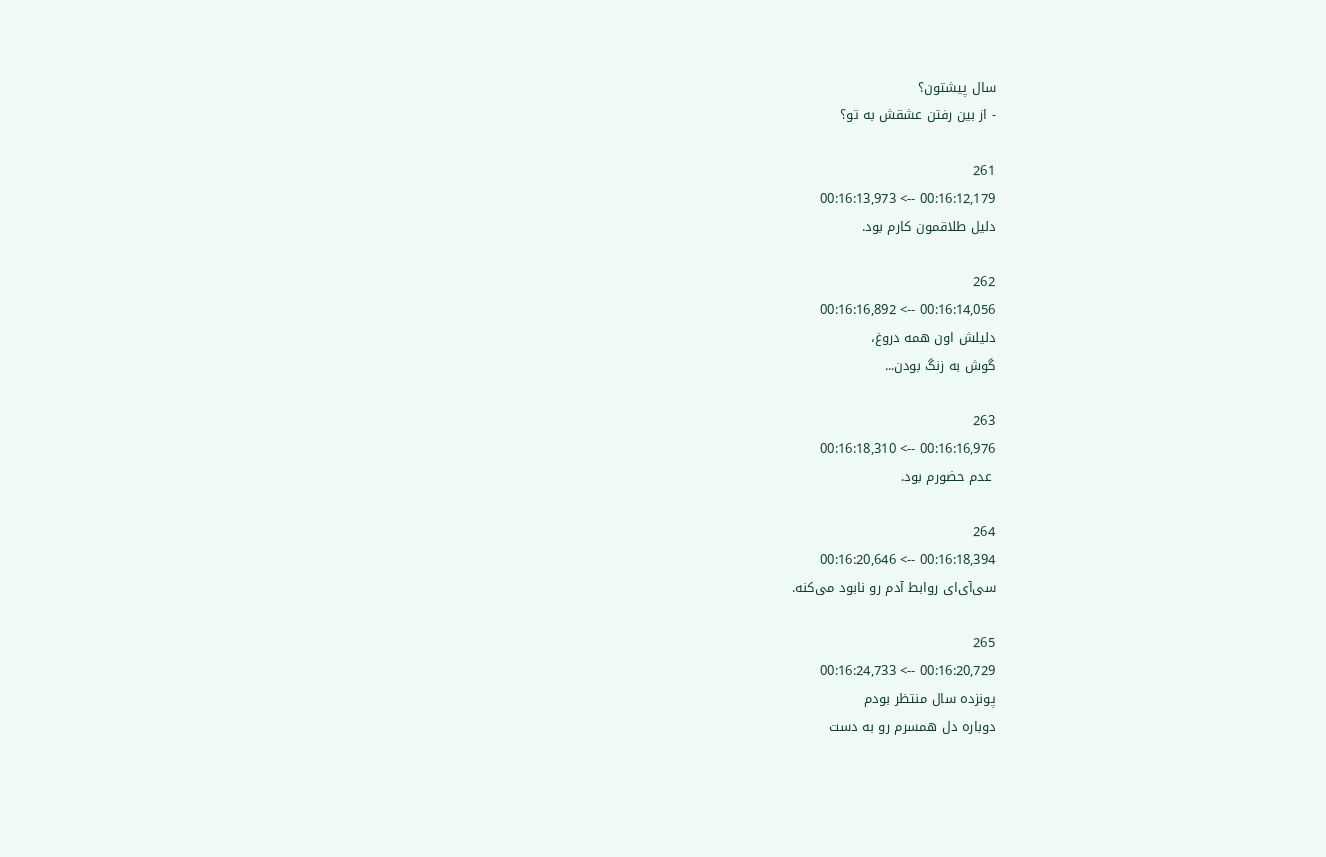سال پیشتون؟
- از بین رفتن عشقش به تو؟

261
00:16:12,179 --> 00:16:13,973
دلیل طلاقمون کارم بود.

262
00:16:14,056 --> 00:16:16,892
دلیلش اون همه دروغ،
گوش به زنگ بودن...

263
00:16:16,976 --> 00:16:18,310
 عدم حضورم بود.

264
00:16:18,394 --> 00:16:20,646
سی‌آی‌ای روابط آدم رو نابود می‌کنه.

265
00:16:20,729 --> 00:16:24,733
پونزده سال منتظر بودم
دوباره دل همسرم رو به دست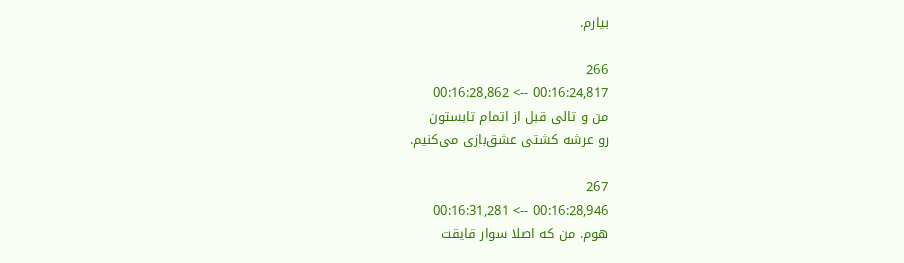بیارم.

266
00:16:24,817 --> 00:16:28,862
من و تالی قبل از اتمام تابستون
رو عرشه کشتی عشق‌بازی می‌کنیم.

267
00:16:28,946 --> 00:16:31,281
هوم. من که اصلا سوار قایقت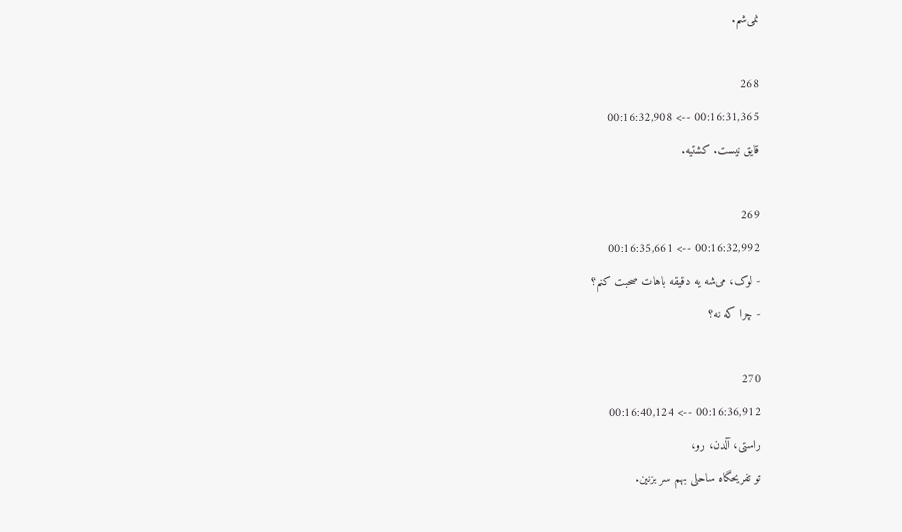نمی‌شم.

268
00:16:31,365 --> 00:16:32,908
قایق نیست. کشتیه.

269
00:16:32,992 --> 00:16:35,661
- لوک، می‌شه یه دقیقه باهات صحبت کنم؟
- چرا که نه؟

270
00:16:36,912 --> 00:16:40,124
راستی، آلدن، رو،
تو تفریحگاه ساحلی بهم سر بزنین.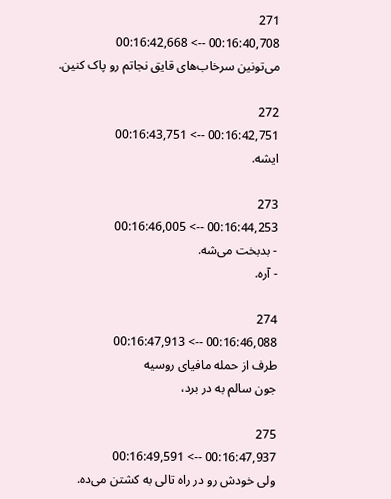271
00:16:40,708 --> 00:16:42,668
می‌تونین سرخاب‌های قایق نجاتم رو پاک کنین.

272
00:16:42,751 --> 00:16:43,751
ایشه.

273
00:16:44,253 --> 00:16:46,005
- بدبخت می‌شه.
- آره.

274
00:16:46,088 --> 00:16:47,913
طرف از حمله مافیای روسیه
جون سالم به در برد،

275
00:16:47,937 --> 00:16:49,591
ولی خودش رو در راه تالی به کشتن می‌ده.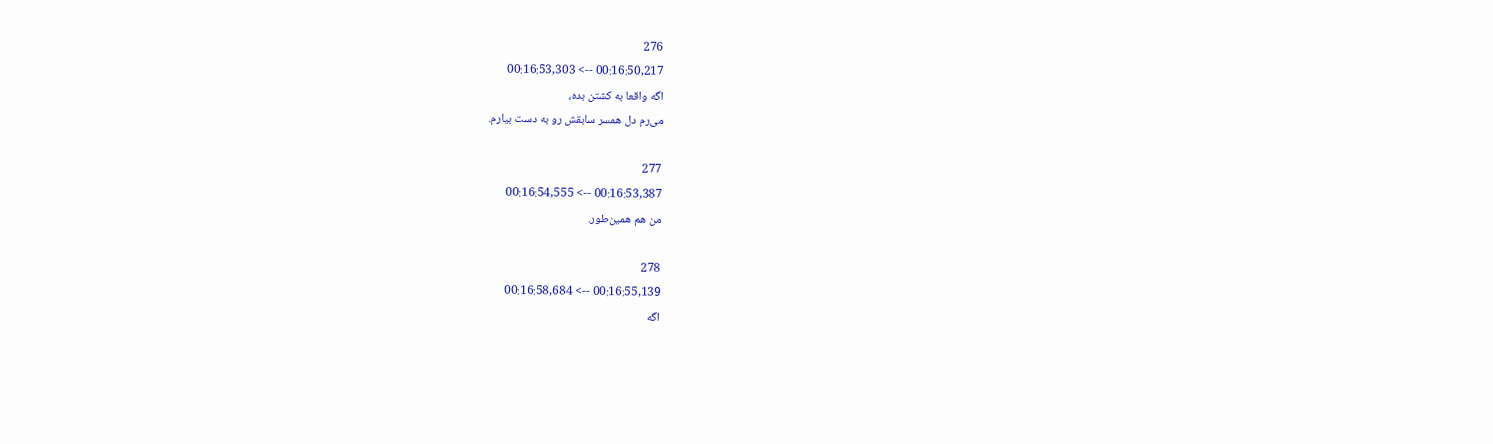276
00:16:50,217 --> 00:16:53,303
اگه واقعا به کشتن بده،
می‌رم دل همسر سابقش رو به دست بیارم.

277
00:16:53,387 --> 00:16:54,555
من هم همین‌طور.

278
00:16:55,139 --> 00:16:58,684
اگه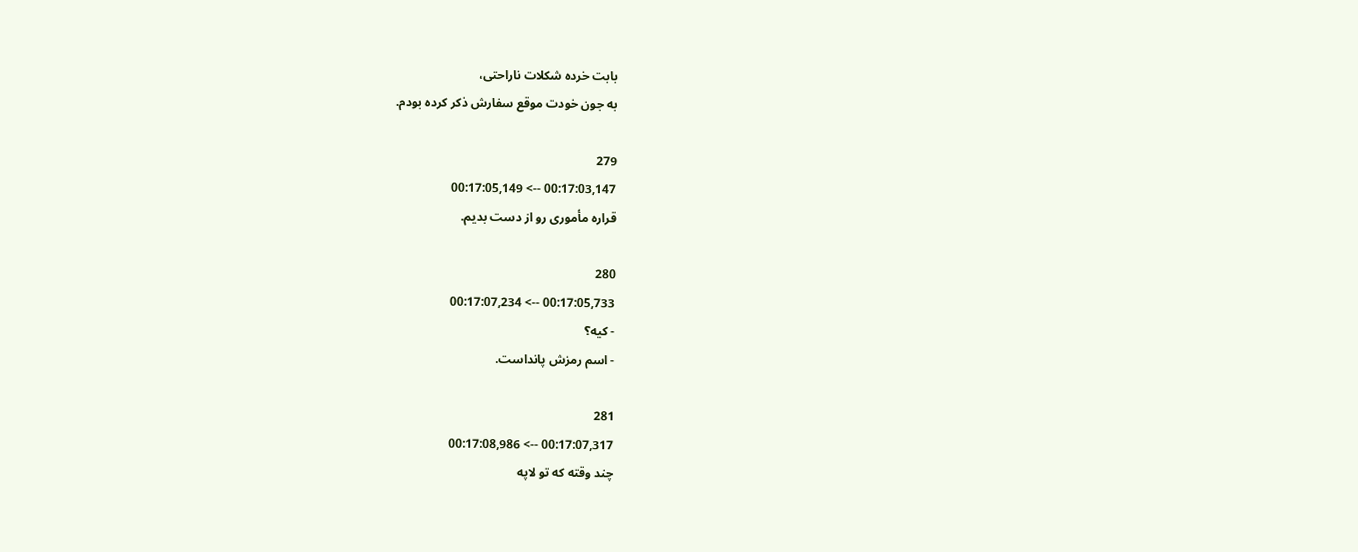بابت خرده شکلات ناراحتی،
به جون خودت موقع سفارش ذکر کرده بودم.

279
00:17:03,147 --> 00:17:05,149
قراره مأموری رو از دست بدیم.

280
00:17:05,733 --> 00:17:07,234
- کیه؟
- اسم رمزش پانداست.

281
00:17:07,317 --> 00:17:08,986
چند وقته که تو لاپه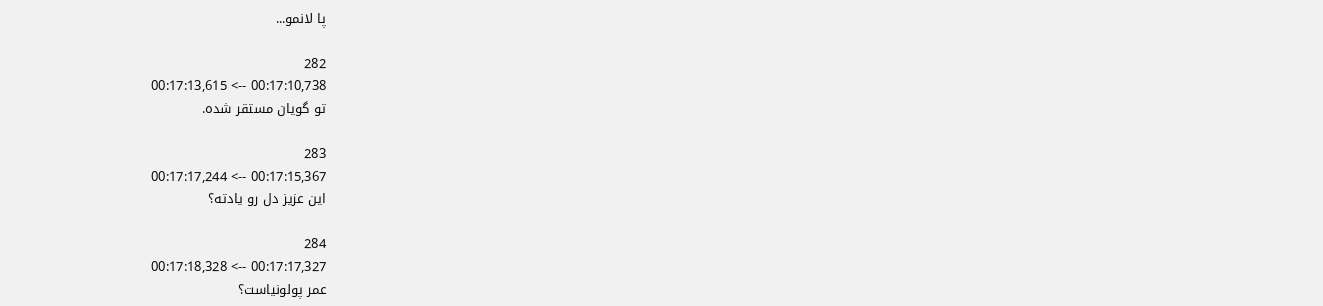پا لانمو...

282
00:17:10,738 --> 00:17:13,615
تو گویان مستقر شده.

283
00:17:15,367 --> 00:17:17,244
این عزیز دل رو یادته؟

284
00:17:17,327 --> 00:17:18,328
عمر پولونیاست؟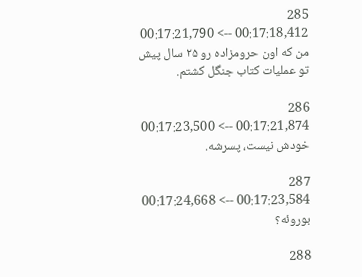285
00:17:18,412 --> 00:17:21,790
من که اون حرومزاده رو ۲۵ سال پیش
تو عملیات کتاب جنگل کشتم.

286
00:17:21,874 --> 00:17:23,500
خودش نیست، پسرشه.

287
00:17:23,584 --> 00:17:24,668
بوروئه؟

288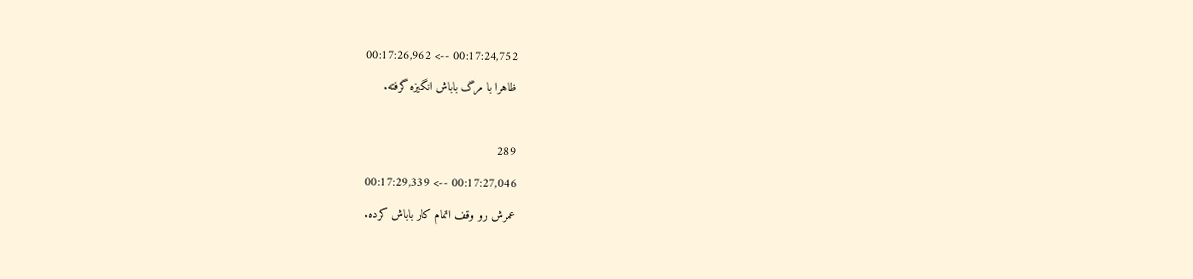00:17:24,752 --> 00:17:26,962
ظاهرا با مرگ باباش انگیزه گرفته.

289
00:17:27,046 --> 00:17:29,339
عمرش رو وقف اتمام کار باباش کرده.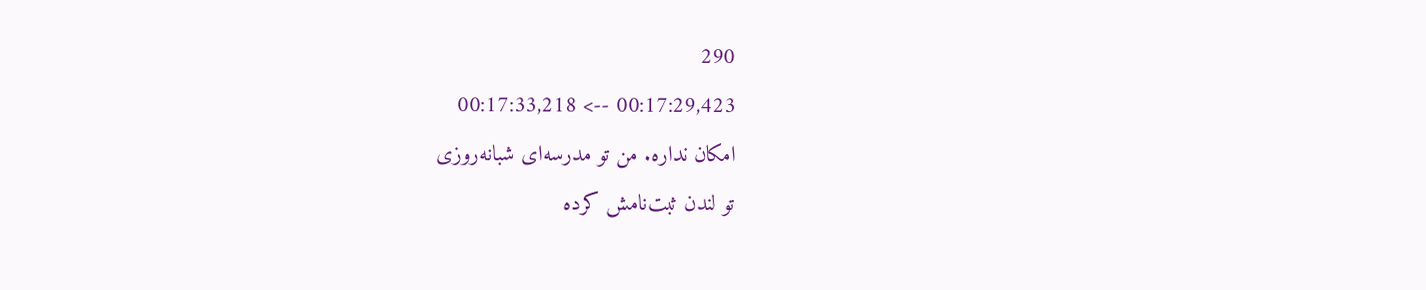290
00:17:29,423 --> 00:17:33,218
امکان نداره. من تو مدرسه‌ای شبانه‌روزی
تو لندن ثبت‌نامش کرده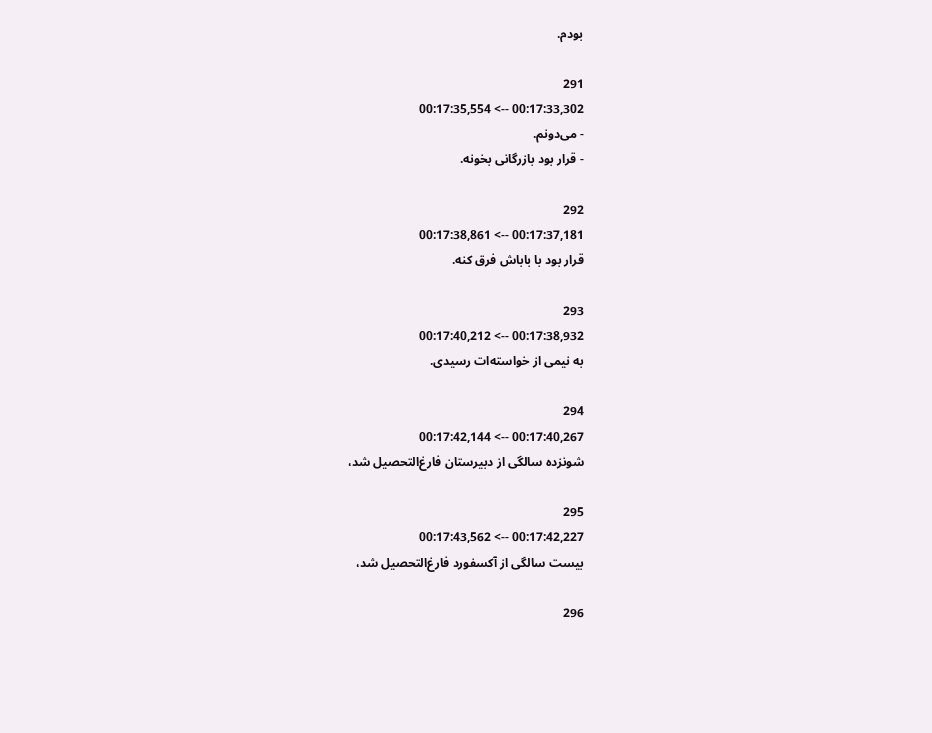بودم.

291
00:17:33,302 --> 00:17:35,554
- می‌دونم.
- قرار بود بازرگانی بخونه.

292
00:17:37,181 --> 00:17:38,861
قرار بود با باباش فرق کنه.

293
00:17:38,932 --> 00:17:40,212
به نیمی از خواسته‌ات رسیدی.

294
00:17:40,267 --> 00:17:42,144
شونزده سالگی از دبیرستان فارغ‌التحصیل شد،

295
00:17:42,227 --> 00:17:43,562
بیست سالگی از آکسفورد فارغ‌التحصیل شد،

296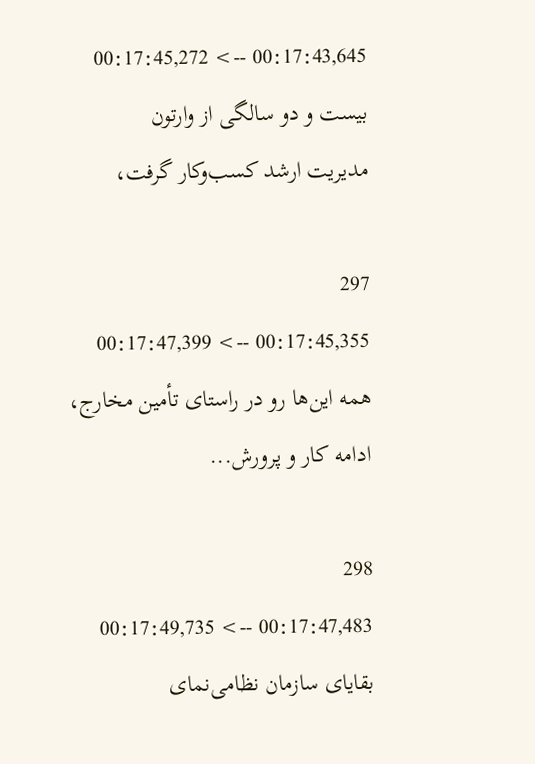00:17:43,645 --> 00:17:45,272
بیست و دو سالگی از وارتون
مدیریت ارشد کسب‌وکار گرفت،

297
00:17:45,355 --> 00:17:47,399
همه این‌ها رو در راستای تأمین مخارج،
ادامه کار و پرورش...

298
00:17:47,483 --> 00:17:49,735
بقایای سازمان نظامی‌نمای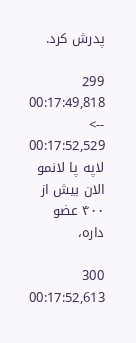پدرش کرد.

299
00:17:49,818 --> 00:17:52,529
لاپه پا لانمو الان بیش از ۴۰۰ عضو داره،

300
00:17:52,613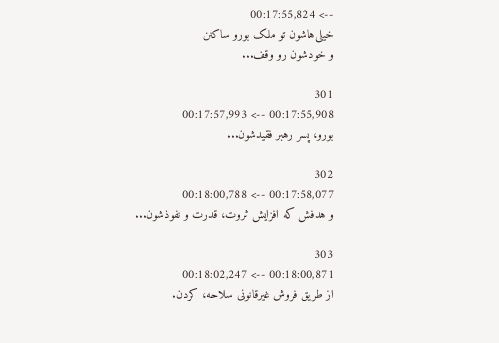--> 00:17:55,824
خیلی‌هاشون تو ملک بورو ساکنن
و خودشون رو وقف...

301
00:17:55,908 --> 00:17:57,993
بورو، پسر رهبر فقیدشون...

302
00:17:58,077 --> 00:18:00,788
و هدفش که افزایش ثروت، قدرت و نفوذشون...

303
00:18:00,871 --> 00:18:02,247
از طریق فروش غیرقانونی سلاحه، کردن.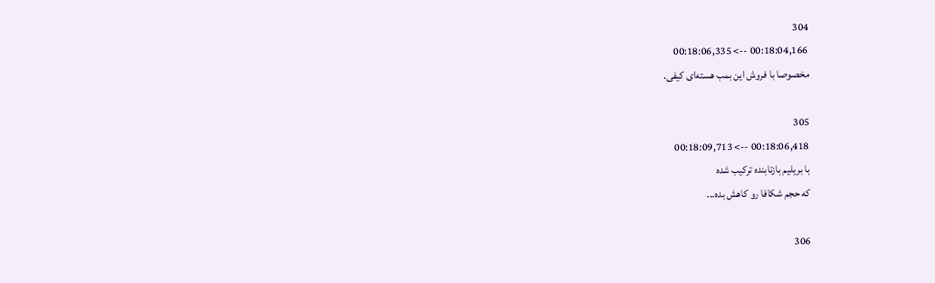304
00:18:04,166 --> 00:18:06,335
مخصوصا با فروش این بمب هسته‌ای کیفی.

305
00:18:06,418 --> 00:18:09,713
با بریلیم بازتابنده ترکیب شده
که حجم شکافا رو کاهش بده...

306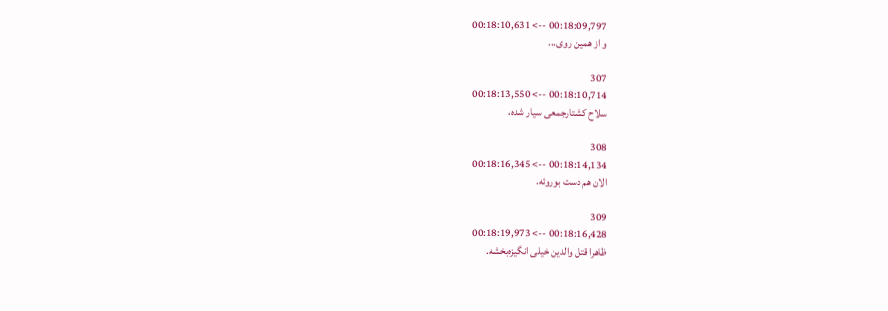00:18:09,797 --> 00:18:10,631
و از همین روی...

307
00:18:10,714 --> 00:18:13,550
سلاح کشتارجمعی سیار شده،

308
00:18:14,134 --> 00:18:16,345
الان هم دست بوروئه.

309
00:18:16,428 --> 00:18:19,973
ظاهرا قتل والدین خیلی انگیزه‌بخشه.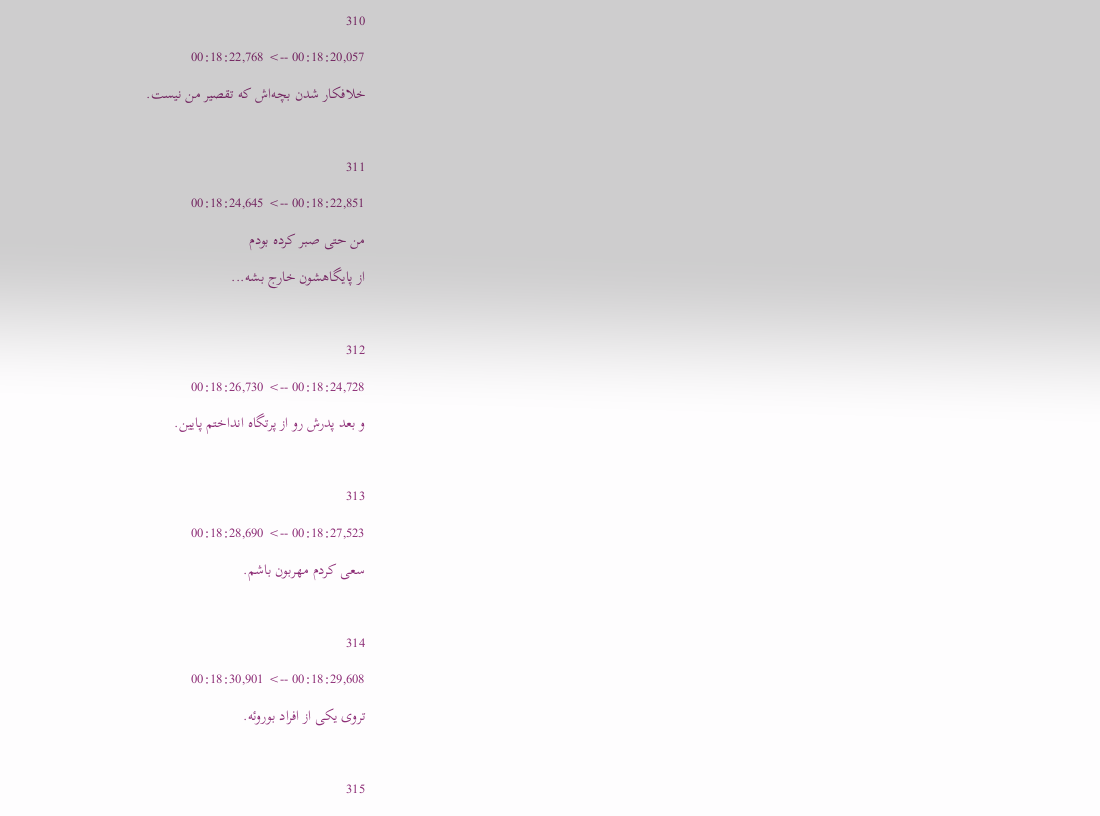310
00:18:20,057 --> 00:18:22,768
خلافکار شدن بچه‌اش که تقصیر من نیست.

311
00:18:22,851 --> 00:18:24,645
من حتی صبر کرده بودم
از پایگاهشون خارج بشه...

312
00:18:24,728 --> 00:18:26,730
و بعد پدرش رو از پرتگاه انداختم پایین.

313
00:18:27,523 --> 00:18:28,690
سعی کردم مهربون باشم.

314
00:18:29,608 --> 00:18:30,901
تروی یکی از افراد بوروئه.

315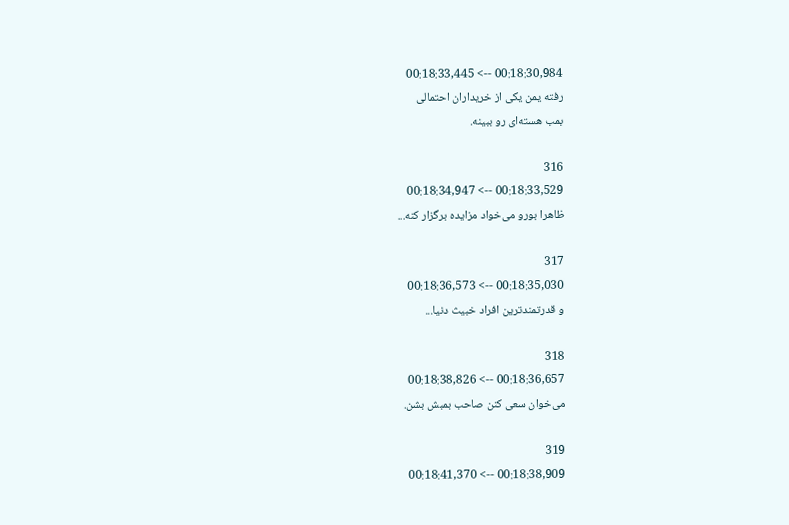00:18:30,984 --> 00:18:33,445
رفته یمن یکی از خریداران احتمالی
بمب هسته‌ای رو ببینه.

316
00:18:33,529 --> 00:18:34,947
ظاهرا بورو می‌خواد مزایده برگزار کنه...

317
00:18:35,030 --> 00:18:36,573
و قدرتمندترین افراد خبیث دنیا...

318
00:18:36,657 --> 00:18:38,826
می‌خوان سعی کنن صاحب بمبش بشن.

319
00:18:38,909 --> 00:18:41,370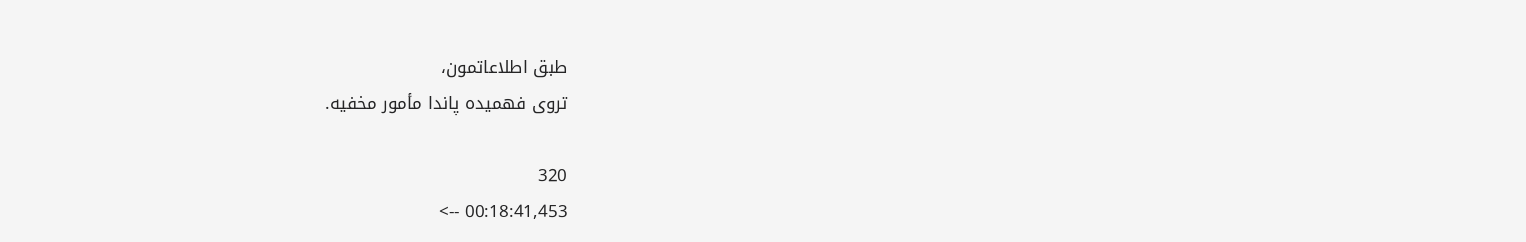طبق اطلاعاتمون،
تروی فهمیده پاندا مأمور مخفیه.

320
00:18:41,453 -->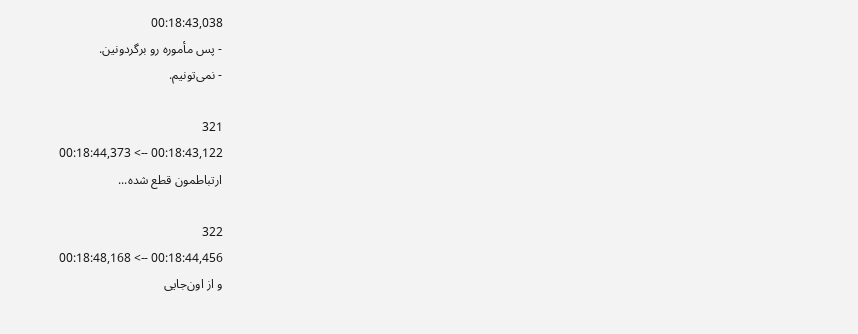00:18:43,038
- پس مأموره رو برگردونین.
- نمی‌تونیم.

321
00:18:43,122 --> 00:18:44,373
ارتباطمون قطع شده...

322
00:18:44,456 --> 00:18:48,168
و از اون‌جایی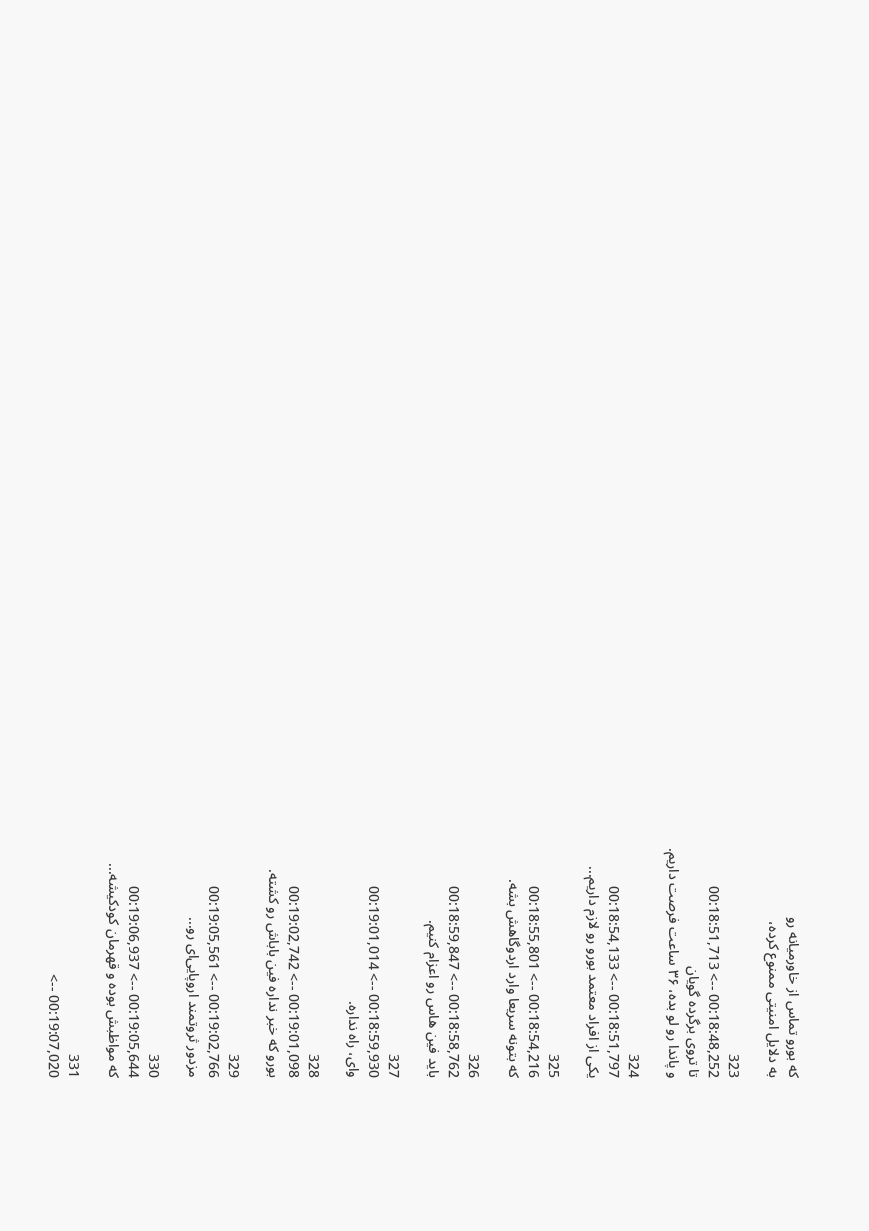که بورو تماس از خاورمیانه رو
به دلایل امنیتی ممنوع کرده،

323
00:18:48,252 --> 00:18:51,713
تا تروی برگرده گویان
و پاندا رو لو بده، ۳۶ ساعت فرصت داریم.

324
00:18:51,797 --> 00:18:54,133
یکی از افراد معتمد بورو رو لازم داریم...

325
00:18:54,216 --> 00:18:55,801
که بتونه سریعا وارد اردوگاهش بشه.

326
00:18:58,762 --> 00:18:59,847
باید فین هاس رو اعزام کنیم.

327
00:18:59,930 --> 00:19:01,014
وای، راه نداره.

328
00:19:01,098 --> 00:19:02,742
بورو که خبر نداره فین باباش رو کشته.

329
00:19:02,766 --> 00:19:05,561
مزدور ثروتمند اروپایی‌ای رو...

330
00:19:05,644 --> 00:19:06,937
که مواظبش بوده و قهرمان کودکیشه...

331
00:19:07,020 -->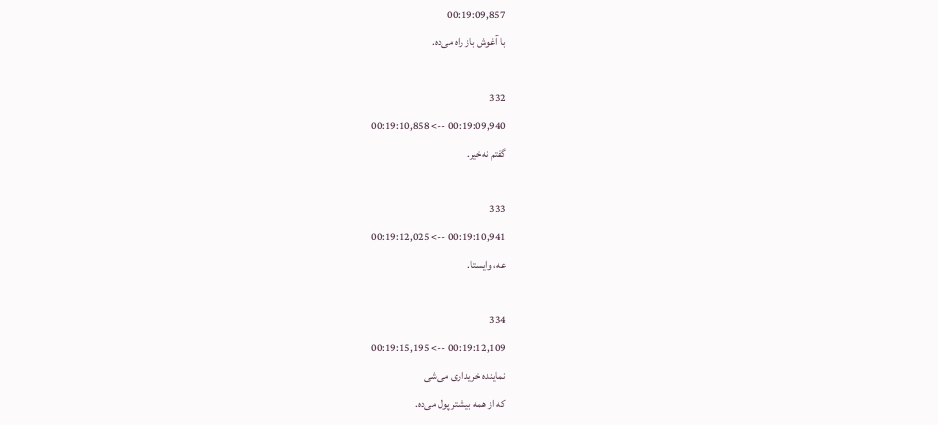00:19:09,857
با آغوش باز راه می‌ده.

332
00:19:09,940 --> 00:19:10,858
گفتم نه‌خیر.

333
00:19:10,941 --> 00:19:12,025
عه، وایستا.

334
00:19:12,109 --> 00:19:15,195
نماینده خریداری می‌شی
که از همه بیشتر پول می‌ده.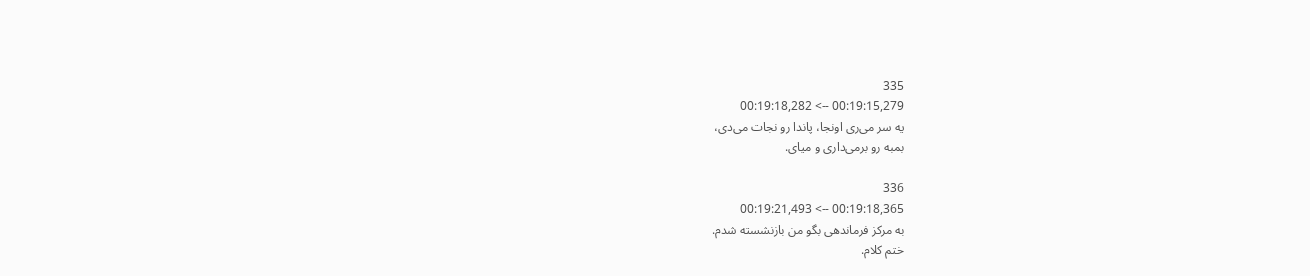335
00:19:15,279 --> 00:19:18,282
یه سر می‌ری اونجا، پاندا رو نجات می‌دی،
بمبه رو برمی‌داری و میای.

336
00:19:18,365 --> 00:19:21,493
به مرکز فرماندهی بگو من بازنشسته شدم.
ختم کلام.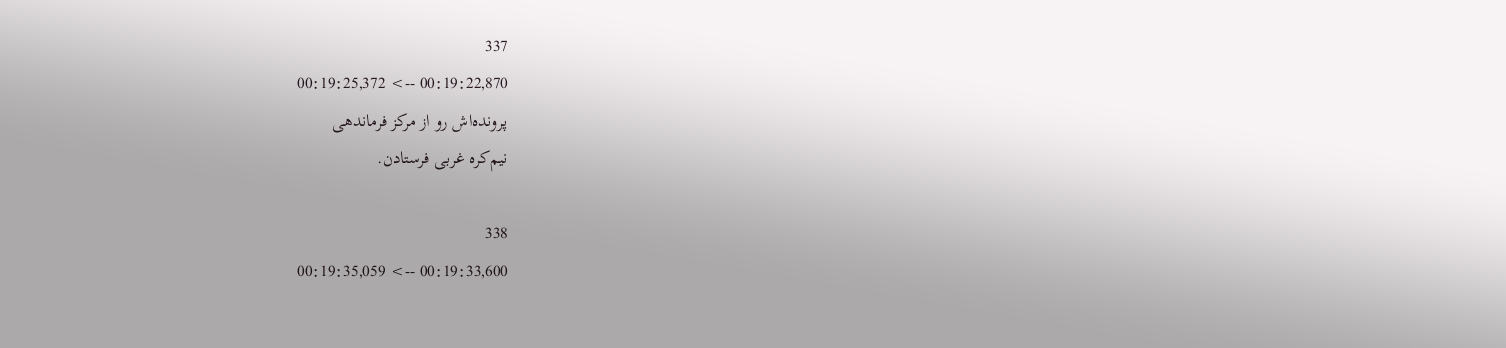337
00:19:22,870 --> 00:19:25,372
پرونده‌اش رو از مرکز فرماندهی
نیم‌کره غربی فرستادن.

338
00:19:33,600 --> 00:19:35,059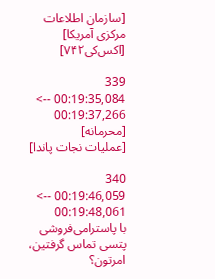[سازمان اطلاعات مرکزی آمریکا]
[اکس‌کی۷۴۲]

339
00:19:35,084 --> 00:19:37,266
[محرمانه]
[عملیات نجات پاندا]

340
00:19:46,059 --> 00:19:48,061
با پاسترامی‌فروشی پتسی تماس گرفتین، امرتون؟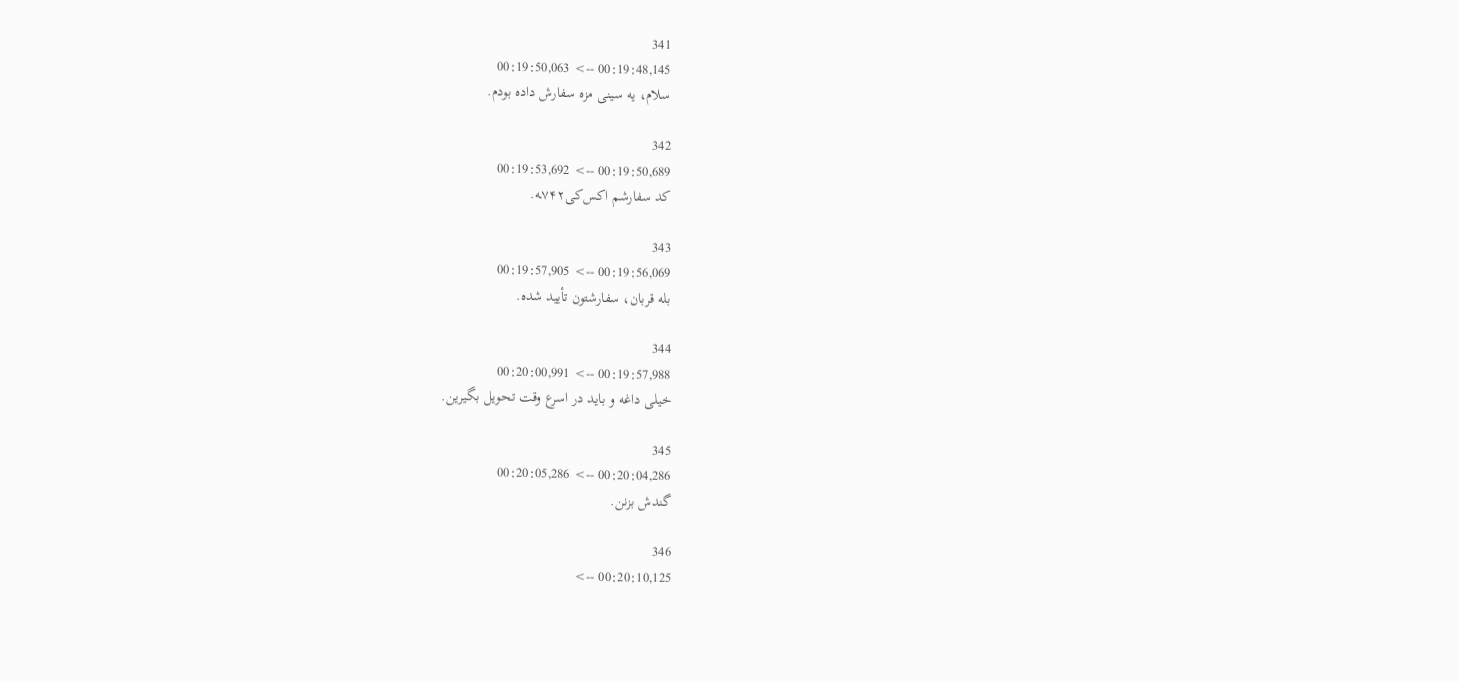341
00:19:48,145 --> 00:19:50,063
سلام، یه سینی مزه سفارش داده بودم.

342
00:19:50,689 --> 00:19:53,692
کد سفارشم اکس‌کی۷۴۲ـه.

343
00:19:56,069 --> 00:19:57,905
بله قربان، سفارشتون تأیید شده.

344
00:19:57,988 --> 00:20:00,991
خیلی داغه و باید در اسرع وقت تحویل بگیرین.

345
00:20:04,286 --> 00:20:05,286
گندش بزنن.

346
00:20:10,125 -->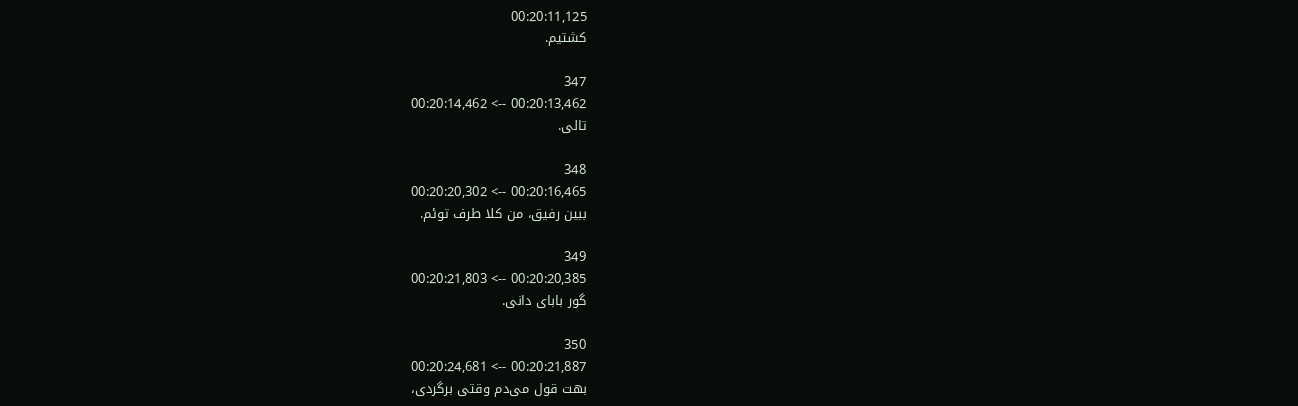00:20:11,125
کشتیم.

347
00:20:13,462 --> 00:20:14,462
تالی.

348
00:20:16,465 --> 00:20:20,302
ببین رفیق، من کلا طرف توئم.

349
00:20:20,385 --> 00:20:21,803
گور بابای دانی.

350
00:20:21,887 --> 00:20:24,681
بهت قول می‌دم وقتی برگردی،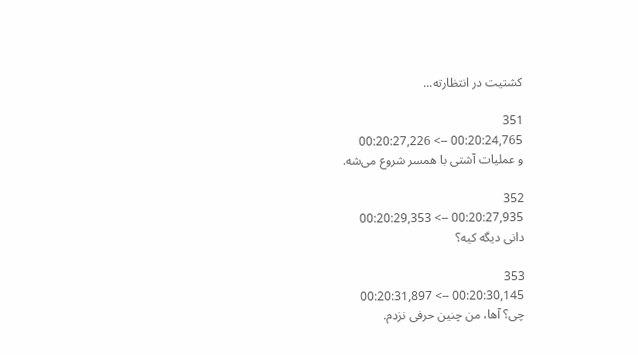کشتیت در انتظارته...

351
00:20:24,765 --> 00:20:27,226
و عملیات آشتی با همسر شروع می‌شه.

352
00:20:27,935 --> 00:20:29,353
دانی دیگه کیه؟

353
00:20:30,145 --> 00:20:31,897
چی؟ آها، من چنین حرفی نزدم.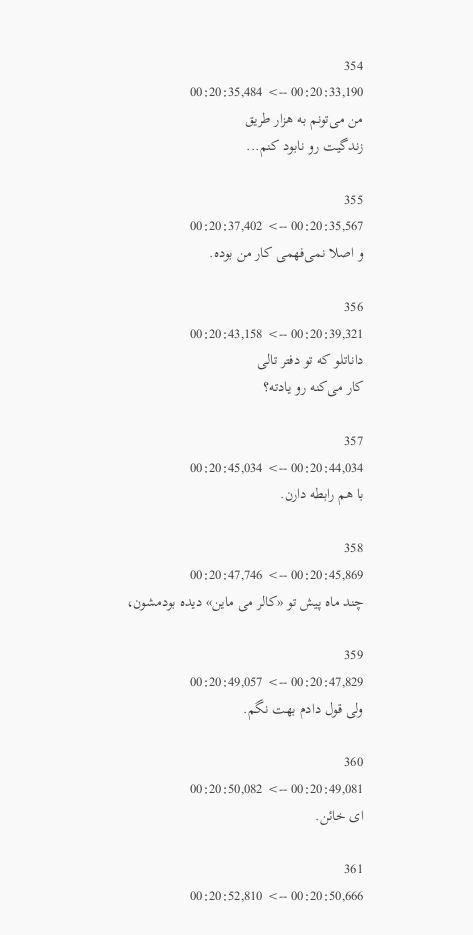354
00:20:33,190 --> 00:20:35,484
من می‌تونم به هزار طریق
زندگیت رو نابود کنم...

355
00:20:35,567 --> 00:20:37,402
و اصلا نمی‌فهمی کار من بوده.

356
00:20:39,321 --> 00:20:43,158
داناتلو که تو دفتر تالی
کار می‌کنه رو یادته؟

357
00:20:44,034 --> 00:20:45,034
با هم رابطه دارن.

358
00:20:45,869 --> 00:20:47,746
چند ماه پیش تو «کالر می ماین» دیده بودمشون،

359
00:20:47,829 --> 00:20:49,057
ولی قول دادم بهت نگم.

360
00:20:49,081 --> 00:20:50,082
ای خائن.

361
00:20:50,666 --> 00:20:52,810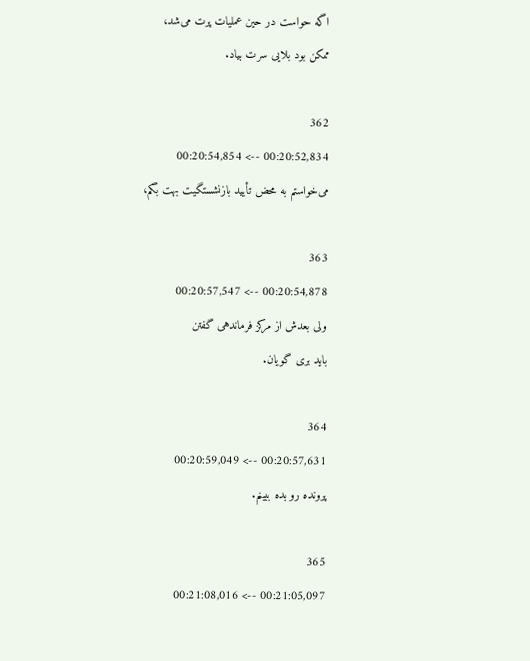اگه حواست در حین عملیات پرت می‌شد،
ممکن بود بلایی سرت بیاد.

362
00:20:52,834 --> 00:20:54,854
می‌خواستم به محض تأیید بازنشستگیت بهت بگم،

363
00:20:54,878 --> 00:20:57,547
ولی بعدش از مرکز فرماندهی گفتن
باید بری گویان.

364
00:20:57,631 --> 00:20:59,049
پرونده رو بده ببینم.

365
00:21:05,097 --> 00:21:08,016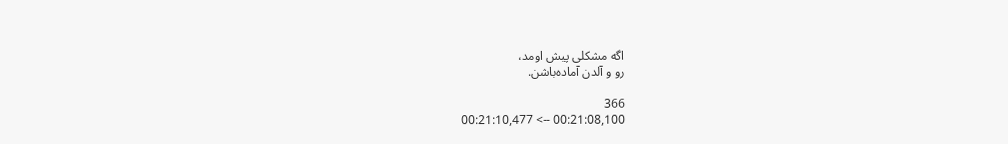اگه مشکلی پیش اومد،
رو و آلدن آماده‌باشن.

366
00:21:08,100 --> 00:21:10,477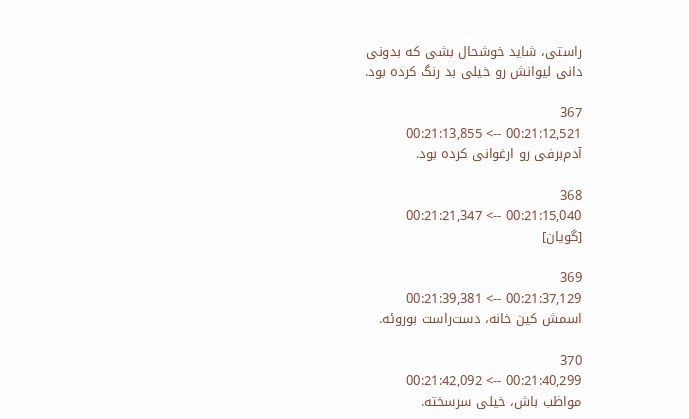راستی، شاید خوشحال بشی که بدونی
دانی لیوانش رو خیلی بد رنگ کرده بود.

367
00:21:12,521 --> 00:21:13,855
آدم‌برفی رو ارغوانی کرده بود.

368
00:21:15,040 --> 00:21:21,347
[گویان]

369
00:21:37,129 --> 00:21:39,381
اسمش کین خانه، دست‌راست بوروئه.

370
00:21:40,299 --> 00:21:42,092
مواظب باش، خیلی سرسخته.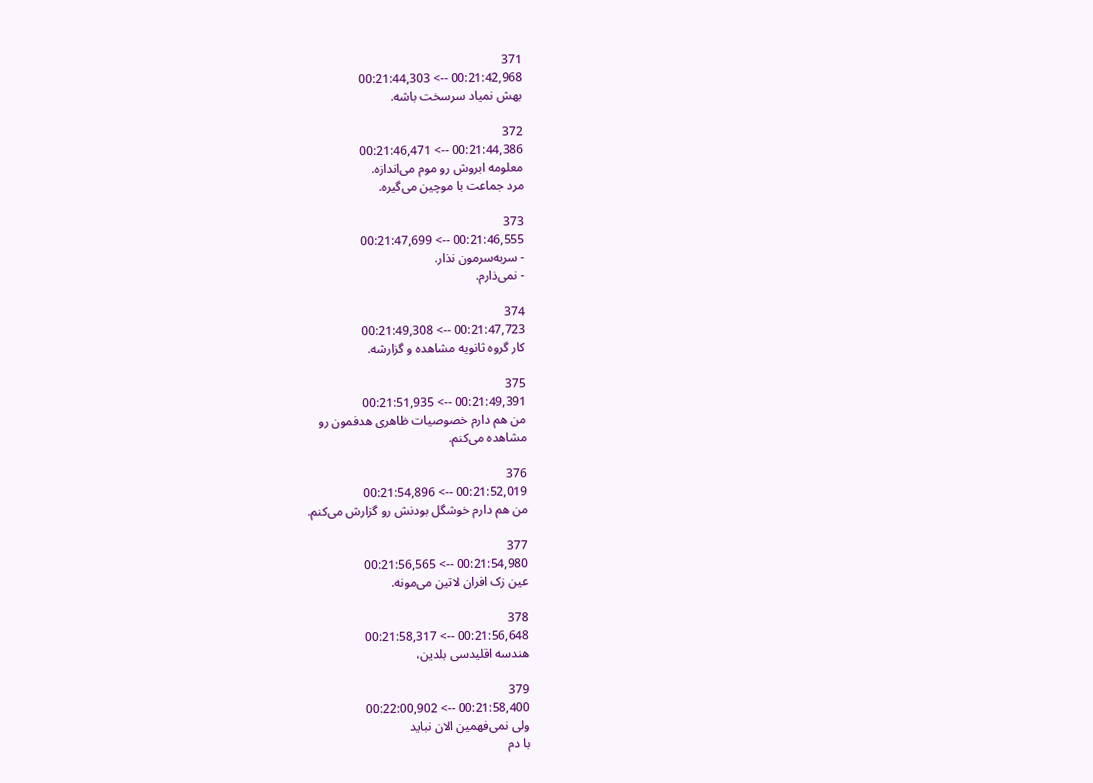371
00:21:42,968 --> 00:21:44,303
بهش نمیاد سرسخت باشه.

372
00:21:44,386 --> 00:21:46,471
معلومه ابروش رو موم می‌اندازه.
مرد جماعت با موچین می‌گیره.

373
00:21:46,555 --> 00:21:47,699
- سربه‌سرمون نذار.
- نمی‌ذارم.

374
00:21:47,723 --> 00:21:49,308
کار گروه ثانویه مشاهده و گزارشه.

375
00:21:49,391 --> 00:21:51,935
من هم دارم خصوصیات ظاهری هدفمون رو
مشاهده می‌کنم.

376
00:21:52,019 --> 00:21:54,896
من هم دارم خوشگل بودنش رو گزارش می‌کنم.

377
00:21:54,980 --> 00:21:56,565
عین زک افران لاتین می‌مونه.

378
00:21:56,648 --> 00:21:58,317
هندسه اقلیدسی بلدین،

379
00:21:58,400 --> 00:22:00,902
ولی نمی‌فهمین الان نباید
با دم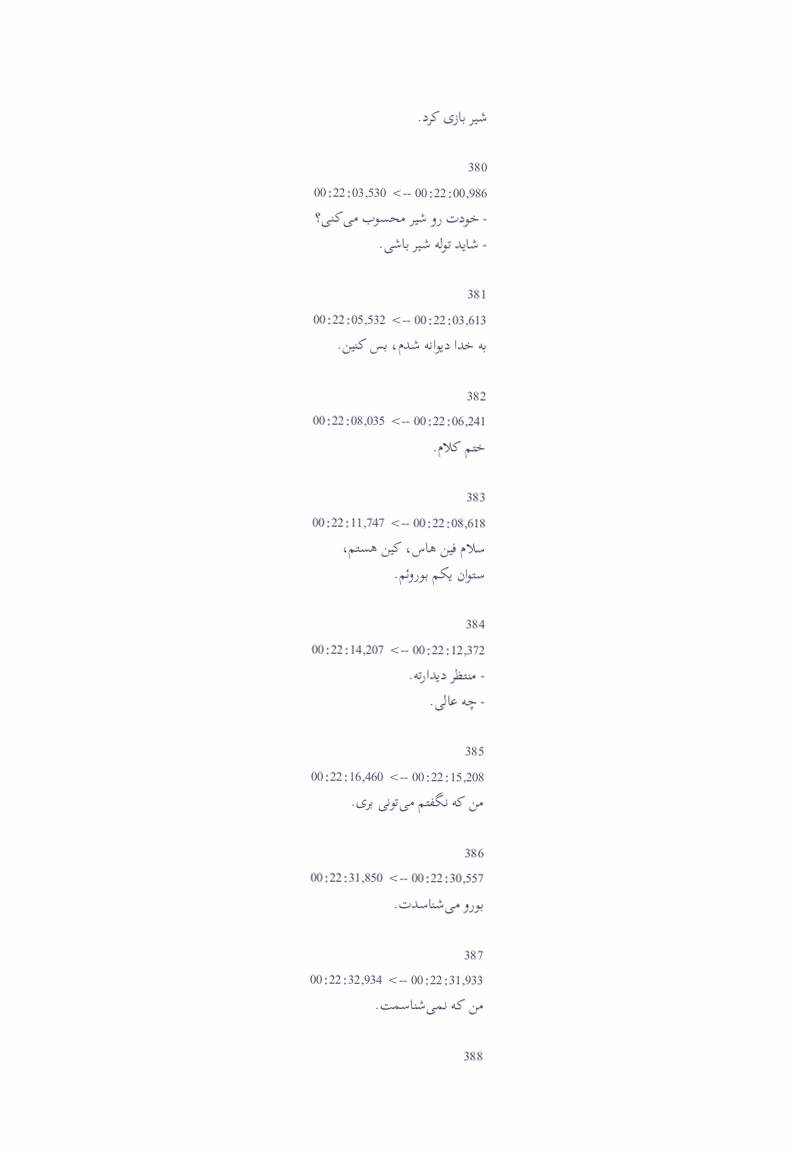شیر بازی کرد.

380
00:22:00,986 --> 00:22:03,530
- خودت رو شیر محسوب می‌کنی؟
- شاید توله شیر باشی.

381
00:22:03,613 --> 00:22:05,532
به خدا دیوانه شدم، بس کنین.

382
00:22:06,241 --> 00:22:08,035
ختم کلام.

383
00:22:08,618 --> 00:22:11,747
سلام فین هاس، کین هستم،
ستوان یکم بوروئم.

384
00:22:12,372 --> 00:22:14,207
- منتظر دیدارته.
- چه عالی.

385
00:22:15,208 --> 00:22:16,460
من که نگفتم می‌تونی بری.

386
00:22:30,557 --> 00:22:31,850
بورو می‌شناسدت.

387
00:22:31,933 --> 00:22:32,934
من که نمی‌شناسمت.

388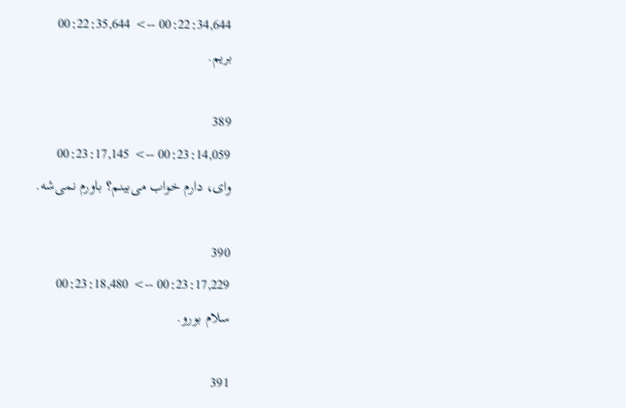00:22:34,644 --> 00:22:35,644
بریم.

389
00:23:14,059 --> 00:23:17,145
وای، دارم خواب می‌بینم؟ باورم نمی‌شه.

390
00:23:17,229 --> 00:23:18,480
سلام بورو.

391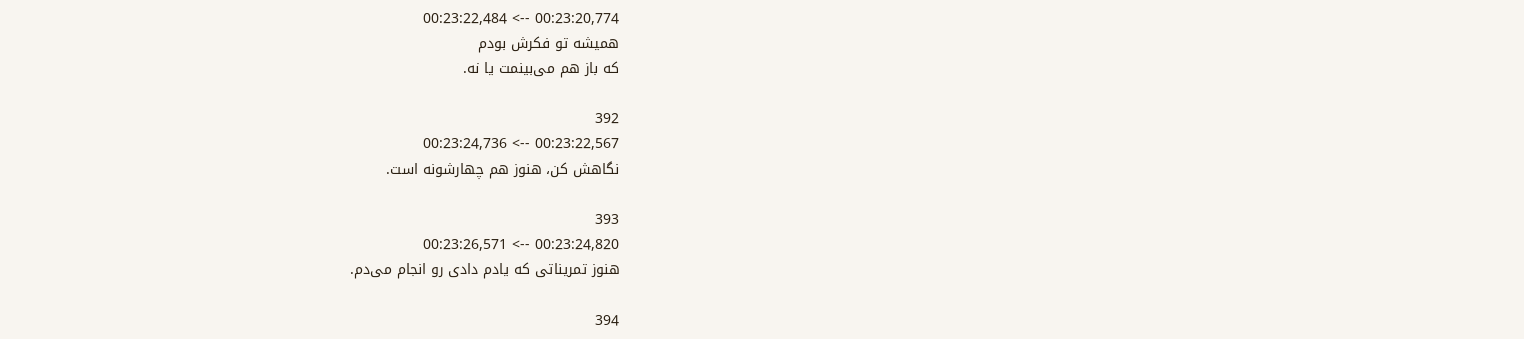00:23:20,774 --> 00:23:22,484
همیشه تو فکرش بودم
که باز هم می‌بینمت یا نه.

392
00:23:22,567 --> 00:23:24,736
نگاهش کن، هنوز هم چهارشونه است.

393
00:23:24,820 --> 00:23:26,571
هنوز تمریناتی که یادم دادی رو انجام می‌دم.

394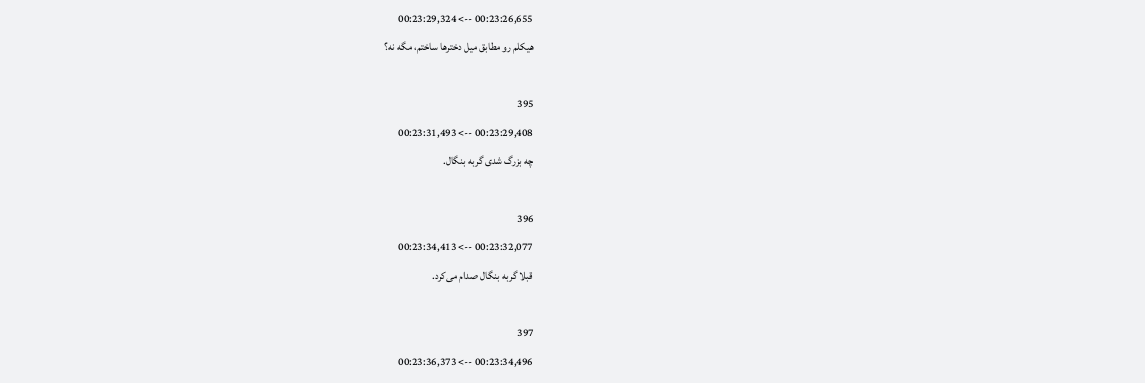00:23:26,655 --> 00:23:29,324
هیکلم رو مطابق میل دخترها ساختم، مگه نه؟

395
00:23:29,408 --> 00:23:31,493
چه بزرگ شدی گربه بنگال.

396
00:23:32,077 --> 00:23:34,413
قبلا گربه بنگال صدام می‌کرد.

397
00:23:34,496 --> 00:23:36,373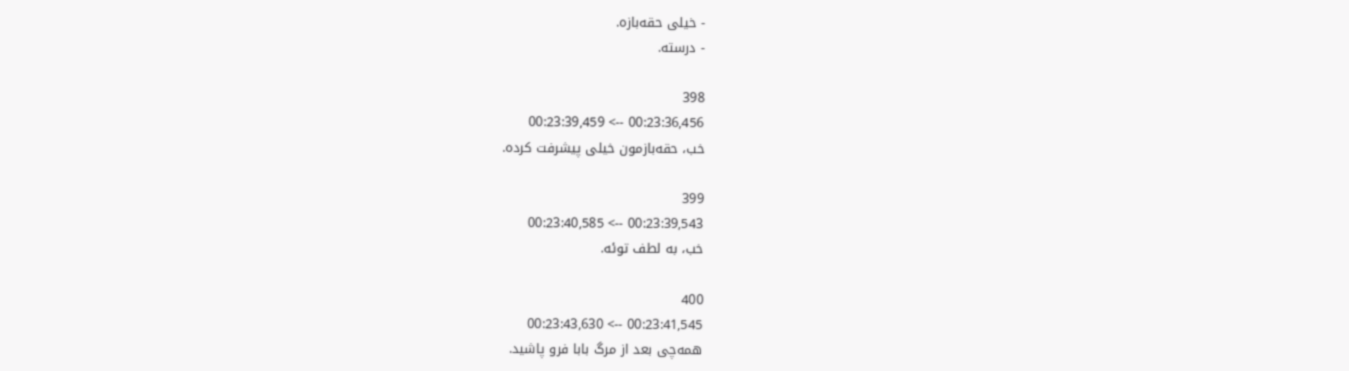- خیلی حقه‌بازه.
- درسته.

398
00:23:36,456 --> 00:23:39,459
خب، حقه‌بازمون خیلی پیشرفت کرده.

399
00:23:39,543 --> 00:23:40,585
خب، به لطف توئه.

400
00:23:41,545 --> 00:23:43,630
همه‌چی بعد از مرگ بابا فرو پاشید.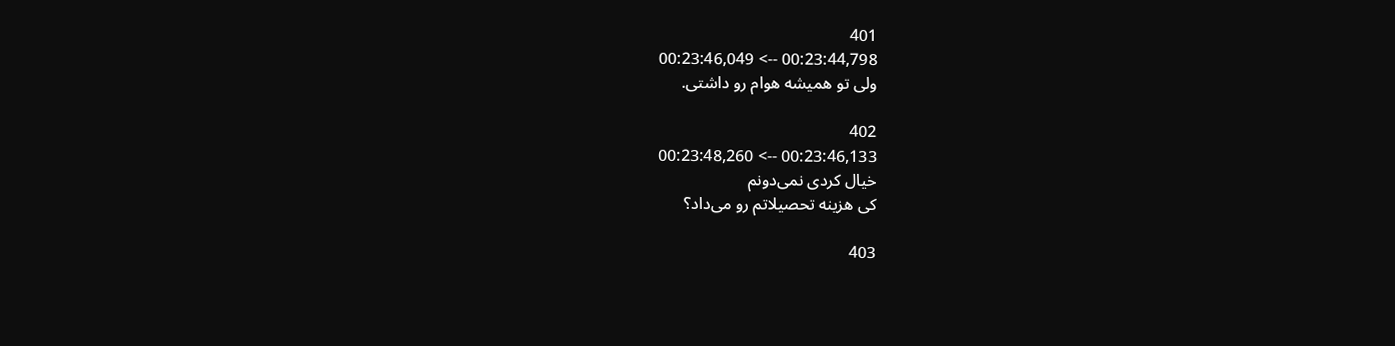401
00:23:44,798 --> 00:23:46,049
ولی تو همیشه هوام رو داشتی.

402
00:23:46,133 --> 00:23:48,260
خیال کردی نمی‌دونم
کی هزینه تحصیلاتم رو می‌داد؟

403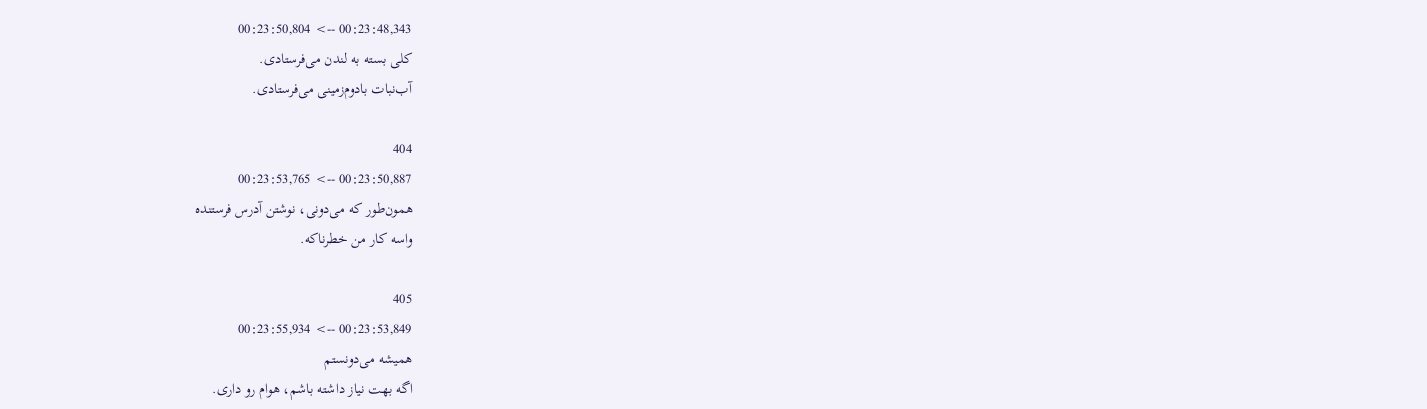00:23:48,343 --> 00:23:50,804
کلی بسته به لندن می‌فرستادی.
آب‌نبات بادوم‌زمینی می‌فرستادی.

404
00:23:50,887 --> 00:23:53,765
همون‌طور که می‌دونی، نوشتن آدرس فرستنده
واسه کار من خطرناکه.

405
00:23:53,849 --> 00:23:55,934
همیشه می‌دونستم
اگه بهت نیاز داشته باشم، هوام رو داری.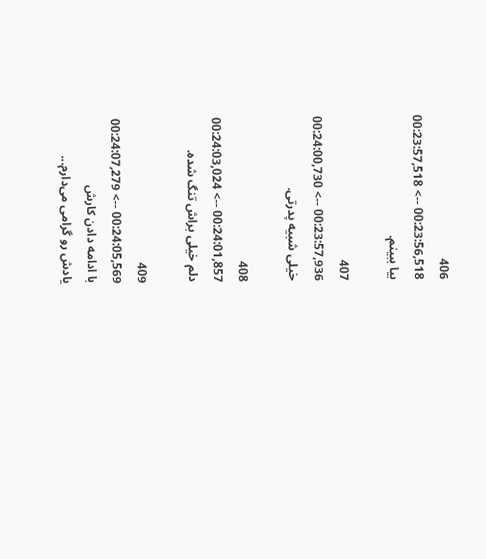406
00:23:56,518 --> 00:23:57,518
بیا ببینم.

407
00:23:57,936 --> 00:24:00,730
خیلی شبیه پدرتی.

408
00:24:01,857 --> 00:24:03,024
دلم خیلی براش تنگ شده.

409
00:24:05,569 --> 00:24:07,279
با ادامه دادن کارش
یادش رو گرامی می‌دارم...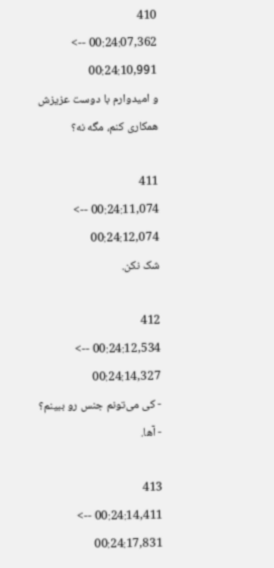410
00:24:07,362 --> 00:24:10,991
و امیدوارم با دوست عزیزش
همکاری کنم، مگه نه؟

411
00:24:11,074 --> 00:24:12,074
شک نکن.

412
00:24:12,534 --> 00:24:14,327
- کی می‌تونم جنس رو ببینم؟
- آها.

413
00:24:14,411 --> 00:24:17,831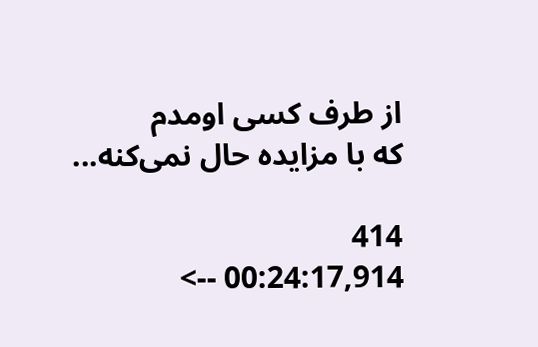از طرف کسی اومدم
که با مزایده حال نمی‌کنه...

414
00:24:17,914 -->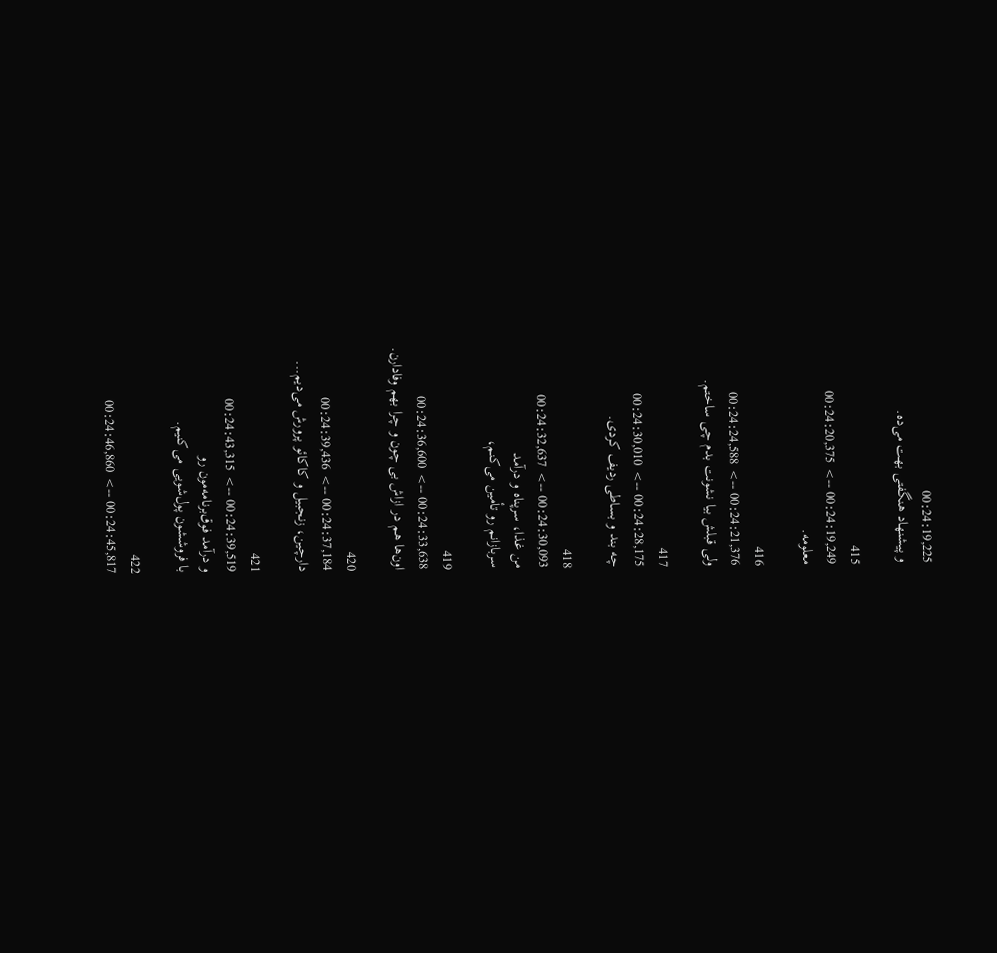00:24:19,225
و پیشنهاد هنگفتی بهت می‌ده.

415
00:24:19,249 --> 00:24:20,375
معلومه.

416
00:24:21,376 --> 00:24:24,588
ولی قبلش بیا نشونت بدم چی ساختم.

417
00:24:28,175 --> 00:24:30,010
چه بند و بساطی ردیف کردی.

418
00:24:30,093 --> 00:24:32,637
من غذا، سرپناه و درآمد
سربازانم رو تأمین می‌کنم،

419
00:24:33,638 --> 00:24:36,600
اون‌ها هم در ازاش بی چون و چرا بهم وفادارن.

420
00:24:37,184 --> 00:24:39,436
دارچین، زنجبیل و کاکائو پرورش می‌دیم...

421
00:24:39,519 --> 00:24:43,315
و درآمد فوق‌برنامه‌مون رو
با فروششون پول‌شویی می‌کنیم.

422
00:24:45,817 --> 00:24:46,860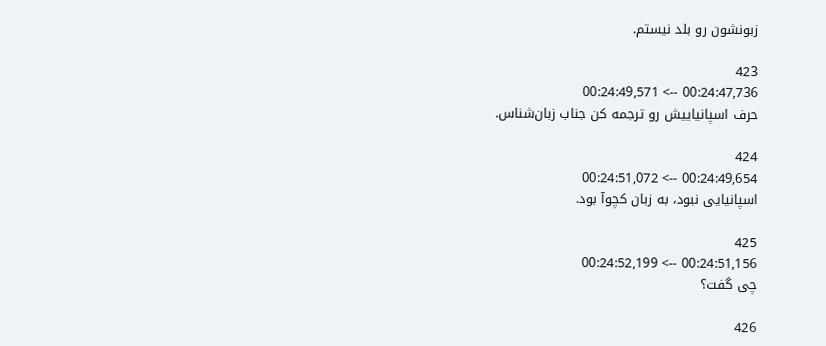زبونشون رو بلد نیستم.

423
00:24:47,736 --> 00:24:49,571
حرف اسپانیاییش رو ترجمه کن جناب زبان‌شناس.

424
00:24:49,654 --> 00:24:51,072
اسپانیایی نبود، به زبان کچوآ بود.

425
00:24:51,156 --> 00:24:52,199
چی گفت؟

426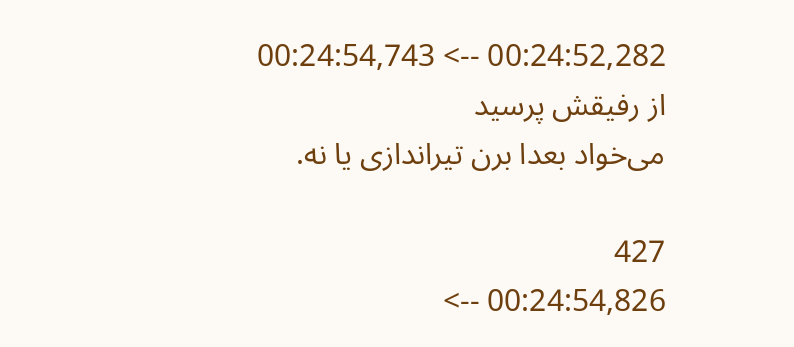00:24:52,282 --> 00:24:54,743
از رفیقش پرسید
می‌خواد بعدا برن تیراندازی یا نه.

427
00:24:54,826 -->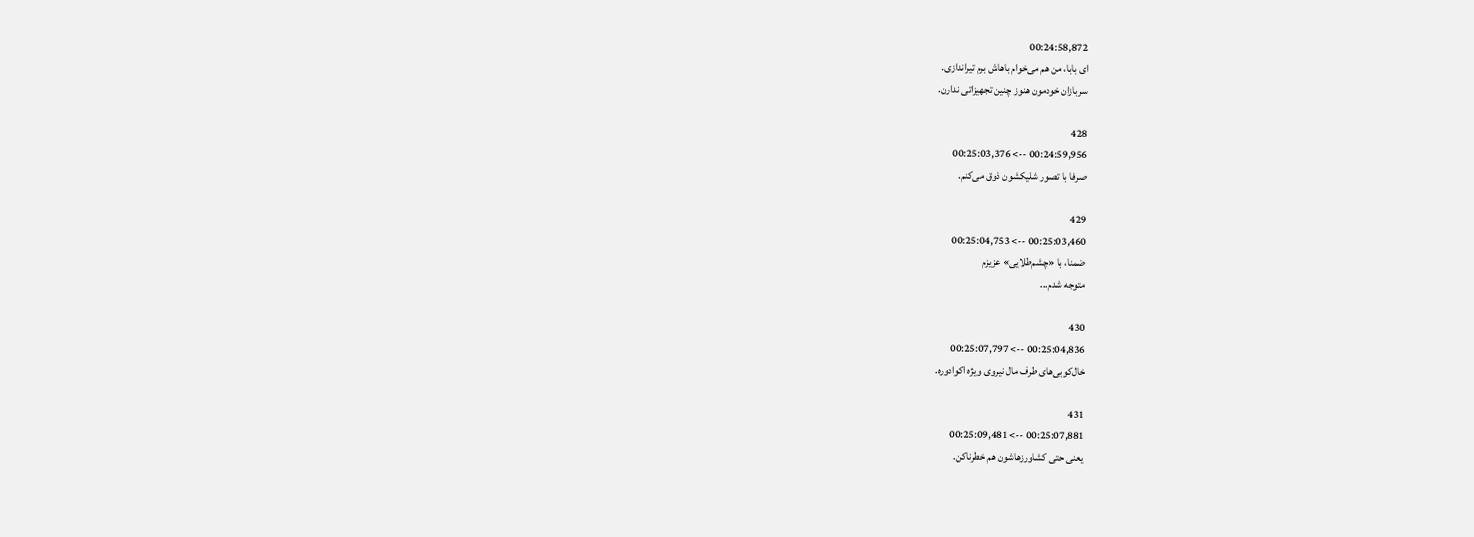00:24:58,872
ای بابا، من هم می‌خوام باهاش برم تیراندازی.
سربازان خودمون هنوز چنین تجهیزاتی ندارن.

428
00:24:59,956 --> 00:25:03,376
صرفا با تصور شلیکشون ذوق می‌کنم.

429
00:25:03,460 --> 00:25:04,753
ضمنا، با «چشم‌طلایی» عزیزم
متوجه شدم...

430
00:25:04,836 --> 00:25:07,797
خال‌کوبی‌های طرف مال نیروی ویژه اکوادوره.

431
00:25:07,881 --> 00:25:09,481
یعنی حتی کشاورزهاشون هم خطرناکن.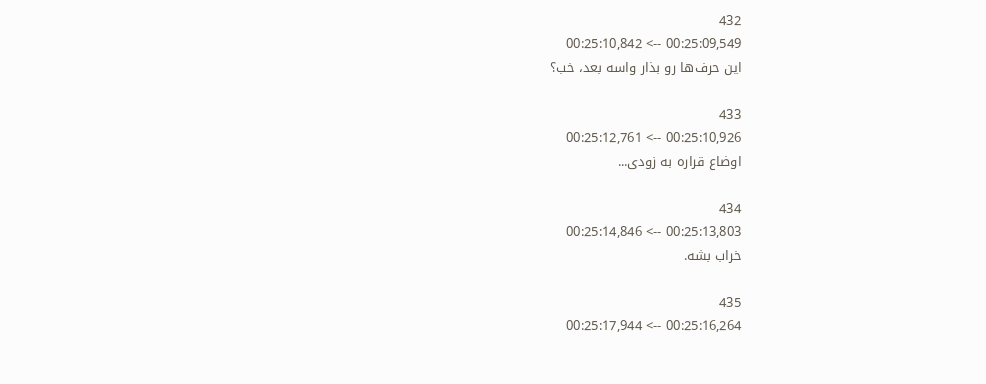432
00:25:09,549 --> 00:25:10,842
این حرف‌ها رو بذار واسه بعد، خب؟

433
00:25:10,926 --> 00:25:12,761
اوضاع قراره به زودی...

434
00:25:13,803 --> 00:25:14,846
خراب بشه.

435
00:25:16,264 --> 00:25:17,944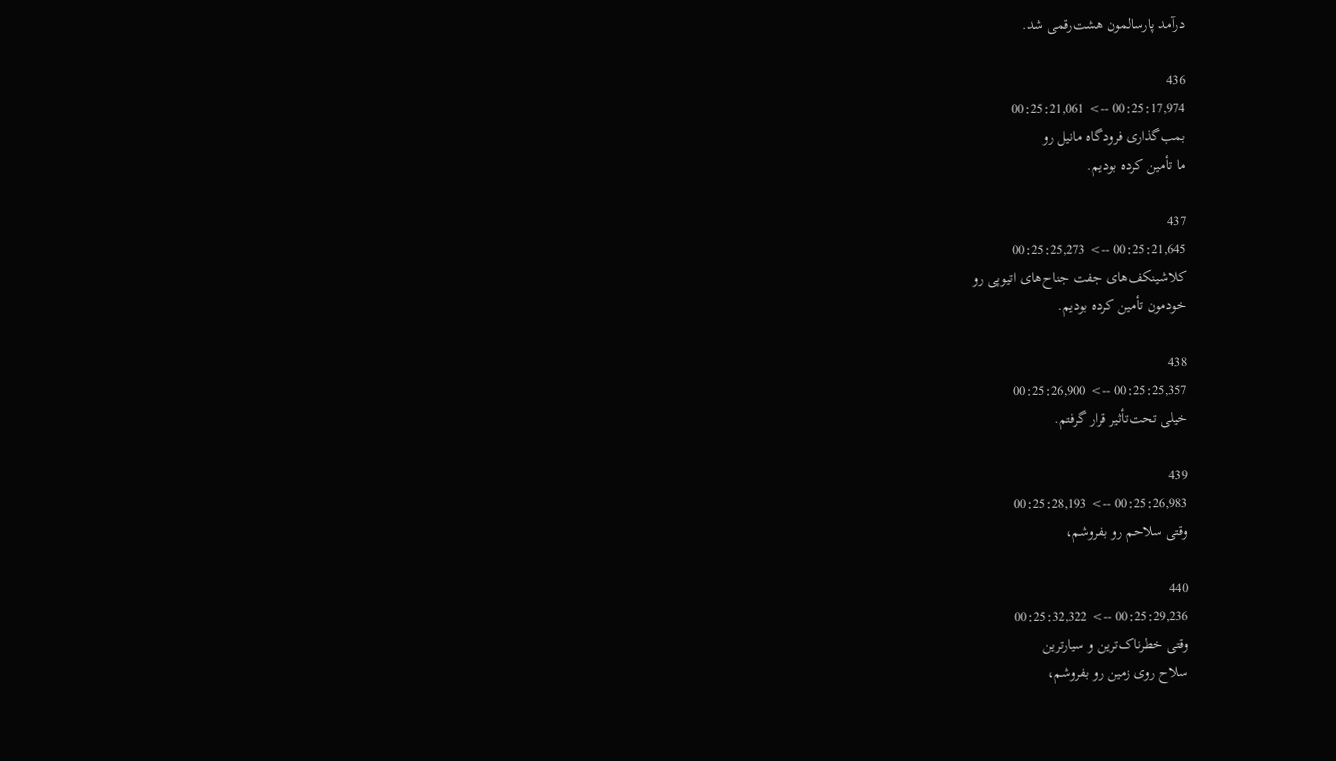درآمد پارسالمون هشت‌رقمی شد.

436
00:25:17,974 --> 00:25:21,061
بمب‌گذاری فرودگاه مانیل رو
ما تأمین کرده بودیم.

437
00:25:21,645 --> 00:25:25,273
کلاشینکف‌های جفت جناح‌های اتیوپی رو
خودمون تأمین کرده بودیم.

438
00:25:25,357 --> 00:25:26,900
خیلی تحت‌تأثیر قرار گرفتم.

439
00:25:26,983 --> 00:25:28,193
وقتی سلاحم رو بفروشم،

440
00:25:29,236 --> 00:25:32,322
وقتی خطرناک‌ترین و سیارترین
سلاح روی زمین رو بفروشم،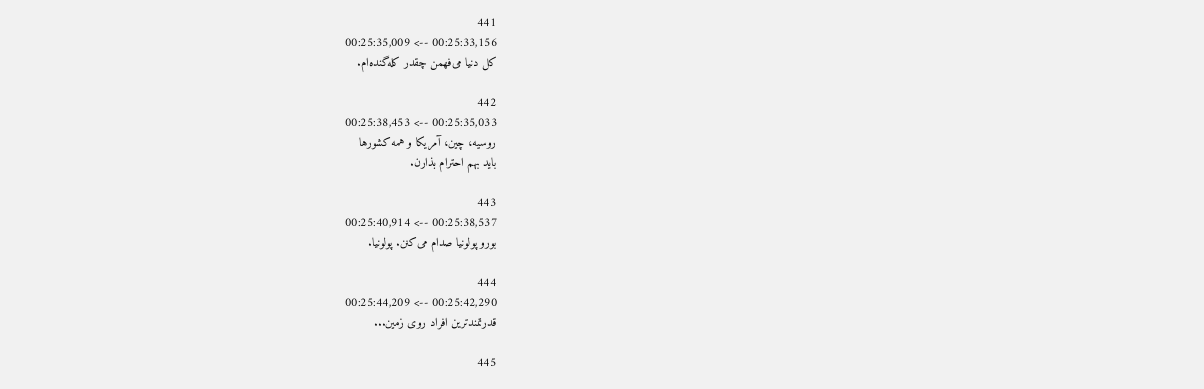441
00:25:33,156 --> 00:25:35,009
کل دنیا می‌فهمن چقدر کله‌گنده‌ام.

442
00:25:35,033 --> 00:25:38,453
روسیه، چین، آمریکا و همه کشورها
باید بهم احترام بذارن.

443
00:25:38,537 --> 00:25:40,914
بورو پولونیا صدام می‌کنن. پولونیا.

444
00:25:42,290 --> 00:25:44,209
قدرتمندترین افراد روی زمین...

445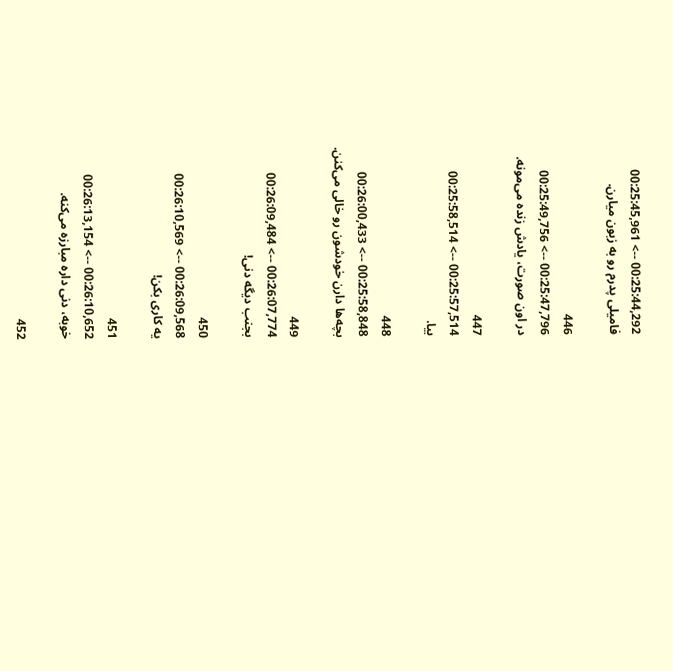00:25:44,292 --> 00:25:45,961
فامیلی پدرم رو به زبون میارن.

446
00:25:47,796 --> 00:25:49,756
در اون صورت، یادش زنده می‌مونه.

447
00:25:57,514 --> 00:25:58,514
بیا.

448
00:25:58,848 --> 00:26:00,433
بچه‌ها دارن خودشون رو خالی می‌کنن.

449
00:26:07,774 --> 00:26:09,484
بجنب دیگه دنی!

450
00:26:09,568 --> 00:26:10,569
یه کاری بکن!

451
00:26:10,652 --> 00:26:13,154
خوبه، دنی داره مبارزه می‌کنه.

452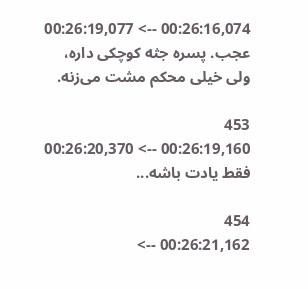00:26:16,074 --> 00:26:19,077
عجب. پسره جثه کوچکی داره،
ولی خیلی محکم مشت می‌زنه.

453
00:26:19,160 --> 00:26:20,370
فقط یادت باشه...

454
00:26:21,162 -->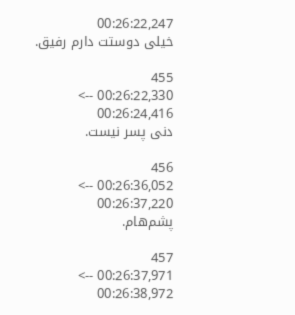00:26:22,247
خیلی دوستت دارم رفیق.

455
00:26:22,330 --> 00:26:24,416
دنی پسر نیست.

456
00:26:36,052 --> 00:26:37,220
پشم‌هام.

457
00:26:37,971 --> 00:26:38,972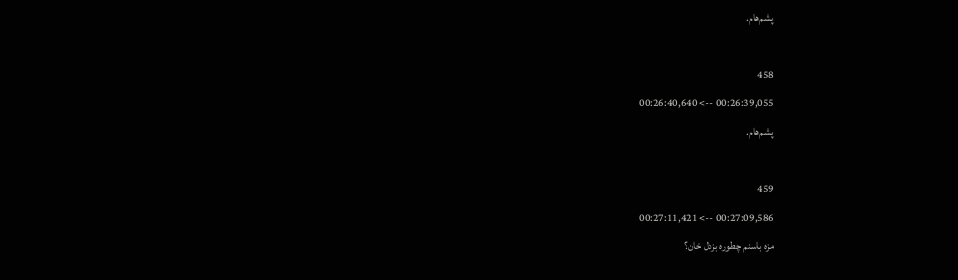پشم‌هام.

458
00:26:39,055 --> 00:26:40,640
پشم‌هام.

459
00:27:09,586 --> 00:27:11,421
مزه باسنم چطوره بزدل خان؟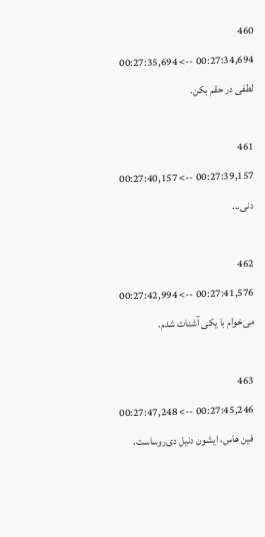460
00:27:34,694 --> 00:27:35,694
لطفی در حقم بکن.

461
00:27:39,157 --> 00:27:40,157
دنی...

462
00:27:41,576 --> 00:27:42,994
می‌خوام با یکی آشنات شدم.

463
00:27:45,246 --> 00:27:47,248
فین هاس، ایشون دنیل دی‌روساست،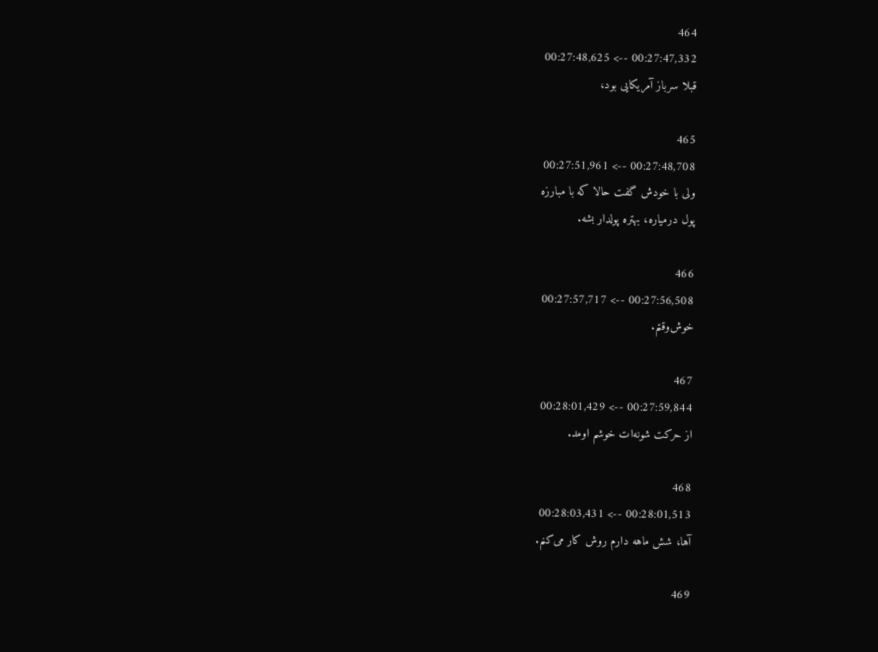464
00:27:47,332 --> 00:27:48,625
قبلا سرباز آمریکایی بود،

465
00:27:48,708 --> 00:27:51,961
ولی با خودش گفت حالا که با مبارزه
پول درمیاره، بهتره پولدار بشه.

466
00:27:56,508 --> 00:27:57,717
خوش‌وقتم.

467
00:27:59,844 --> 00:28:01,429
از حرکت شونه‌ات خوشم اومد.

468
00:28:01,513 --> 00:28:03,431
آها، شش ماهه دارم روش کار می‌کنم.

469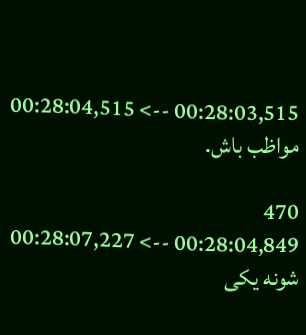00:28:03,515 --> 00:28:04,515
مواظب باش.

470
00:28:04,849 --> 00:28:07,227
شونه یکی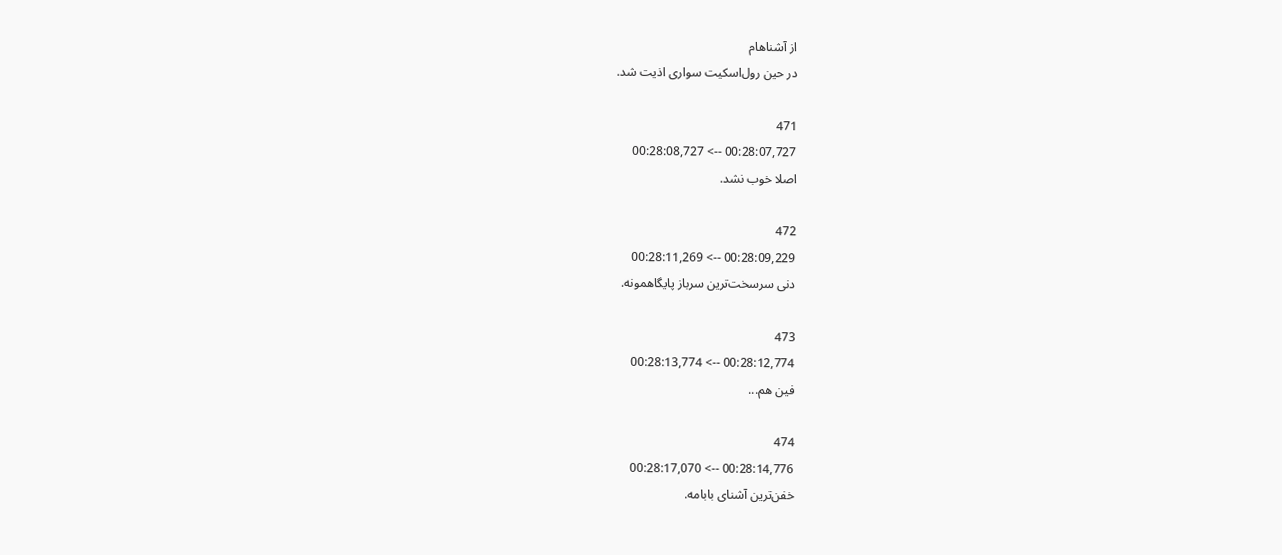از آشناهام
در حین رول‌اسکیت سواری اذیت شد.

471
00:28:07,727 --> 00:28:08,727
اصلا خوب نشد.

472
00:28:09,229 --> 00:28:11,269
دنی سرسخت‌ترین سرباز پایگاهمونه.

473
00:28:12,774 --> 00:28:13,774
فین هم...

474
00:28:14,776 --> 00:28:17,070
خفن‌ترین آشنای بابامه.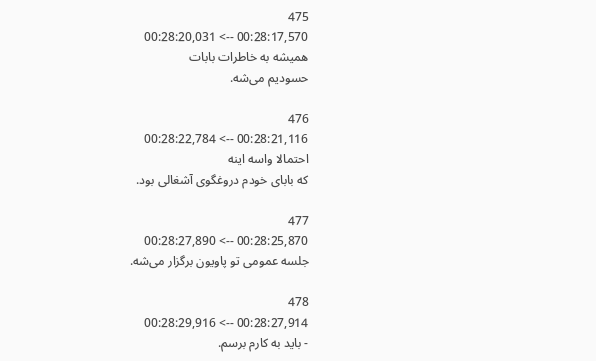475
00:28:17,570 --> 00:28:20,031
همیشه به خاطرات بابات
حسودیم می‌شه.

476
00:28:21,116 --> 00:28:22,784
احتمالا واسه اینه
که بابای خودم دروغگوی آشغالی بود.

477
00:28:25,870 --> 00:28:27,890
جلسه عمومی تو پاویون برگزار می‌شه.

478
00:28:27,914 --> 00:28:29,916
- باید به کارم برسم.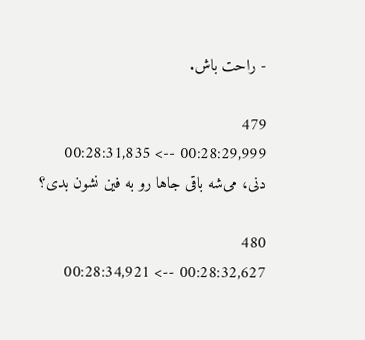- راحت باش.

479
00:28:29,999 --> 00:28:31,835
دنی، می‌شه باقی جاها رو به فین نشون بدی؟

480
00:28:32,627 --> 00:28:34,921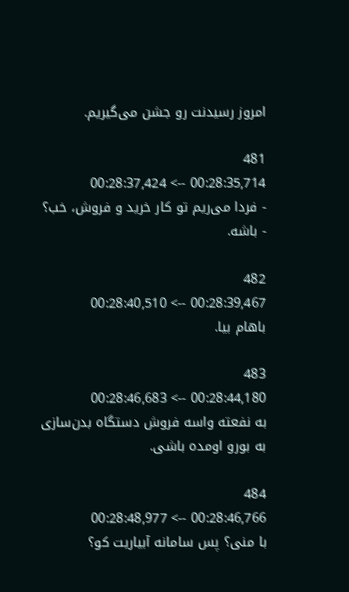امروز رسیدنت رو جشن می‌گیریم.

481
00:28:35,714 --> 00:28:37,424
- فردا می‌ریم تو کار خرید و فروش، خب؟
- باشه.

482
00:28:39,467 --> 00:28:40,510
باهام بیا.

483
00:28:44,180 --> 00:28:46,683
به نفعته واسه فروش دستگاه بدن‌سازی
به بورو اومده باشی.

484
00:28:46,766 --> 00:28:48,977
با منی؟ پس سامانه آبیاریت کو؟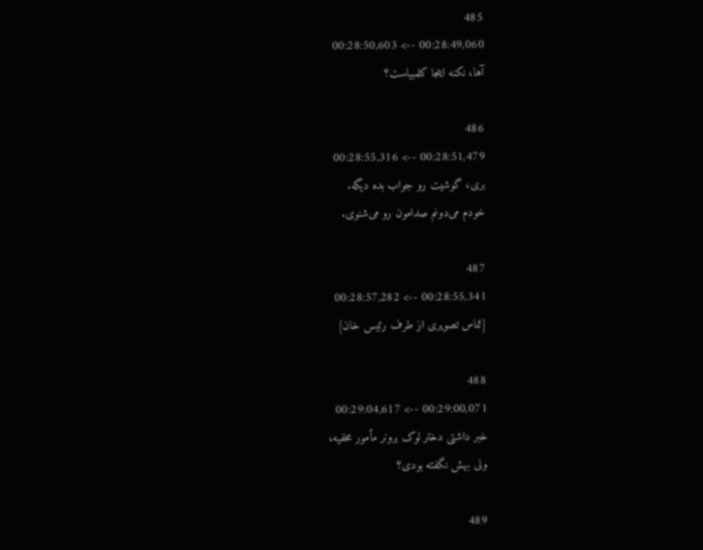485
00:28:49,060 --> 00:28:50,603
آها، نکنه اینجا کلمبیاست؟

486
00:28:51,479 --> 00:28:55,316
بری، گوشیت رو جواب بده دیگه.
خودم می‌دونم صدامون رو می‌شنوی.

487
00:28:55,341 --> 00:28:57,282
[تماس تصویری از طرف رئیس خان]

488
00:29:00,071 --> 00:29:04,617
خبر داشتی دختر لوک برونر مأمور مخفیه،
ولی بهش نگفته بودی؟

489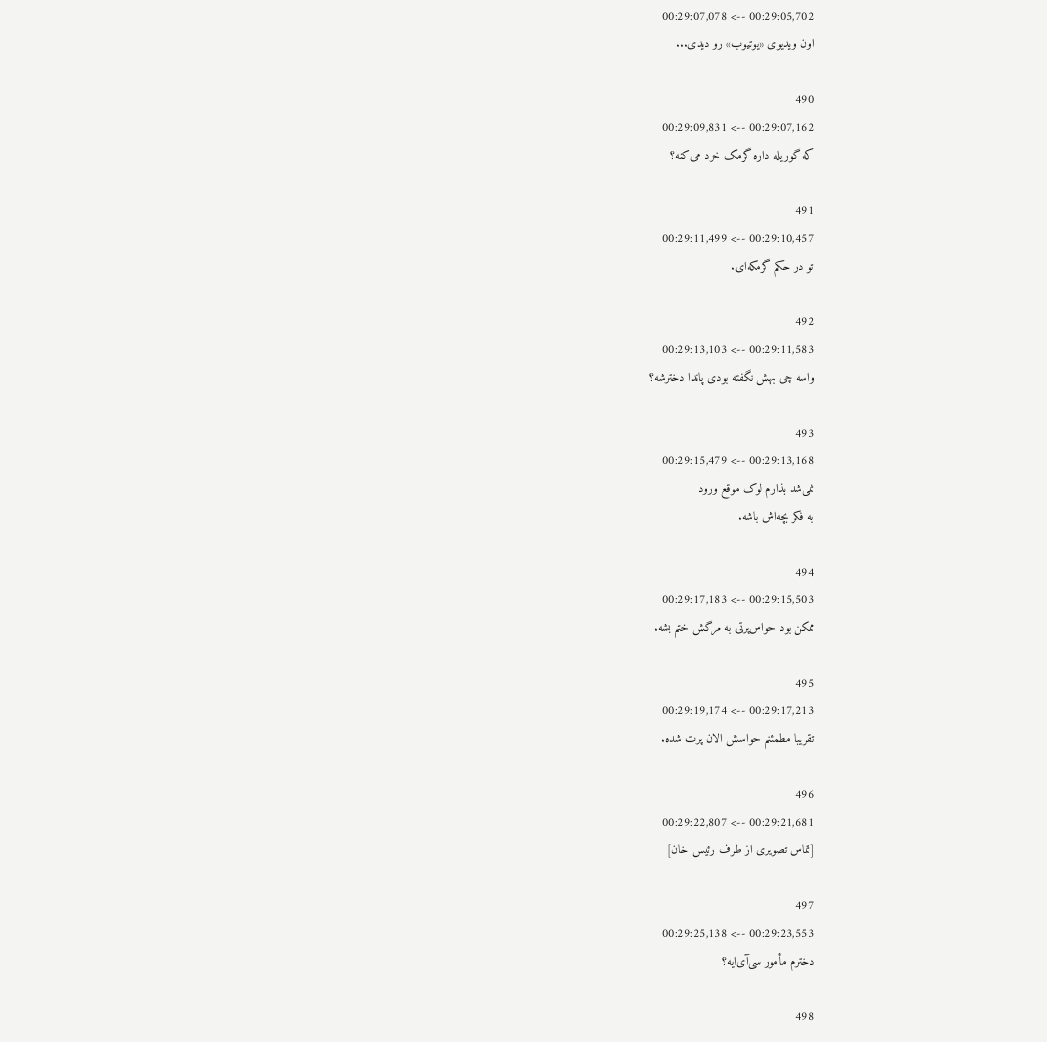00:29:05,702 --> 00:29:07,078
اون ویدیوی «یوتیوب» رو دیدی...

490
00:29:07,162 --> 00:29:09,831
که گوریله داره گرمک خرد می‌کنه؟

491
00:29:10,457 --> 00:29:11,499
تو در حکم گرمکه‌ای.

492
00:29:11,583 --> 00:29:13,103
واسه چی بهش نگفته بودی پاندا دخترشه؟

493
00:29:13,168 --> 00:29:15,479
نمی‌شد بذارم لوک موقع ورود
به فکر بچه‌اش باشه.

494
00:29:15,503 --> 00:29:17,183
ممکن بود حواس‌پرتی به مرگش ختم بشه.

495
00:29:17,213 --> 00:29:19,174
تقریبا مطمئنم حواسش الان پرت شده.

496
00:29:21,681 --> 00:29:22,807
[تماس تصویری از طرف رئیس خان]

497
00:29:23,553 --> 00:29:25,138
دخترم مأمور سی‌آی‌ایه؟

498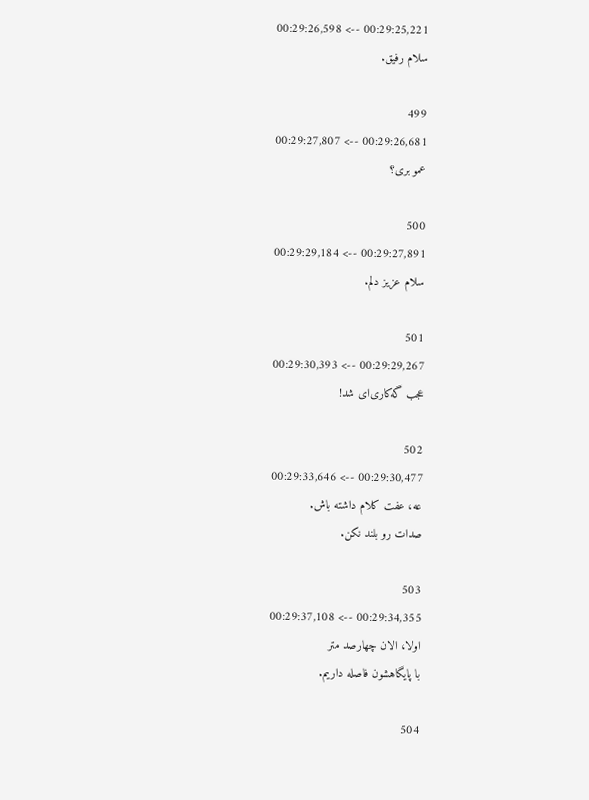00:29:25,221 --> 00:29:26,598
سلام رفیق.

499
00:29:26,681 --> 00:29:27,807
عمو بری؟

500
00:29:27,891 --> 00:29:29,184
سلام عزیز دلم.

501
00:29:29,267 --> 00:29:30,393
عجب گه‌کاری‌ای شد!

502
00:29:30,477 --> 00:29:33,646
عه، عفت کلام داشته باش.
صدات رو بلند نکن.

503
00:29:34,355 --> 00:29:37,108
اولا، الان چهارصد متر
با پایگاهشون فاصله داریم.

504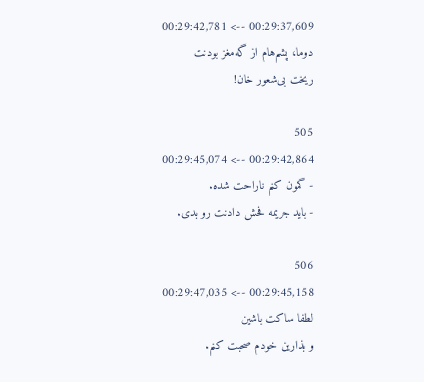00:29:37,609 --> 00:29:42,781
دوما، پشم‌هام از گه‌مغز بودنت
ریخت بی‌شعور خان!

505
00:29:42,864 --> 00:29:45,074
- گمون کنم ناراحت شده.
- باید جریمه فحش دادنت رو بدی.

506
00:29:45,158 --> 00:29:47,035
لطفا ساکت باشین
و بذارین خودم صحبت کنم.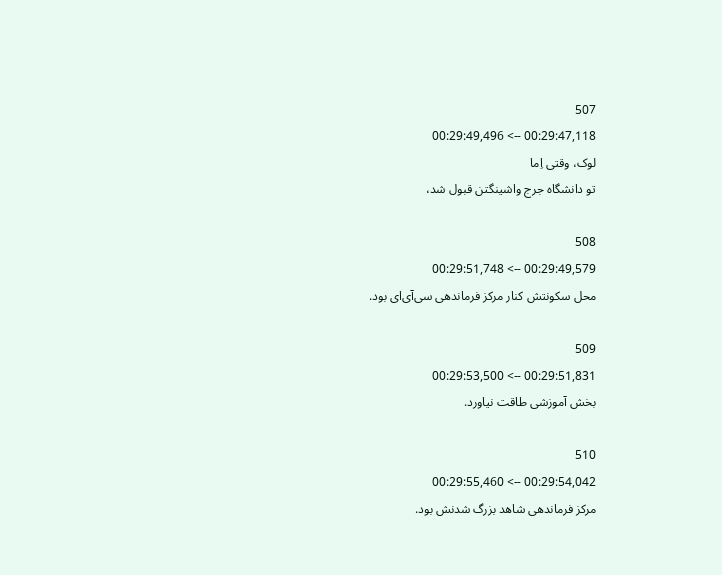507
00:29:47,118 --> 00:29:49,496
لوک، وقتی اِما
تو دانشگاه جرج واشینگتن قبول شد،

508
00:29:49,579 --> 00:29:51,748
محل سکونتش کنار مرکز فرماندهی سی‌آی‌ای بود.

509
00:29:51,831 --> 00:29:53,500
بخش آموزشی طاقت نیاورد.

510
00:29:54,042 --> 00:29:55,460
مرکز فرماندهی شاهد بزرگ شدنش بود.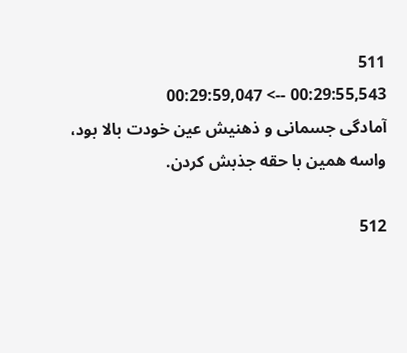511
00:29:55,543 --> 00:29:59,047
آمادگی جسمانی و ذهنیش عین خودت بالا بود،
واسه همین با حقه جذبش کردن.

512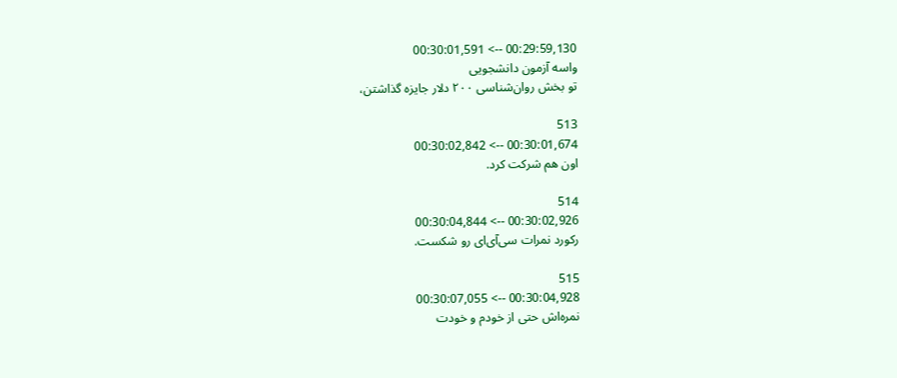00:29:59,130 --> 00:30:01,591
واسه آزمون دانشجویی
تو بخش روان‌شناسی ۲۰۰ دلار جایزه گذاشتن،

513
00:30:01,674 --> 00:30:02,842
اون هم شرکت کرد.

514
00:30:02,926 --> 00:30:04,844
رکورد نمرات سی‌آی‌ای رو شکست.

515
00:30:04,928 --> 00:30:07,055
نمره‌اش حتی از خودم و خودت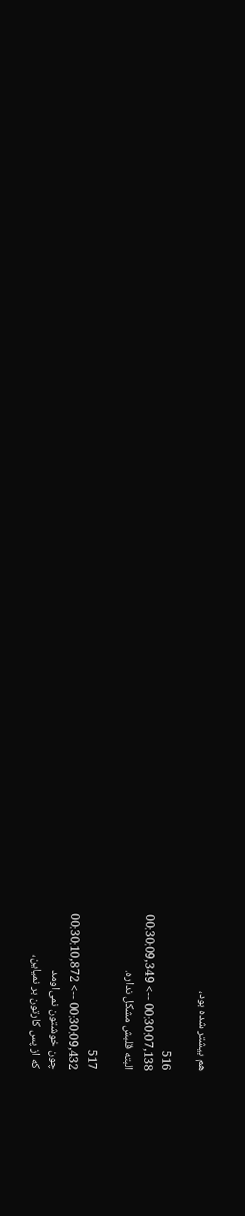هم بیشتر شده بود،

516
00:30:07,138 --> 00:30:09,349
البته قلبش مشکل نداره.

517
00:30:09,432 --> 00:30:10,872
چون خوشتون نمی‌اومد
که از پس کارتون بر نمیاین،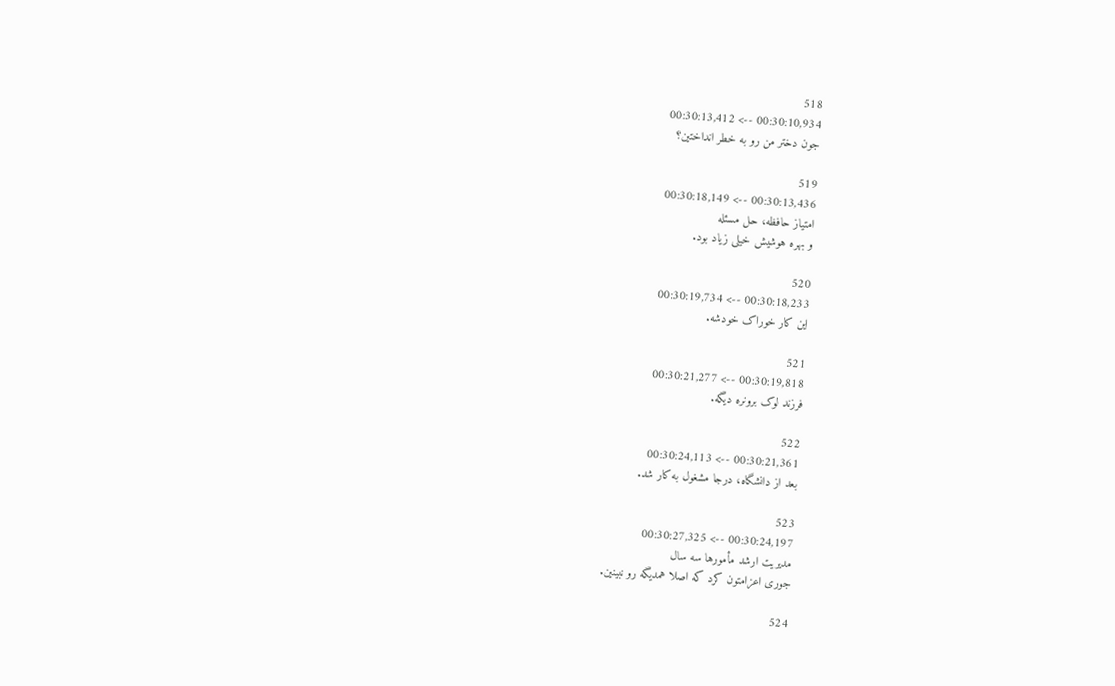518
00:30:10,934 --> 00:30:13,412
جون دختر من رو به خطر انداختین؟

519
00:30:13,436 --> 00:30:18,149
امتیاز حافظه، حل مسئله
و بهره هوشیش خیلی زیاد بود.

520
00:30:18,233 --> 00:30:19,734
این کار خوراک خودشه.

521
00:30:19,818 --> 00:30:21,277
فرزند لوک برونره دیگه.

522
00:30:21,361 --> 00:30:24,113
بعد از دانشگاه، درجا مشغول به کار شد.

523
00:30:24,197 --> 00:30:27,325
مدیریت ارشد مأمورها سه سال
جوری اعزامتون کرد که اصلا همدیگه رو نبینین.

524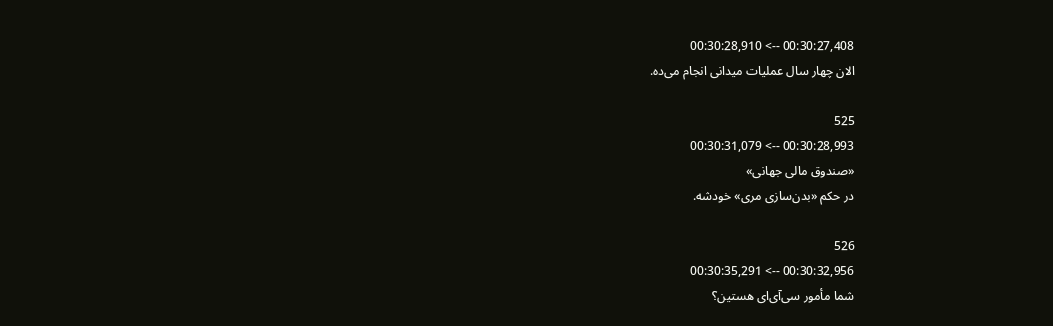00:30:27,408 --> 00:30:28,910
الان چهار سال عملیات میدانی انجام می‌ده.

525
00:30:28,993 --> 00:30:31,079
«صندوق مالی جهانی»
در حکم «بدن‌سازی مری» خودشه.

526
00:30:32,956 --> 00:30:35,291
شما مأمور سی‌آی‌ای هستین؟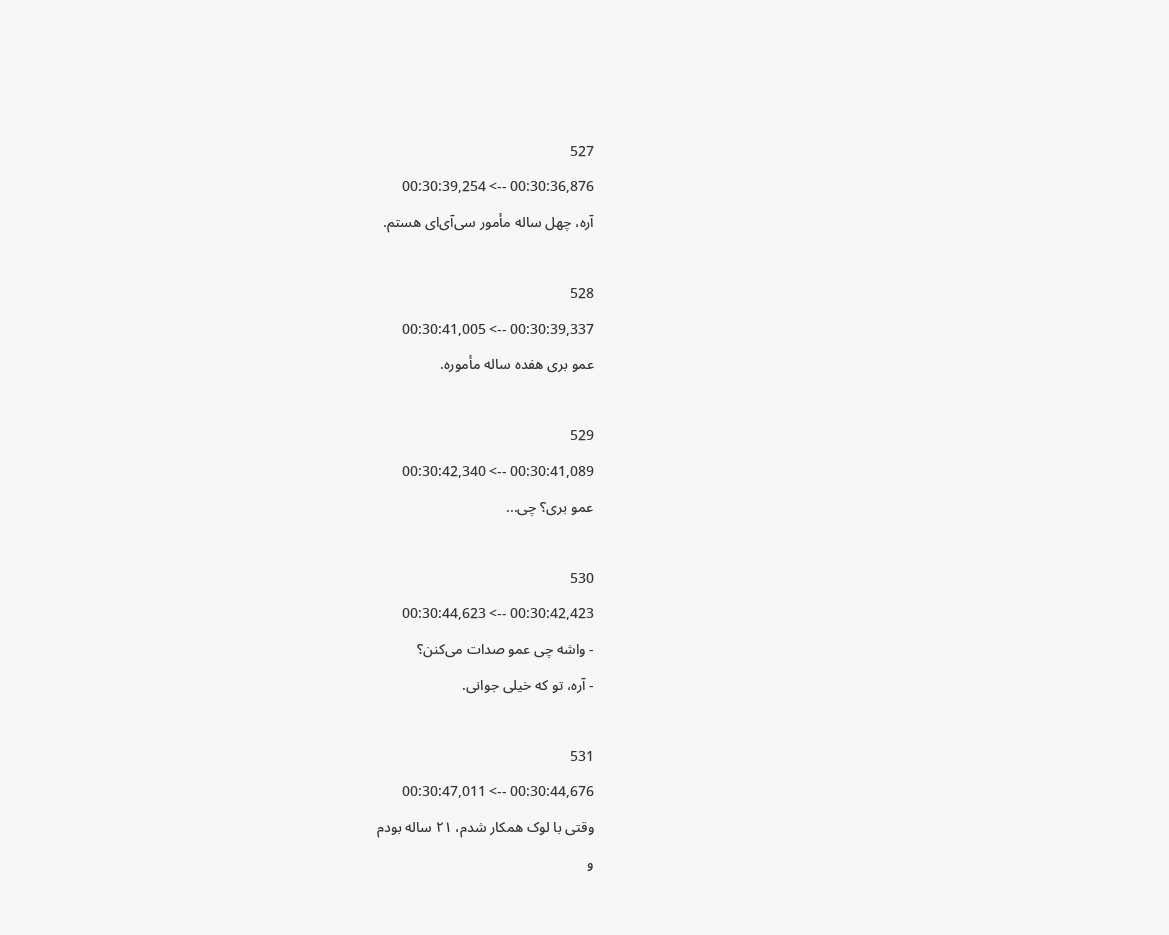527
00:30:36,876 --> 00:30:39,254
آره، چهل ساله مأمور سی‌آی‌ای هستم.

528
00:30:39,337 --> 00:30:41,005
عمو بری هفده ساله مأموره.

529
00:30:41,089 --> 00:30:42,340
عمو بری؟ چی...

530
00:30:42,423 --> 00:30:44,623
- واشه چی عمو صدات می‌کنن؟
- آره، تو که خیلی جوانی.

531
00:30:44,676 --> 00:30:47,011
وقتی با لوک همکار شدم، ۲۱ ساله بودم
و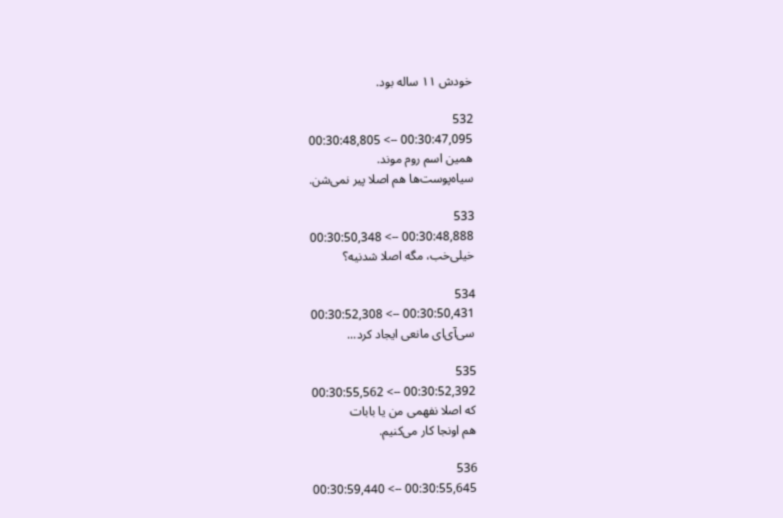خودش ۱۱ ساله بود.

532
00:30:47,095 --> 00:30:48,805
همین اسم روم موند.
سیاه‌پوست‌ها هم اصلا پیر نمی‌شن.

533
00:30:48,888 --> 00:30:50,348
خیلی‌خب، مگه اصلا شدنیه؟

534
00:30:50,431 --> 00:30:52,308
سی‌آی‌ای مانعی ایجاد کرد...

535
00:30:52,392 --> 00:30:55,562
که اصلا نفهمی من یا بابات
هم اونجا کار می‌کنیم.

536
00:30:55,645 --> 00:30:59,440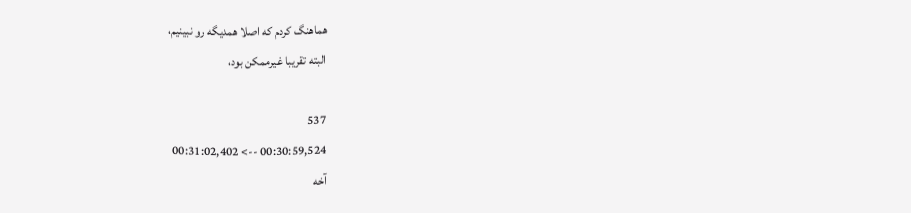هماهنگ کردم که اصلا همدیگه رو نبینیم،
البته تقریبا غیرممکن بود،

537
00:30:59,524 --> 00:31:02,402
آخه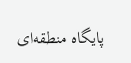پایگاه منطقه‌ای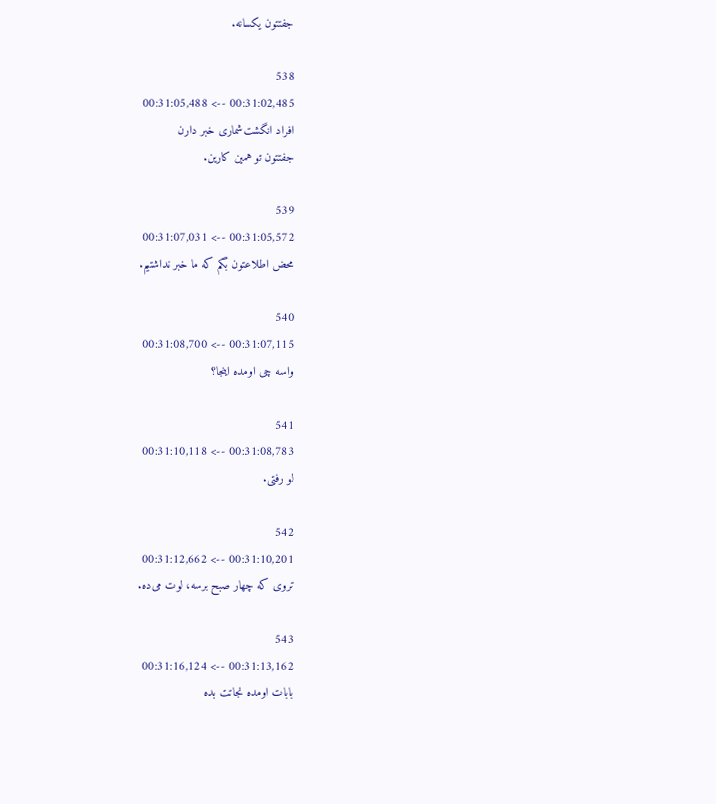جفتتون یکسانه.

538
00:31:02,485 --> 00:31:05,488
افراد انگشت‌شماری خبر دارن
جفتتون تو همین کارین.

539
00:31:05,572 --> 00:31:07,031
محض اطلاعتون بگم که ما خبر نداشتیم.

540
00:31:07,115 --> 00:31:08,700
واسه چی اومده اینجا؟

541
00:31:08,783 --> 00:31:10,118
لو رفتی.

542
00:31:10,201 --> 00:31:12,662
تروی که چهار صبح برسه، لوت می‌ده.

543
00:31:13,162 --> 00:31:16,124
بابات اومده نجاتت بده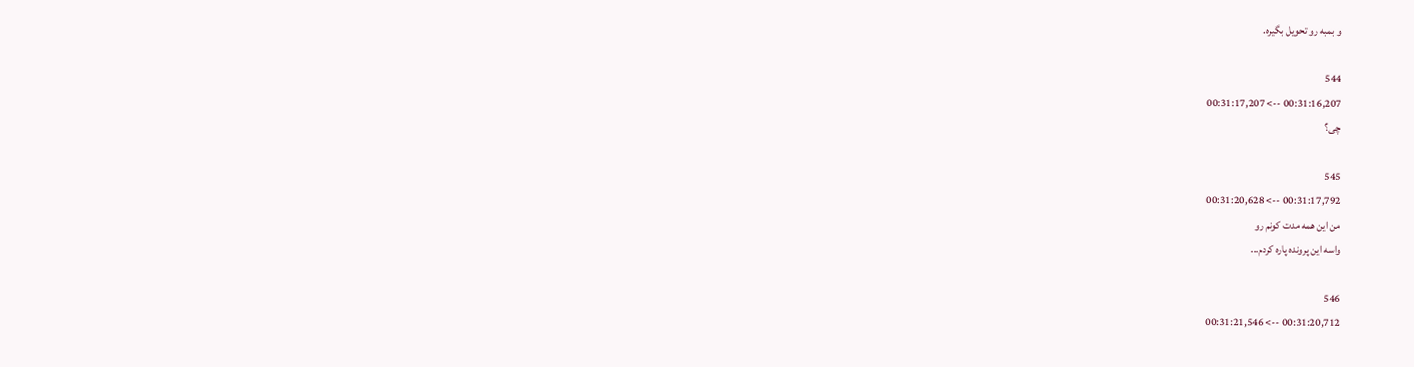و بمبه رو تحویل بگیره.

544
00:31:16,207 --> 00:31:17,207
چی؟

545
00:31:17,792 --> 00:31:20,628
من این همه مدت کونم رو
واسه این پرونده پاره کردم...

546
00:31:20,712 --> 00:31:21,546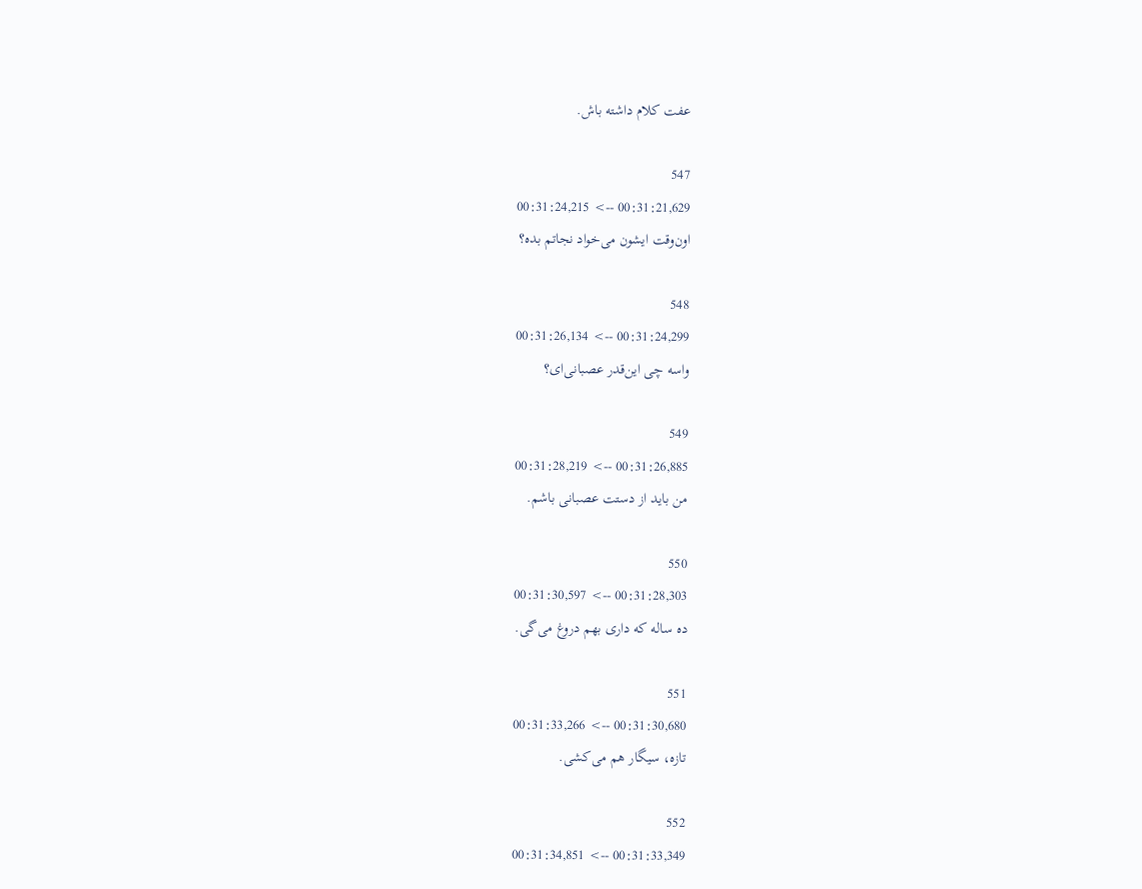عفت کلام داشته باش.

547
00:31:21,629 --> 00:31:24,215
اون‌وقت ایشون می‌خواد نجاتم بده؟

548
00:31:24,299 --> 00:31:26,134
واسه چی این‌قدر عصبانی‌ای؟

549
00:31:26,885 --> 00:31:28,219
من باید از دستت عصبانی باشم.

550
00:31:28,303 --> 00:31:30,597
ده ساله که داری بهم دروغ می‌گی.

551
00:31:30,680 --> 00:31:33,266
تازه، سیگار هم می‌کشی.

552
00:31:33,349 --> 00:31:34,851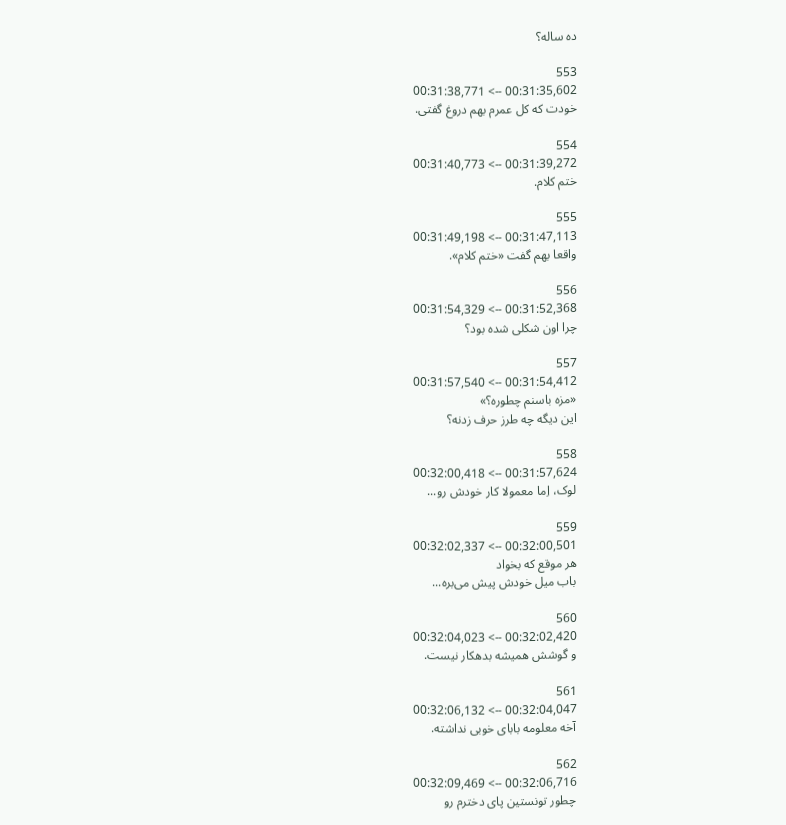ده ساله؟

553
00:31:35,602 --> 00:31:38,771
خودت که کل عمرم بهم دروغ گفتی.

554
00:31:39,272 --> 00:31:40,773
ختم کلام.

555
00:31:47,113 --> 00:31:49,198
واقعا بهم گفت «ختم کلام».

556
00:31:52,368 --> 00:31:54,329
چرا اون شکلی شده بود؟

557
00:31:54,412 --> 00:31:57,540
«مزه باسنم چطوره؟»
این دیگه چه طرز حرف زدنه؟

558
00:31:57,624 --> 00:32:00,418
لوک، اِما معمولا کار خودش رو...

559
00:32:00,501 --> 00:32:02,337
هر موقع که بخواد
باب میل خودش پیش می‌بره...

560
00:32:02,420 --> 00:32:04,023
و گوشش همیشه بدهکار نیست.

561
00:32:04,047 --> 00:32:06,132
آخه معلومه بابای خوبی نداشته.

562
00:32:06,716 --> 00:32:09,469
چطور تونستین پای دخترم رو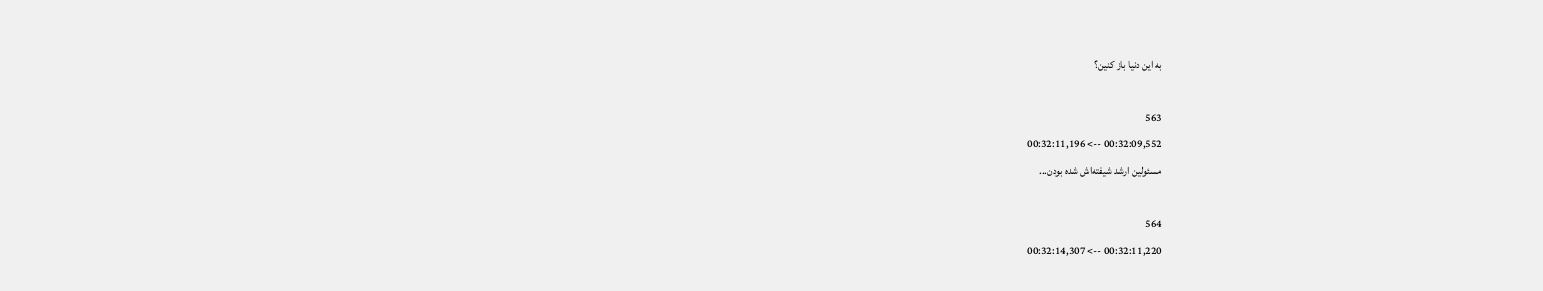به این دنیا باز کنین؟

563
00:32:09,552 --> 00:32:11,196
مسئولین ارشد شیفته‌اش شده بودن...

564
00:32:11,220 --> 00:32:14,307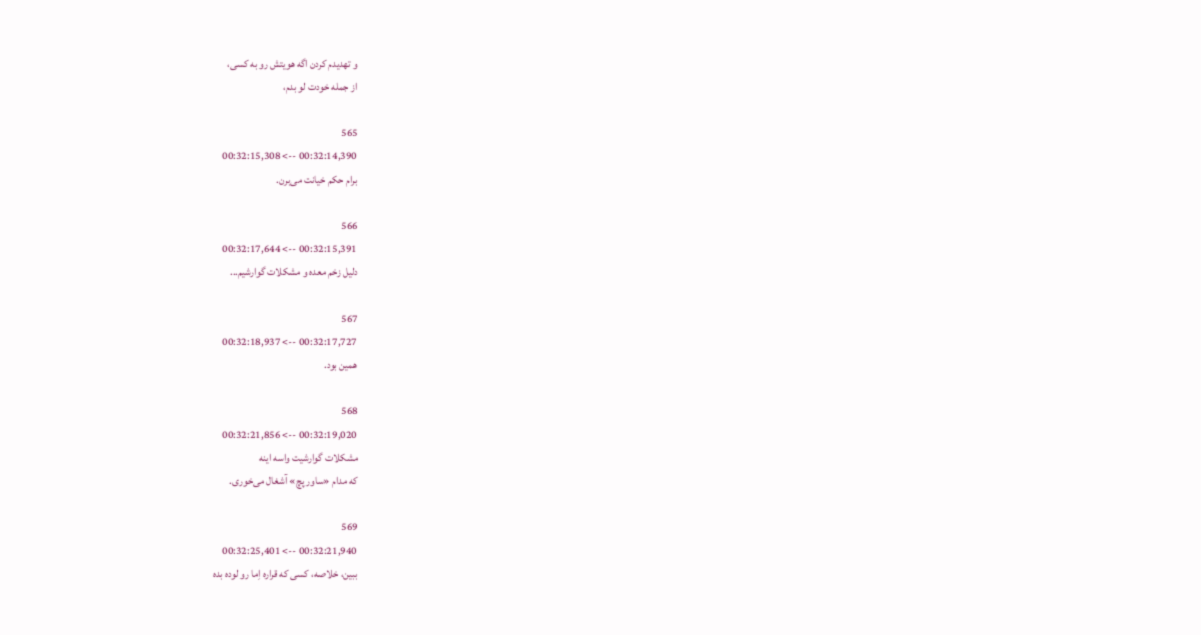و تهدیدم کردن اگه هویتش رو به کسی،
از جمله خودت لو بدم،

565
00:32:14,390 --> 00:32:15,308
برام حکم خیانت می‌برن.

566
00:32:15,391 --> 00:32:17,644
دلیل زخم معده و مشکلات گوارشیم...

567
00:32:17,727 --> 00:32:18,937
همین بود.

568
00:32:19,020 --> 00:32:21,856
مشکلات گوارشیت واسه اینه
که مدام «ساور پچ» آشغال می‌خوری.

569
00:32:21,940 --> 00:32:25,401
ببین، خلاصه، کسی که قراره اِما رو لوده بده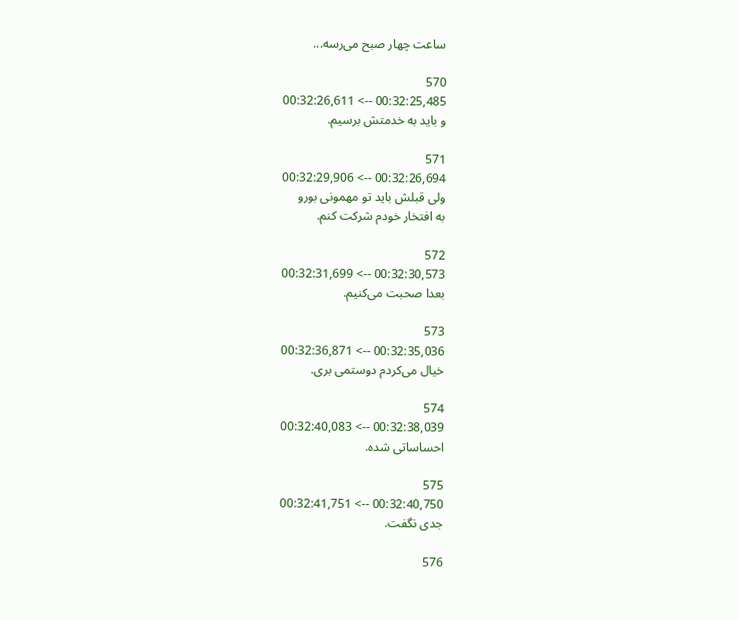ساعت چهار صبح می‌رسه...

570
00:32:25,485 --> 00:32:26,611
و باید به خدمتش برسیم.

571
00:32:26,694 --> 00:32:29,906
ولی قبلش باید تو مهمونی بورو
به افتخار خودم شرکت کنم.

572
00:32:30,573 --> 00:32:31,699
بعدا صحبت می‌کنیم.

573
00:32:35,036 --> 00:32:36,871
خیال می‌کردم دوستمی بری.

574
00:32:38,039 --> 00:32:40,083
احساساتی شده.

575
00:32:40,750 --> 00:32:41,751
جدی نگفت.

576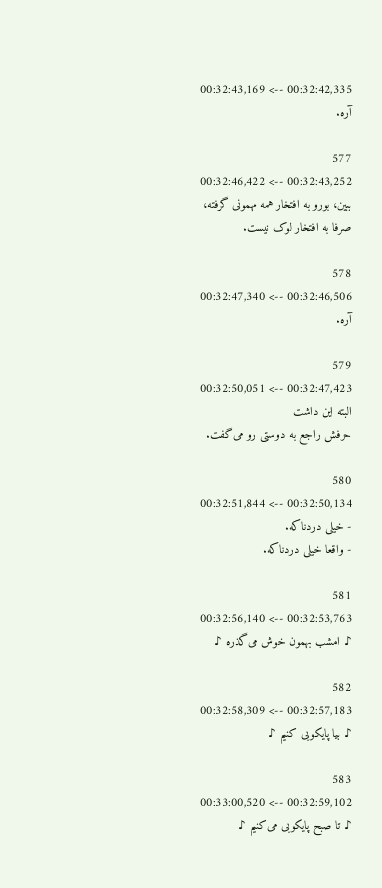00:32:42,335 --> 00:32:43,169
آره.

577
00:32:43,252 --> 00:32:46,422
ببین، بورو به افتخار همه مهمونی گرفته،
صرفا به افتخار لوک نیست.

578
00:32:46,506 --> 00:32:47,340
آره.

579
00:32:47,423 --> 00:32:50,051
البته این داشت
حرفش راجع به دوستی رو می‌گفت.

580
00:32:50,134 --> 00:32:51,844
- خیلی دردناکه.
- واقعا خیلی دردناکه.

581
00:32:53,763 --> 00:32:56,140
♪ امشب بهمون خوش می‌گذره ♪

582
00:32:57,183 --> 00:32:58,309
♪ بیا پایکوبی کنیم ♪

583
00:32:59,102 --> 00:33:00,520
♪ تا صبح پایکوبی می‌کنیم ♪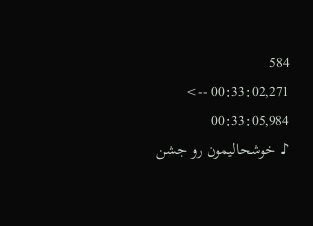584
00:33:02,271 --> 00:33:05,984
♪ خوشحالیمون رو جشن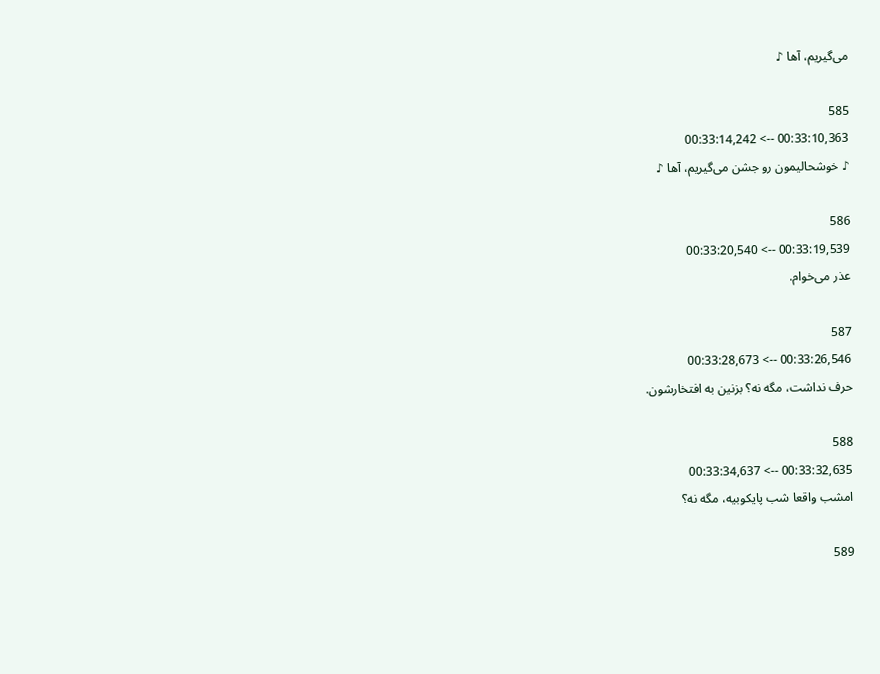می‌گیریم، آها ♪

585
00:33:10,363 --> 00:33:14,242
♪ خوشحالیمون رو جشن می‌گیریم، آها ♪

586
00:33:19,539 --> 00:33:20,540
عذر می‌خوام.

587
00:33:26,546 --> 00:33:28,673
حرف نداشت، مگه نه؟ بزنین به افتخارشون.

588
00:33:32,635 --> 00:33:34,637
امشب واقعا شب پایکوبیه، مگه نه؟

589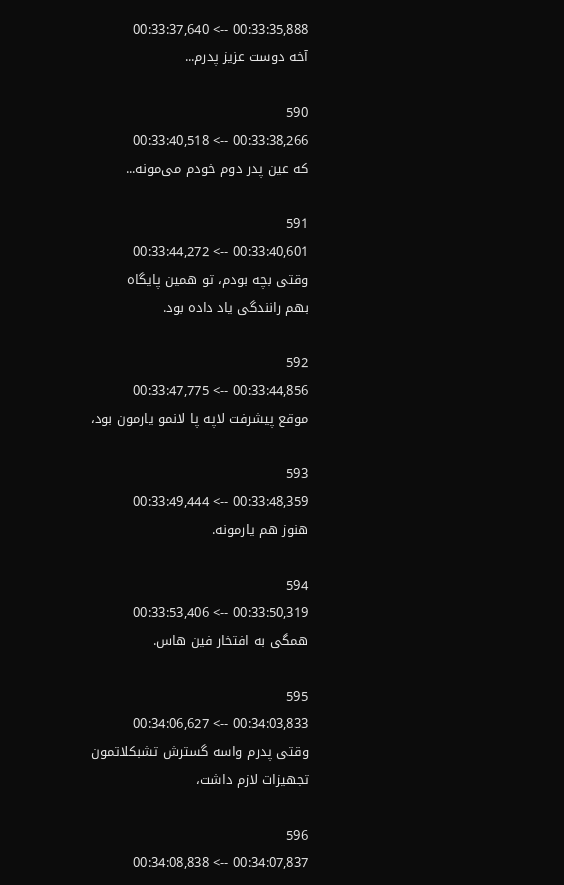00:33:35,888 --> 00:33:37,640
آخه دوست عزیز پدرم...

590
00:33:38,266 --> 00:33:40,518
که عین پدر دوم خودم می‌مونه...

591
00:33:40,601 --> 00:33:44,272
وقتی بچه بودم، تو همین پایگاه
بهم رانندگی یاد داده بود.

592
00:33:44,856 --> 00:33:47,775
موقع پیشرفت لاپه پا لانمو یارمون بود،

593
00:33:48,359 --> 00:33:49,444
هنوز هم یارمونه.

594
00:33:50,319 --> 00:33:53,406
همگی به افتخار فین هاس.

595
00:34:03,833 --> 00:34:06,627
وقتی پدرم واسه گسترش تشبکلاتمون
تجهیزات لازم داشت،

596
00:34:07,837 --> 00:34:08,838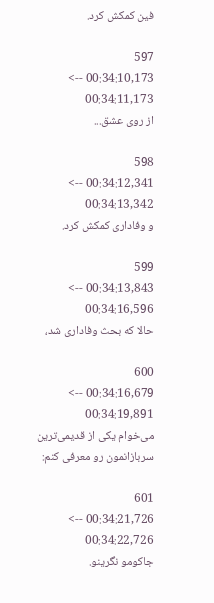فین کمکش کرد.

597
00:34:10,173 --> 00:34:11,173
از روی عشق...

598
00:34:12,341 --> 00:34:13,342
و وفاداری کمکش کرد.

599
00:34:13,843 --> 00:34:16,596
حالا که بحث وفاداری شد،

600
00:34:16,679 --> 00:34:19,891
می‌خوام یکی از قدیمی‌ترین
سربازانمون رو معرفی کنم:

601
00:34:21,726 --> 00:34:22,726
جاکومو نگرینو.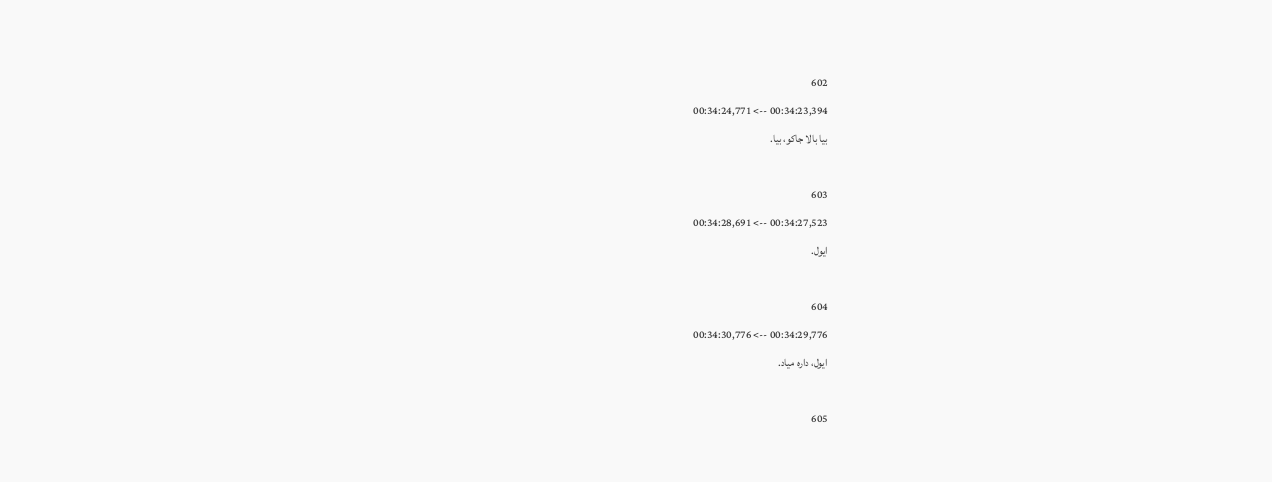602
00:34:23,394 --> 00:34:24,771
بیا بالا جاکو، بیا.

603
00:34:27,523 --> 00:34:28,691
ایول.

604
00:34:29,776 --> 00:34:30,776
ایول، داره میاد.

605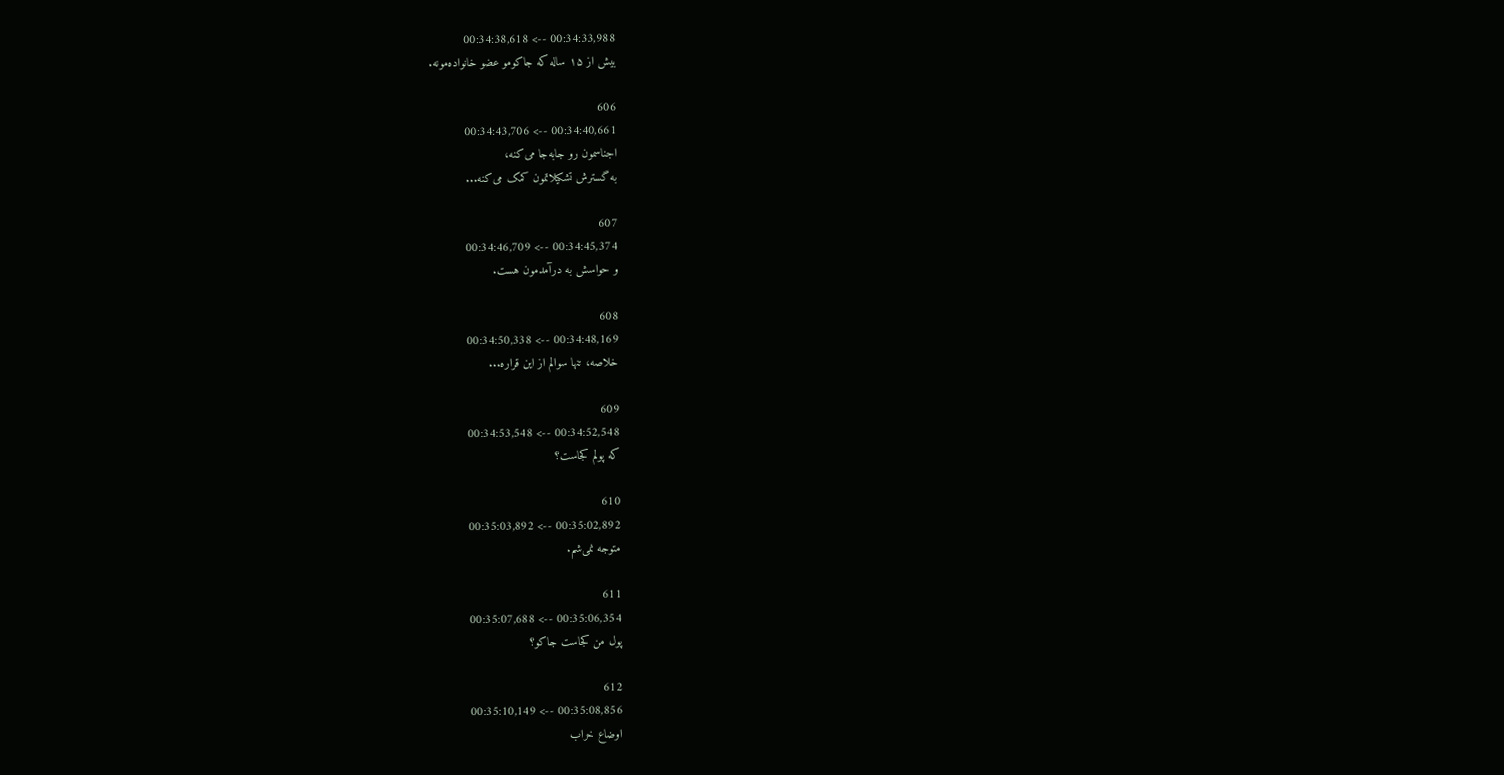00:34:33,988 --> 00:34:38,618
بیش از ۱۵ ساله که جاکومو عضو خانواده‌مونه.

606
00:34:40,661 --> 00:34:43,706
اجناسمون رو جابه‌جا می‌کنه،
به گسترش تشکیلاتمون کمک می‌کنه...

607
00:34:45,374 --> 00:34:46,709
و حواسش به درآمدمون هست.

608
00:34:48,169 --> 00:34:50,338
خلاصه، تنها سوالم از این قراره...

609
00:34:52,548 --> 00:34:53,548
که پولم کجاست؟

610
00:35:02,892 --> 00:35:03,892
متوجه نمی‌شم.

611
00:35:06,354 --> 00:35:07,688
پول من کجاست جاکو؟

612
00:35:08,856 --> 00:35:10,149
اوضاع خراب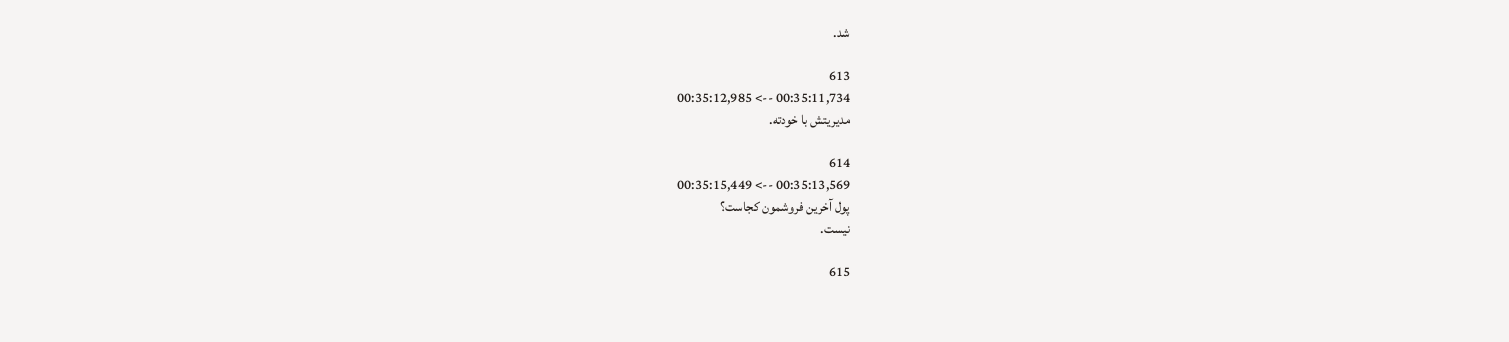شد.

613
00:35:11,734 --> 00:35:12,985
مدیریتش با خودته.

614
00:35:13,569 --> 00:35:15,449
پول آخرین فروشمون کجاست؟
نیست.

615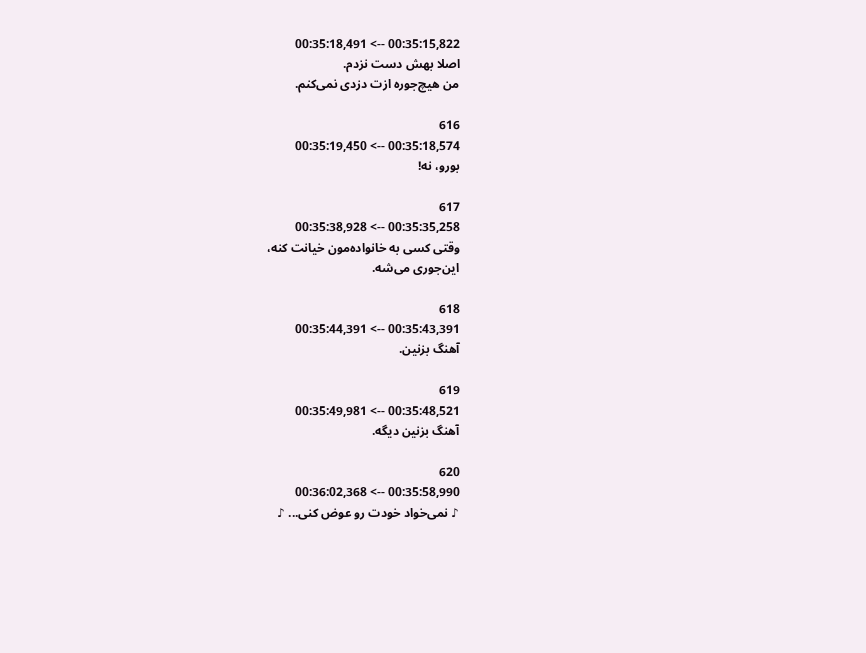00:35:15,822 --> 00:35:18,491
اصلا بهش دست نزدم.
من هیچ‌جوره ازت دزدی نمی‌کنم.

616
00:35:18,574 --> 00:35:19,450
بورو، نه!

617
00:35:35,258 --> 00:35:38,928
وقتی کسی به خانواده‌مون خیانت کنه،
این‌جوری می‌شه.

618
00:35:43,391 --> 00:35:44,391
آهنگ بزنین.

619
00:35:48,521 --> 00:35:49,981
آهنگ بزنین دیگه.

620
00:35:58,990 --> 00:36:02,368
♪ نمی‌خواد خودت رو عوض کنی... ♪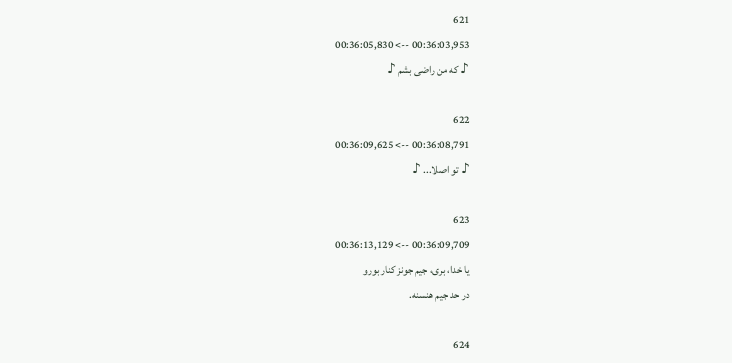621
00:36:03,953 --> 00:36:05,830
♪ که من راضی بشم ♪

622
00:36:08,791 --> 00:36:09,625
♪ تو اصلا... ♪

623
00:36:09,709 --> 00:36:13,129
یا خدا، بری، جیم جونز کنار بورو
در حد جیم هنسنه.

624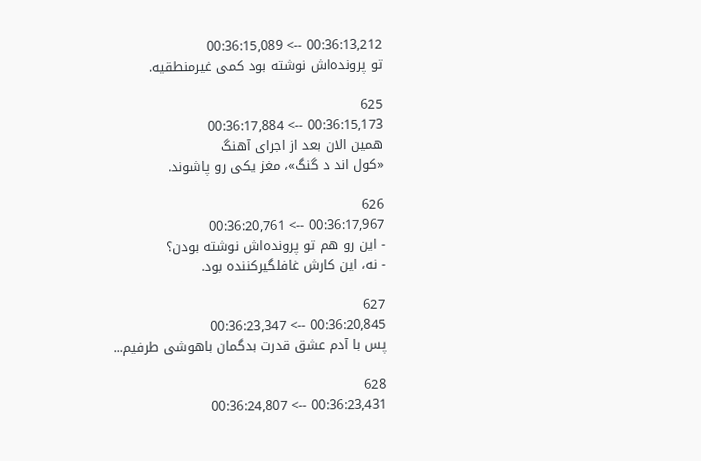00:36:13,212 --> 00:36:15,089
تو پرونده‌اش نوشته بود کمی غیرمنطقیه.

625
00:36:15,173 --> 00:36:17,884
همین الان بعد از اجرای آهنگ
«کول اند د گنگ»، مغز یکی رو پاشوند.

626
00:36:17,967 --> 00:36:20,761
- این رو هم تو پرونده‌اش نوشته بودن؟
- نه، این کارش غافلگیرکننده بود.

627
00:36:20,845 --> 00:36:23,347
پس با آدم عشق قدرت بدگمان باهوشی طرفیم...

628
00:36:23,431 --> 00:36:24,807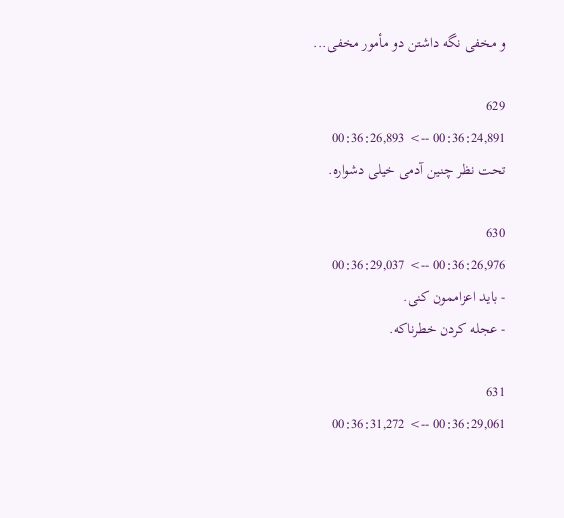و مخفی نگه داشتن دو مأمور مخفی...

629
00:36:24,891 --> 00:36:26,893
تحت نظر چنین آدمی خیلی دشواره.

630
00:36:26,976 --> 00:36:29,037
- باید اعزاممون کنی.
- عجله کردن خطرناکه.

631
00:36:29,061 --> 00:36:31,272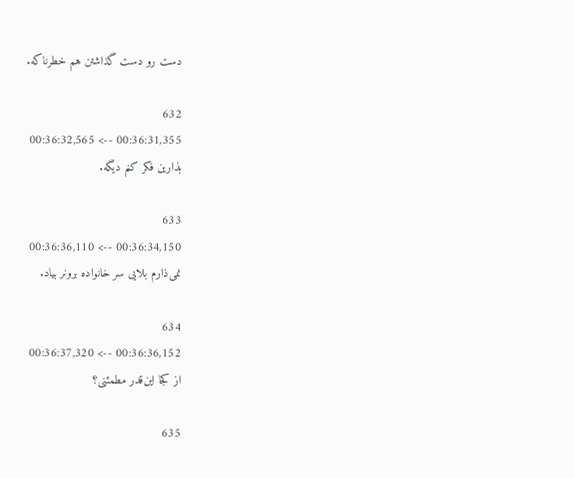دست رو دست گذاشتن هم خطرناکه.

632
00:36:31,355 --> 00:36:32,565
بذارین فکر کنم دیگه.

633
00:36:34,150 --> 00:36:36,110
نمی‌ذارم بلایی سر خانواده برونر بیاد.

634
00:36:36,152 --> 00:36:37,320
از کجا این‌قدر مطمئنی؟

635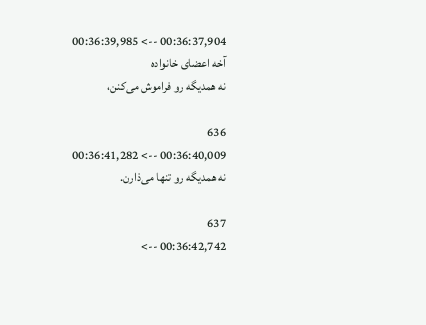00:36:37,904 --> 00:36:39,985
آخه اعضای خانواده
نه همدیگه رو فراموش می‌کنن،

636
00:36:40,009 --> 00:36:41,282
نه همدیگه رو تنها می‌ذارن.

637
00:36:42,742 -->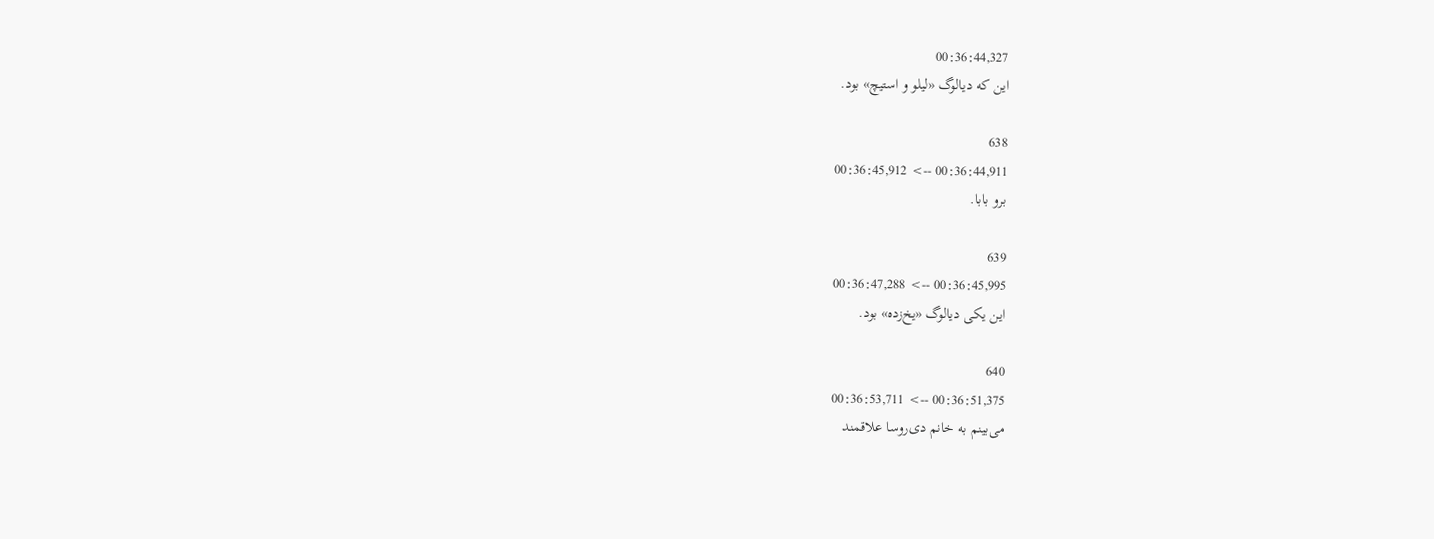00:36:44,327
این که دیالوگ «لیلو و استیچ» بود.

638
00:36:44,911 --> 00:36:45,912
برو بابا.

639
00:36:45,995 --> 00:36:47,288
این یکی دیالوگ «یخ‌زده» بود.

640
00:36:51,375 --> 00:36:53,711
می‌بینم به خانم دی‌روسا علاقمند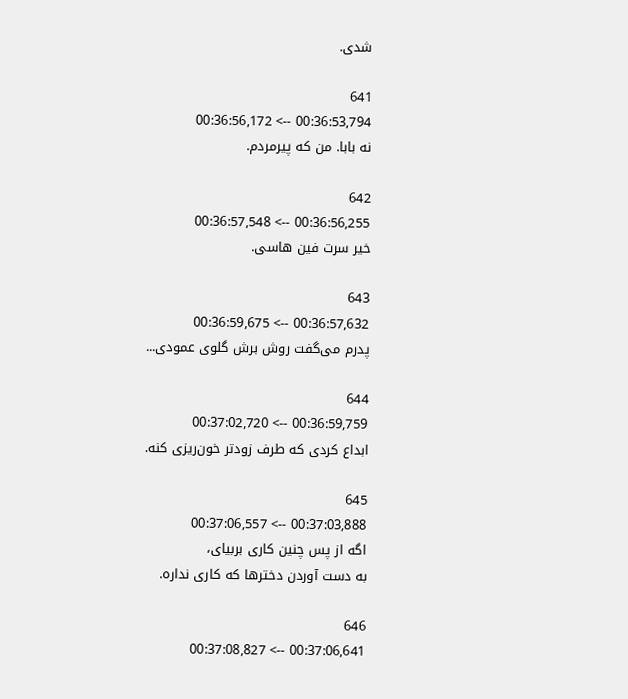شدی.

641
00:36:53,794 --> 00:36:56,172
نه بابا. من که پیرمردم.

642
00:36:56,255 --> 00:36:57,548
خیر سرت فین هاسی.

643
00:36:57,632 --> 00:36:59,675
پدرم می‌گفت روش برش گلوی عمودی...

644
00:36:59,759 --> 00:37:02,720
ابداع کردی که طرف زودتر خون‌ریزی کنه.

645
00:37:03,888 --> 00:37:06,557
اگه از پس چنین کاری بربیای،
به دست آوردن دخترها که کاری نداره.

646
00:37:06,641 --> 00:37:08,827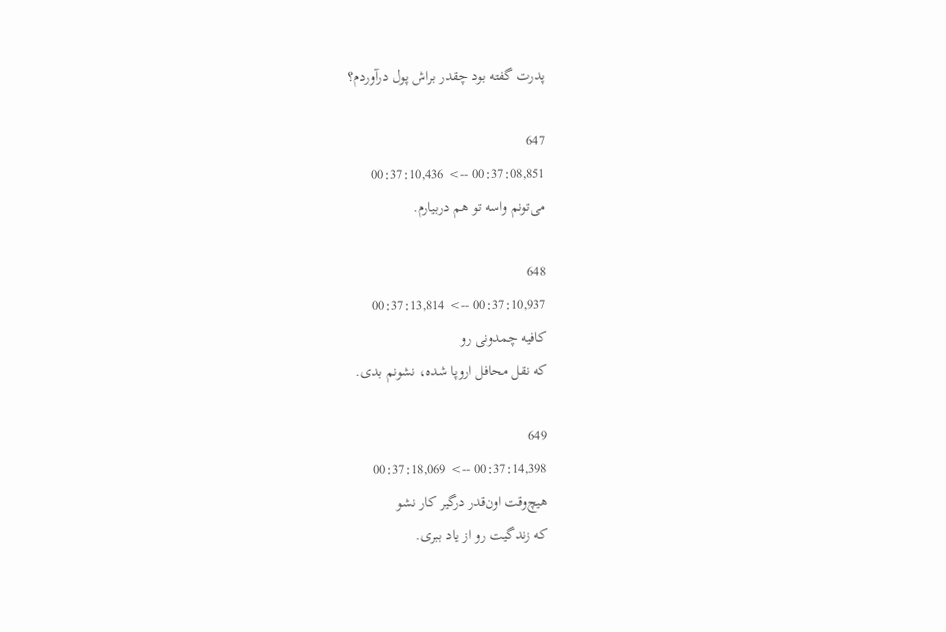پدرت گفته بود چقدر براش پول درآوردم؟

647
00:37:08,851 --> 00:37:10,436
می‌تونم واسه تو هم دربیارم.

648
00:37:10,937 --> 00:37:13,814
کافیه چمدونی رو
که نقل محافل اروپا شده، نشونم بدی.

649
00:37:14,398 --> 00:37:18,069
هیچ‌وقت اون‌قدر درگیر کار نشو
که زندگیت رو از یاد ببری.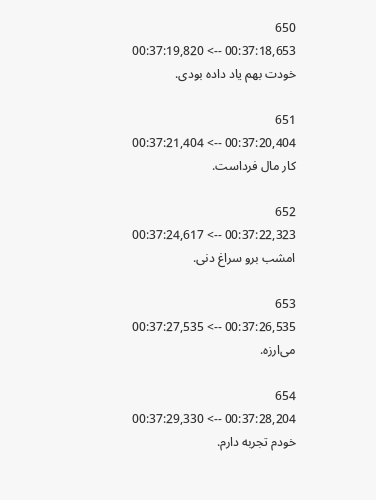650
00:37:18,653 --> 00:37:19,820
خودت بهم یاد داده بودی.

651
00:37:20,404 --> 00:37:21,404
کار مال فرداست.

652
00:37:22,323 --> 00:37:24,617
امشب برو سراغ دنی.

653
00:37:26,535 --> 00:37:27,535
می‌ارزه.

654
00:37:28,204 --> 00:37:29,330
خودم تجربه دارم.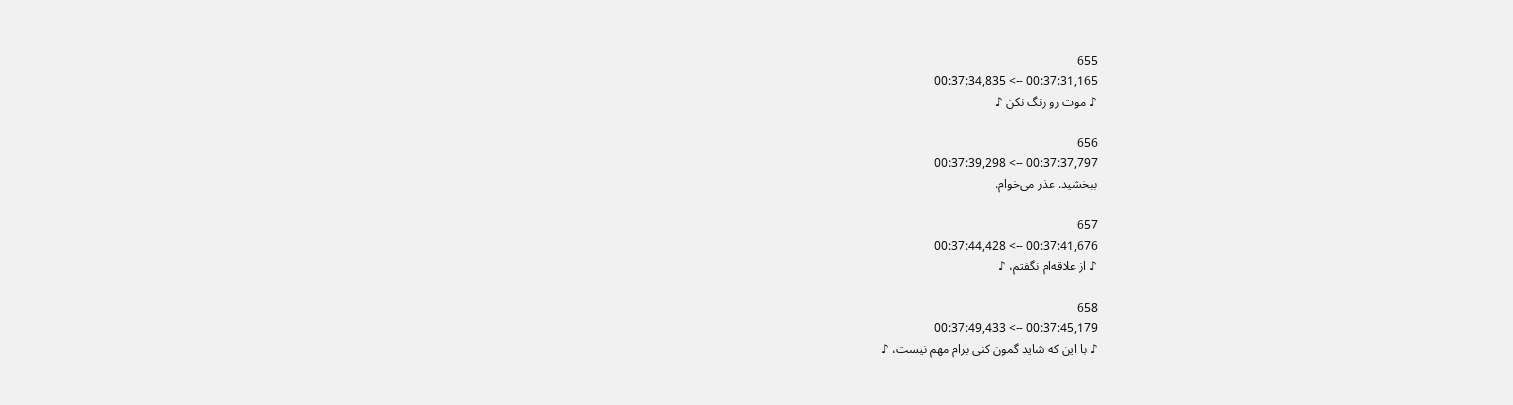655
00:37:31,165 --> 00:37:34,835
♪ موت رو رنگ نکن ♪

656
00:37:37,797 --> 00:37:39,298
ببخشید. عذر می‌خوام.

657
00:37:41,676 --> 00:37:44,428
♪ از علاقه‌ام نگفتم، ♪

658
00:37:45,179 --> 00:37:49,433
♪ با این که شاید گمون کنی برام مهم نیست، ♪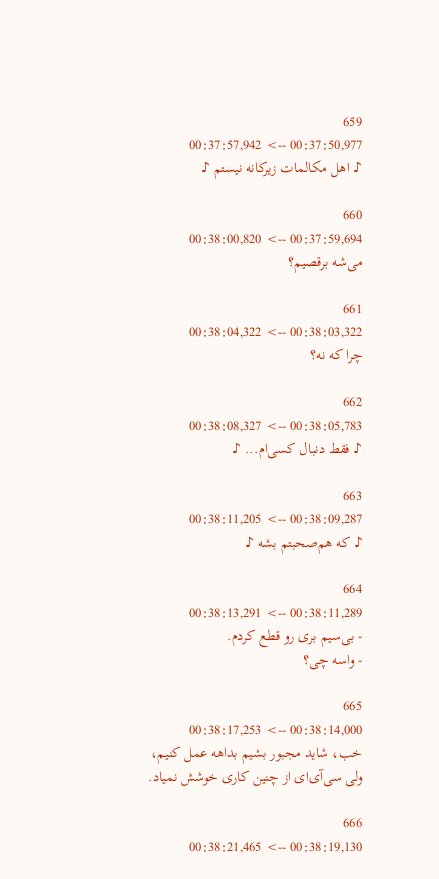659
00:37:50,977 --> 00:37:57,942
♪ اهل مکالمات زیرکانه نیستم ♪

660
00:37:59,694 --> 00:38:00,820
می‌شه برقصیم؟

661
00:38:03,322 --> 00:38:04,322
چرا که نه؟

662
00:38:05,783 --> 00:38:08,327
♪ فقط دنبال کسی‌ام... ♪

663
00:38:09,287 --> 00:38:11,205
♪ که هم‌صحبتم بشه ♪

664
00:38:11,289 --> 00:38:13,291
- بی‌سیم بری رو قطع کردم.
- واسه چی؟

665
00:38:14,000 --> 00:38:17,253
خب، شاید مجبور بشیم بداهه عمل کنیم،
ولی سی‌آی‌ای از چنین کاری خوشش نمیاد.

666
00:38:19,130 --> 00:38:21,465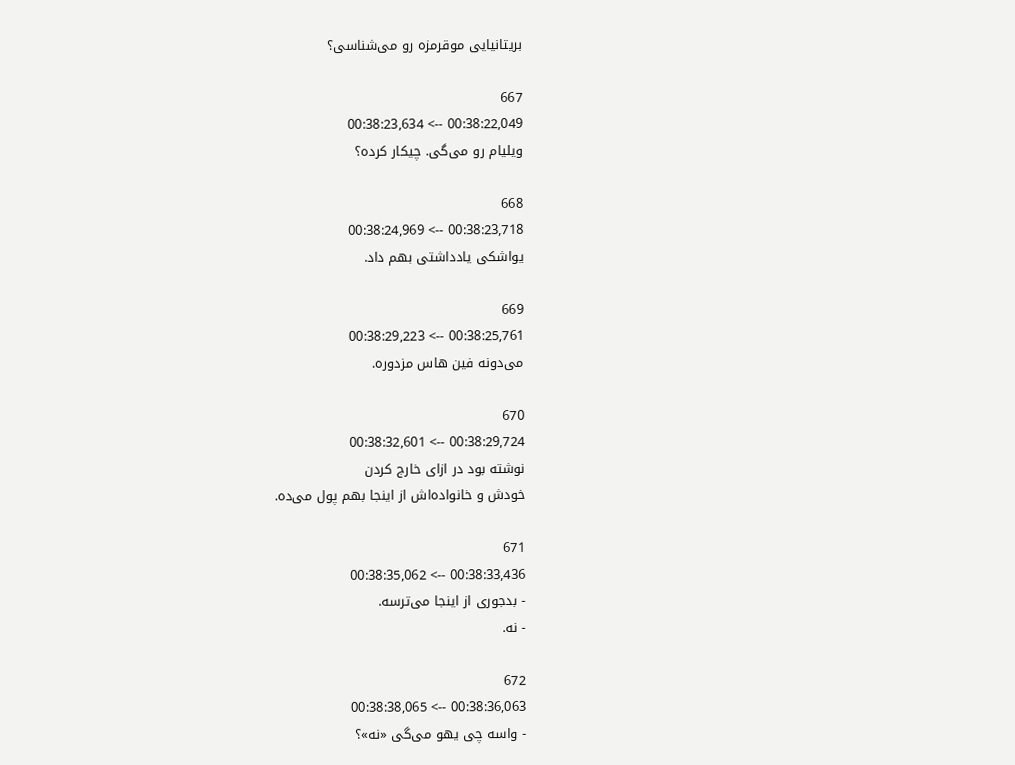بریتانیایی موقرمزه رو می‌شناسی؟

667
00:38:22,049 --> 00:38:23,634
ویلیام رو می‌گی. چیکار کرده؟

668
00:38:23,718 --> 00:38:24,969
یواشکی یادداشتی بهم داد.

669
00:38:25,761 --> 00:38:29,223
می‌دونه فین هاس مزدوره.

670
00:38:29,724 --> 00:38:32,601
نوشته بود در ازای خارج کردن
خودش و خانواده‌اش از اینجا بهم پول می‌ده.

671
00:38:33,436 --> 00:38:35,062
- بدجوری از اینجا می‌ترسه.
- نه.

672
00:38:36,063 --> 00:38:38,065
- واسه چی یهو می‌گی «نه»؟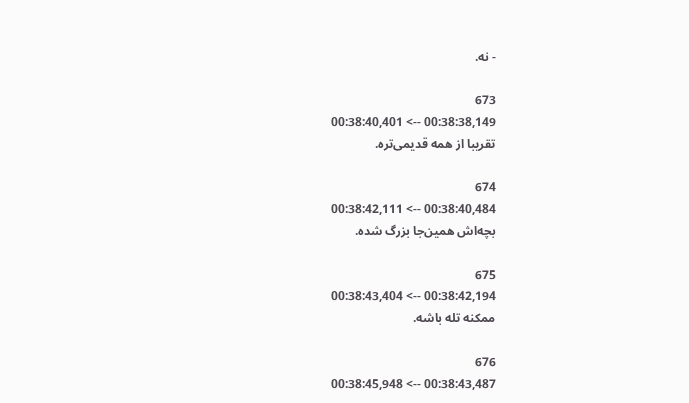- نه.

673
00:38:38,149 --> 00:38:40,401
تقریبا از همه قدیمی‌تره.

674
00:38:40,484 --> 00:38:42,111
بچه‌اش همین‌جا بزرگ شده.

675
00:38:42,194 --> 00:38:43,404
ممکنه تله باشه.

676
00:38:43,487 --> 00:38:45,948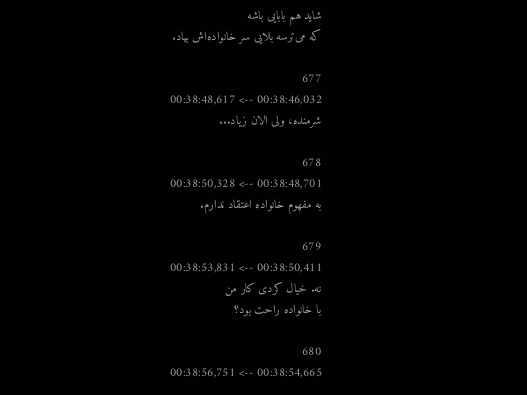شاید هم بابایی باشه
که می‌ترسه بلایی سر خانواده‌اش بیاد.

677
00:38:46,032 --> 00:38:48,617
شرمنده، ولی الان زیاد...

678
00:38:48,701 --> 00:38:50,328
به مفهوم خانواده اعتقاد ندارم.

679
00:38:50,411 --> 00:38:53,831
نه. خیال کردی کار من
با خانواده راحت بود؟

680
00:38:54,665 --> 00:38:56,751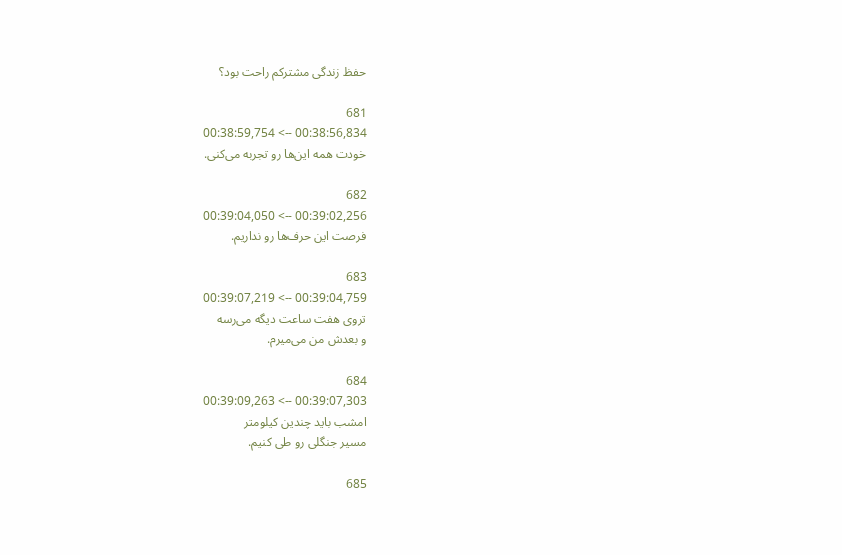حفظ زندگی مشترکم راحت بود؟

681
00:38:56,834 --> 00:38:59,754
خودت همه این‌ها رو تجربه می‌کنی.

682
00:39:02,256 --> 00:39:04,050
فرصت این حرف‌ها رو نداریم.

683
00:39:04,759 --> 00:39:07,219
تروی هفت ساعت دیگه می‌رسه
و بعدش من می‌میرم.

684
00:39:07,303 --> 00:39:09,263
امشب باید چندین کیلومتر
مسیر جنگلی رو طی کنیم.

685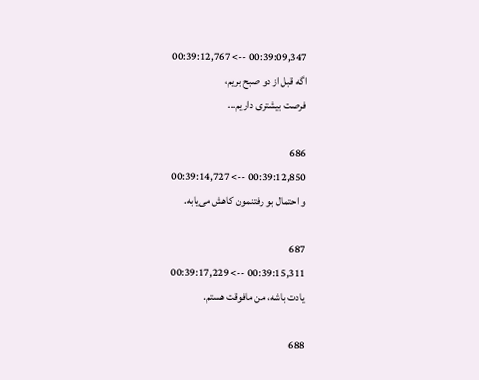00:39:09,347 --> 00:39:12,767
اگه قبل از دو صبح بریم،
فرصت بیشتری داریم...

686
00:39:12,850 --> 00:39:14,727
و احتمال بو رفتنمون کاهش می‌یابه.

687
00:39:15,311 --> 00:39:17,229
یادت باشه، من مافوقت هستم.

688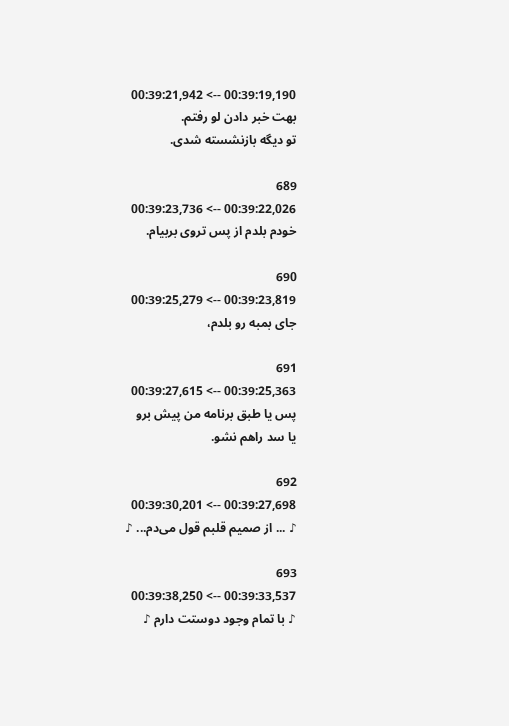00:39:19,190 --> 00:39:21,942
بهت خبر دادن لو رفتم.
تو دیگه بازنشسته شدی.

689
00:39:22,026 --> 00:39:23,736
خودم بلدم از پس تروی بربیام.

690
00:39:23,819 --> 00:39:25,279
جای بمبه رو بلدم،

691
00:39:25,363 --> 00:39:27,615
پس یا طبق برنامه من پیش برو
یا سد راهم نشو.

692
00:39:27,698 --> 00:39:30,201
♪ ... از صمیم قلبم قول می‌دم... ♪

693
00:39:33,537 --> 00:39:38,250
♪ با تمام وجود دوستت دارم ♪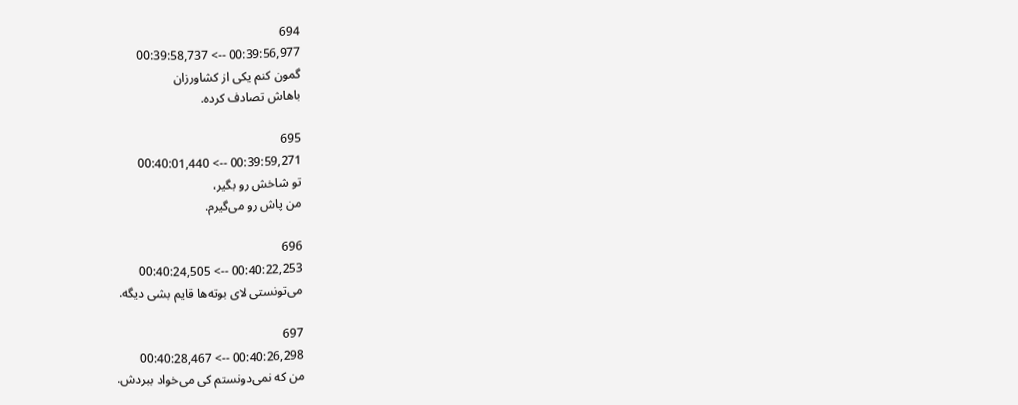694
00:39:56,977 --> 00:39:58,737
گمون کنم یکی از کشاورزان
باهاش تصادف کرده.

695
00:39:59,271 --> 00:40:01,440
تو شاخش رو بگیر،
من پاش رو می‌گیرم.

696
00:40:22,253 --> 00:40:24,505
می‌تونستی لای بوته‌ها قایم بشی دیگه.

697
00:40:26,298 --> 00:40:28,467
من که نمی‌دونستم کی می‌خواد ببردش.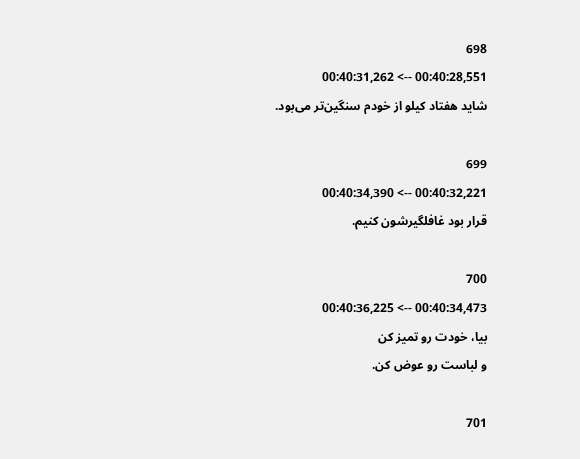698
00:40:28,551 --> 00:40:31,262
شاید هفتاد کیلو از خودم سنگین‌تر می‌بود.

699
00:40:32,221 --> 00:40:34,390
قرار بود غافلگیرشون کنیم.

700
00:40:34,473 --> 00:40:36,225
بیا، خودت رو تمیز کن
و لباست رو عوض کن.

701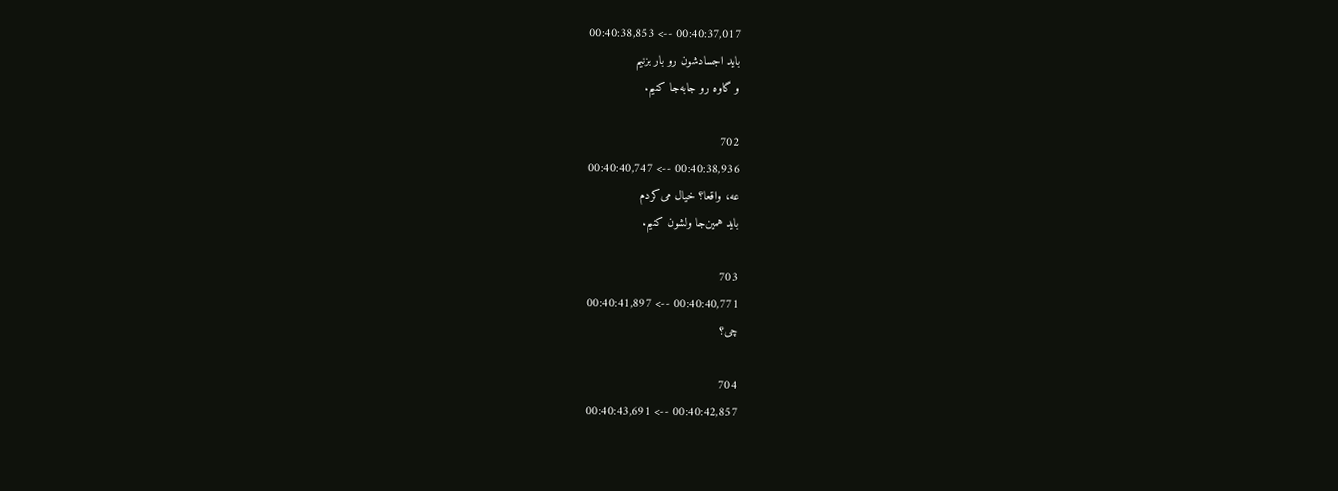00:40:37,017 --> 00:40:38,853
باید اجسادشون رو بار بزنیم
و گاوه رو جابه‌جا کنیم.

702
00:40:38,936 --> 00:40:40,747
عه، واقعا؟ خیال می‌کردم
باید همین‌جا ولشون کنیم.

703
00:40:40,771 --> 00:40:41,897
چی؟

704
00:40:42,857 --> 00:40:43,691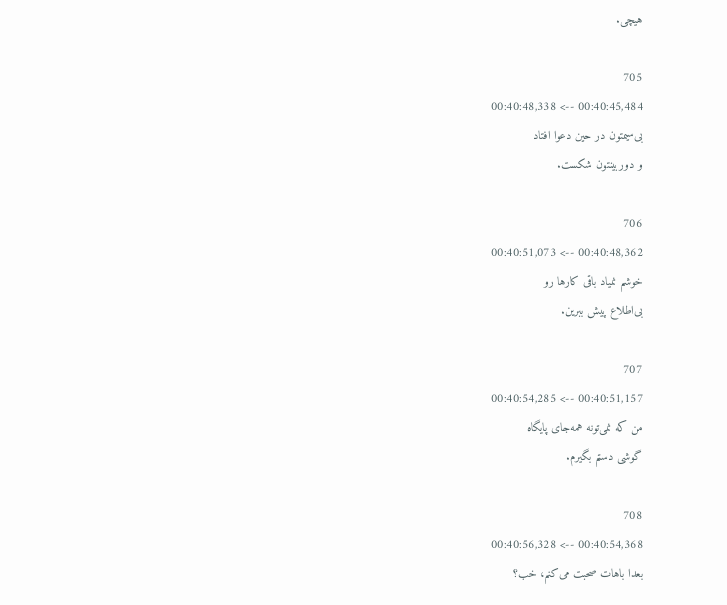هیچی.

705
00:40:45,484 --> 00:40:48,338
بی‌سیمتون در حین دعوا افتاد
و دوربینتون شکست.

706
00:40:48,362 --> 00:40:51,073
خوشم نمیاد باقی کارها رو
بی‌اطلاع پیش ببرین.

707
00:40:51,157 --> 00:40:54,285
من که نمی‌تونه همه‌جای پایگاه
گوشی دستم بگیرم.

708
00:40:54,368 --> 00:40:56,328
بعدا باهات صحبت می‌کنم، خب؟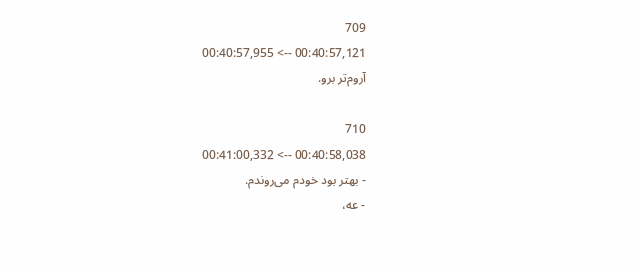709
00:40:57,121 --> 00:40:57,955
آروم‌تر برو.

710
00:40:58,038 --> 00:41:00,332
- بهتر بود خودم می‌روندم.
- عه،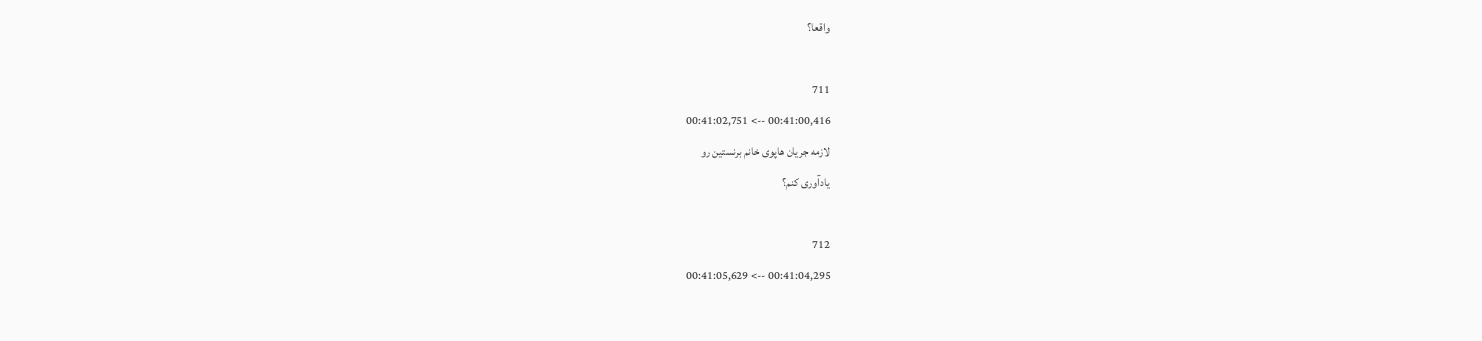واقعا؟

711
00:41:00,416 --> 00:41:02,751
لازمه جریان هاپوی خانم برنستین رو
یادآوری کنم؟

712
00:41:04,295 --> 00:41:05,629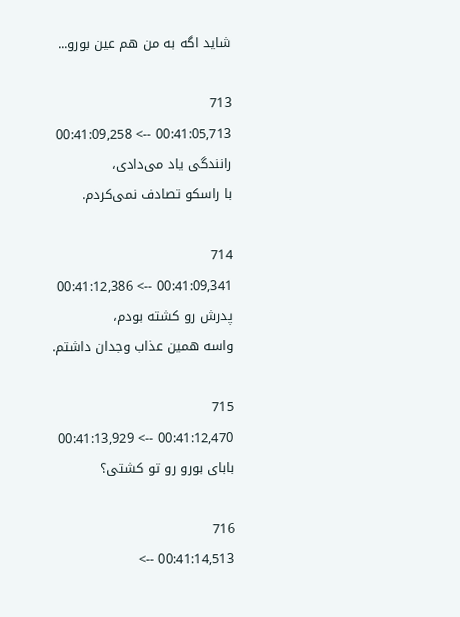شاید اگه به من هم عین بورو...

713
00:41:05,713 --> 00:41:09,258
رانندگی یاد می‌دادی،
با راسکو تصادف نمی‌کردم.

714
00:41:09,341 --> 00:41:12,386
پدرش رو کشته بودم،
واسه همین عذاب وجدان داشتم.

715
00:41:12,470 --> 00:41:13,929
بابای بورو رو تو کشتی؟

716
00:41:14,513 -->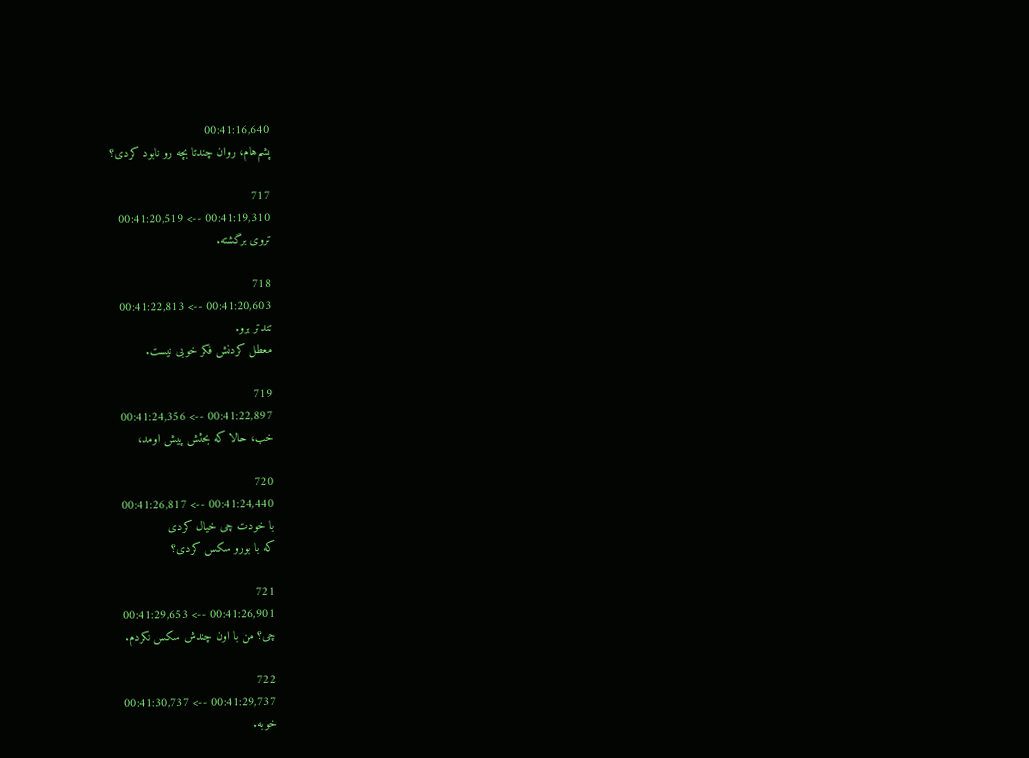00:41:16,640
پشم‌هام، روان چندتا بچه رو نابود کردی؟

717
00:41:19,310 --> 00:41:20,519
تروی برگشته.

718
00:41:20,603 --> 00:41:22,813
تندتر برو.
معطل کردنش فکر خوبی نیست.

719
00:41:22,897 --> 00:41:24,356
خب، حالا که بحثش پیش اومد،

720
00:41:24,440 --> 00:41:26,817
با خودت چی خیال کردی
که با بورو سکس کردی؟

721
00:41:26,901 --> 00:41:29,653
چی؟ من با اون چندش سکس نکردم.

722
00:41:29,737 --> 00:41:30,737
خوبه.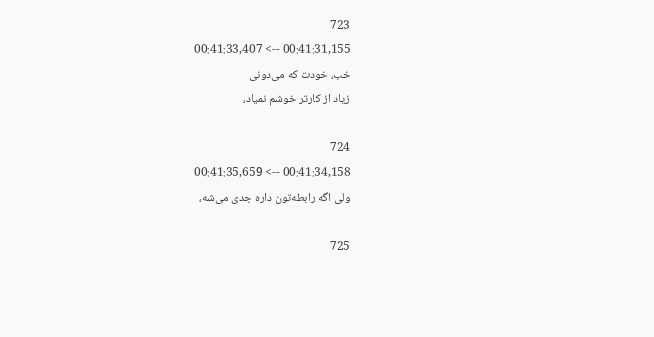723
00:41:31,155 --> 00:41:33,407
خب، خودت که می‌دونی
زیاد از کارتر خوشم نمیاد،

724
00:41:34,158 --> 00:41:35,659
ولی اگه رابطه‌تون داره جدی می‌شه،

725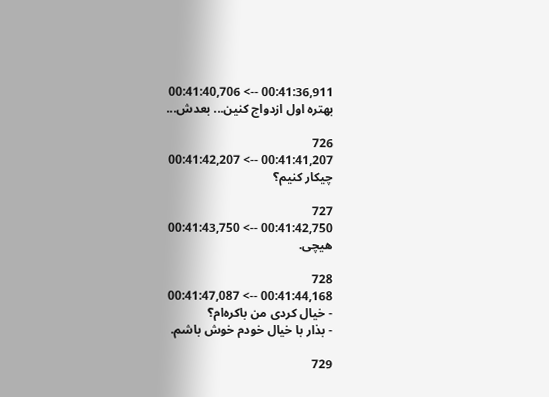00:41:36,911 --> 00:41:40,706
بهتره اول ازدواج کنین... بعدش...

726
00:41:41,207 --> 00:41:42,207
چیکار کنیم؟

727
00:41:42,750 --> 00:41:43,750
هیچی.

728
00:41:44,168 --> 00:41:47,087
- خیال کردی من باکره‌ام؟
- بذار با خیال خودم خوش باشم.

729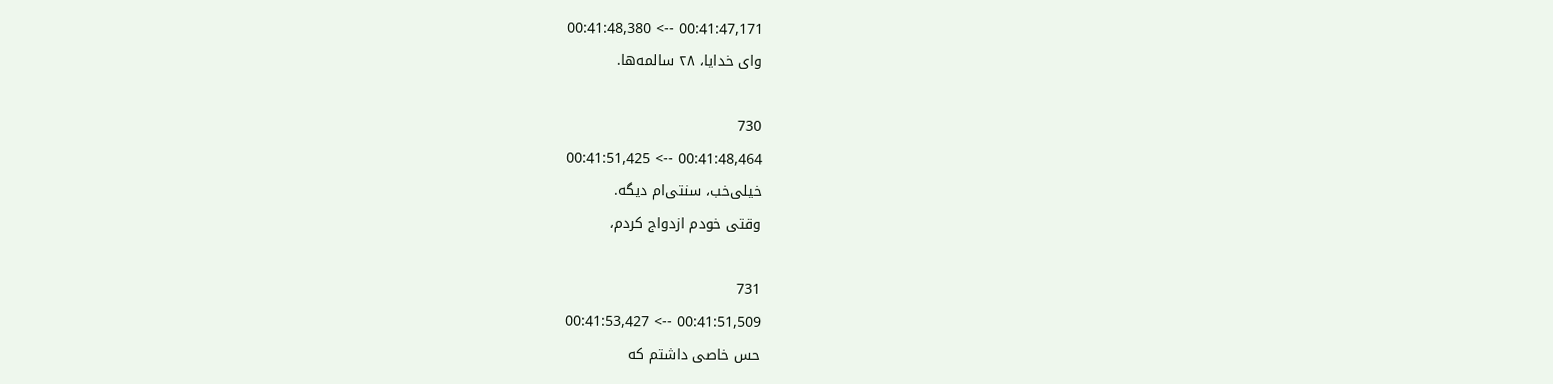00:41:47,171 --> 00:41:48,380
وای خدایا، ۲۸ سالمه‌ها.

730
00:41:48,464 --> 00:41:51,425
خیلی‌خب، سنتی‌ام دیگه.
وقتی خودم ازدواج کردم،

731
00:41:51,509 --> 00:41:53,427
حس خاصی داشتم که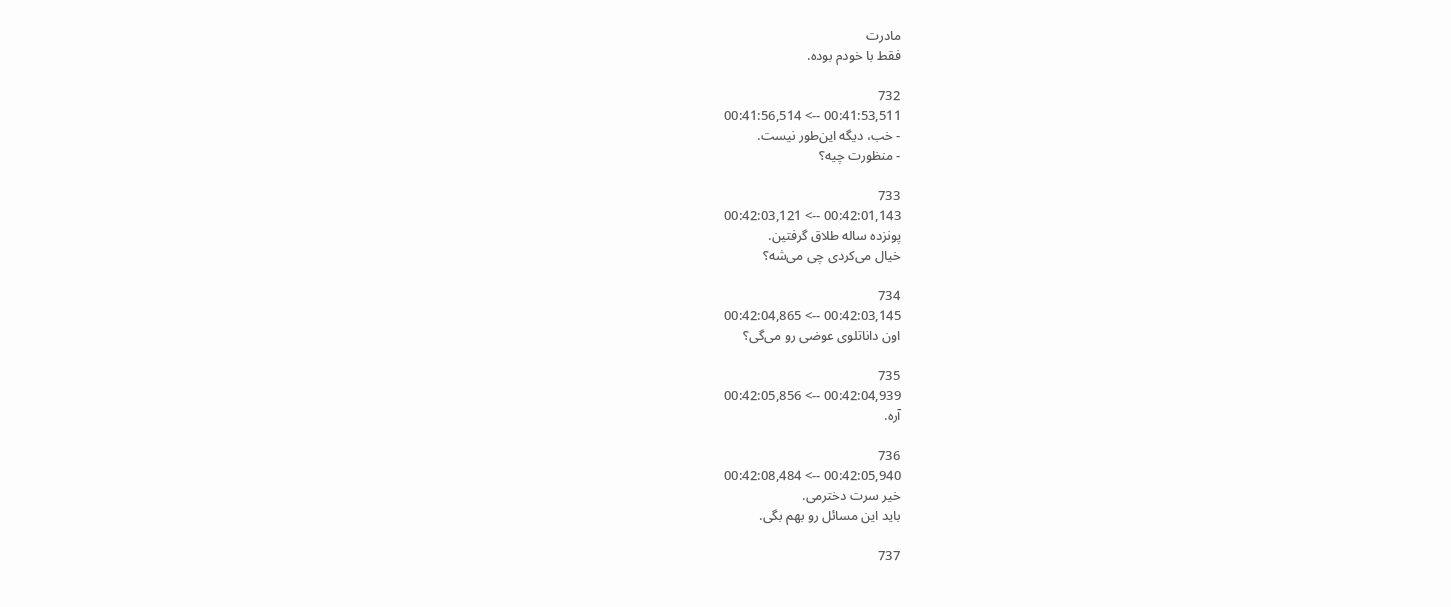مادرت
فقط با خودم بوده.

732
00:41:53,511 --> 00:41:56,514
- خب، دیگه این‌طور نیست.
- منظورت چیه؟

733
00:42:01,143 --> 00:42:03,121
پونزده ساله طلاق گرفتین.
خیال می‌کردی چی می‌شه؟

734
00:42:03,145 --> 00:42:04,865
اون داناتلوی عوضی رو می‌گی؟

735
00:42:04,939 --> 00:42:05,856
آره.

736
00:42:05,940 --> 00:42:08,484
خیر سرت دخترمی.
باید این مسائل رو بهم بگی.

737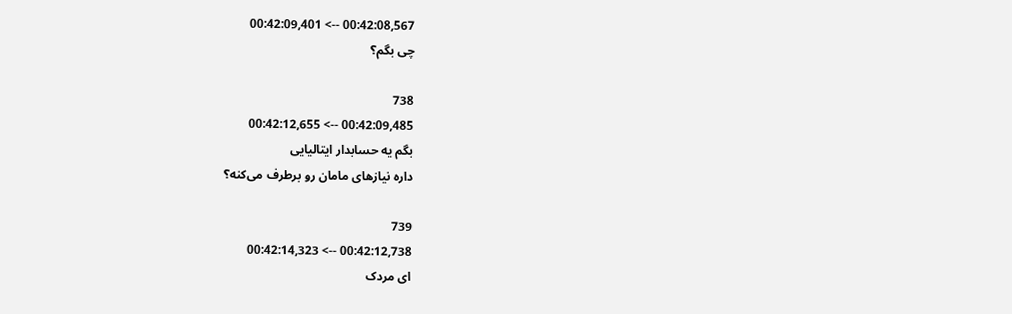00:42:08,567 --> 00:42:09,401
چی بگم؟

738
00:42:09,485 --> 00:42:12,655
بگم یه حسابدار ایتالیایی
داره نیازهای مامان رو برطرف می‌کنه؟

739
00:42:12,738 --> 00:42:14,323
ای مردک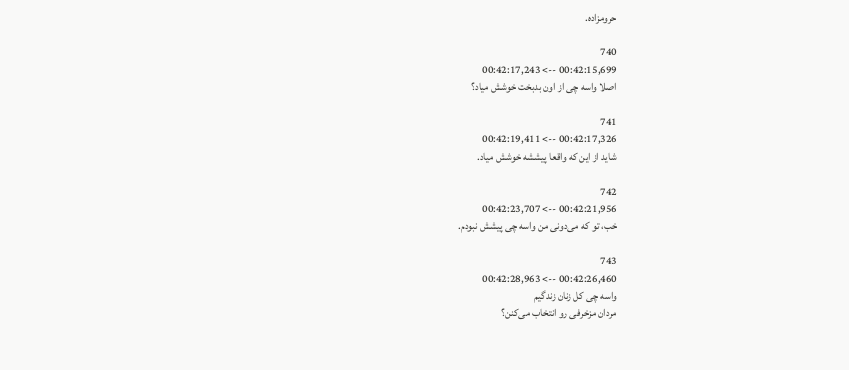حرومزاده.

740
00:42:15,699 --> 00:42:17,243
اصلا واسه چی از اون بدبخت خوشش میاد؟

741
00:42:17,326 --> 00:42:19,411
شاید از این که واقعا پیششه خوشش میاد.

742
00:42:21,956 --> 00:42:23,707
خب، تو که می‌دونی من واسه چی پیشش نبودم.

743
00:42:26,460 --> 00:42:28,963
واسه چی کل زنان زندگیم
مردان مزخرفی رو انتخاب می‌کنن؟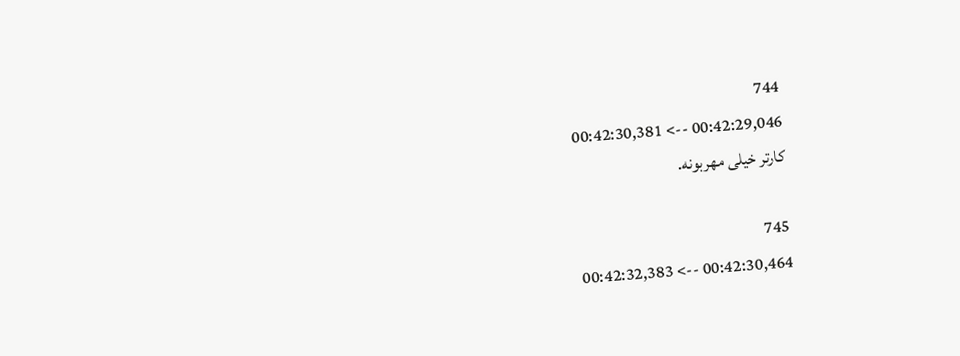744
00:42:29,046 --> 00:42:30,381
کارتر خیلی مهربونه.

745
00:42:30,464 --> 00:42:32,383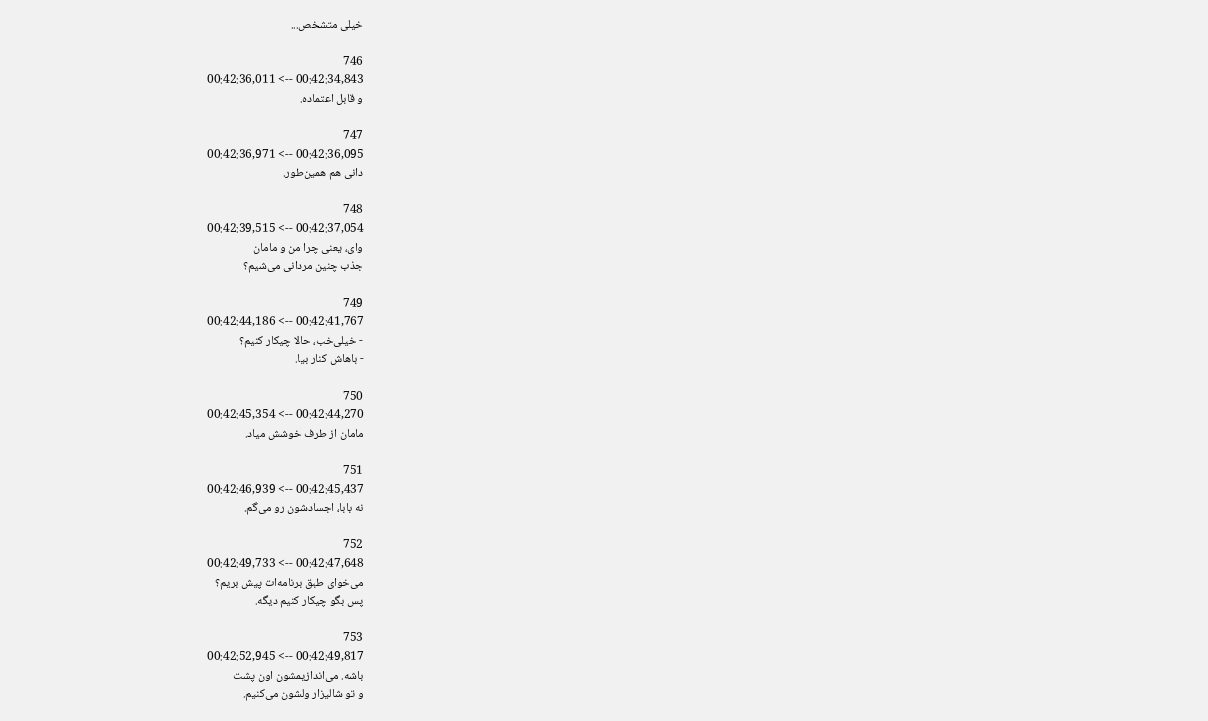خیلی متشخص...

746
00:42:34,843 --> 00:42:36,011
و قابل اعتماده.

747
00:42:36,095 --> 00:42:36,971
دانی هم همین‌طور.

748
00:42:37,054 --> 00:42:39,515
وای، یعنی چرا من و مامان
جذب چنین مردانی می‌شیم؟

749
00:42:41,767 --> 00:42:44,186
- خیلی‌خب، حالا چیکار کنیم؟
- باهاش کنار بیا.

750
00:42:44,270 --> 00:42:45,354
مامان از طرف خوشش میاد.

751
00:42:45,437 --> 00:42:46,939
نه بابا، اجسادشون رو می‌گم.

752
00:42:47,648 --> 00:42:49,733
می‌خوای طبق برنامه‌ات پیش بریم؟
پس بگو چیکار کنیم دیگه.

753
00:42:49,817 --> 00:42:52,945
باشه. می‌اندازیمشون اون پشت
و تو شالیزار ولشون می‌کنیم.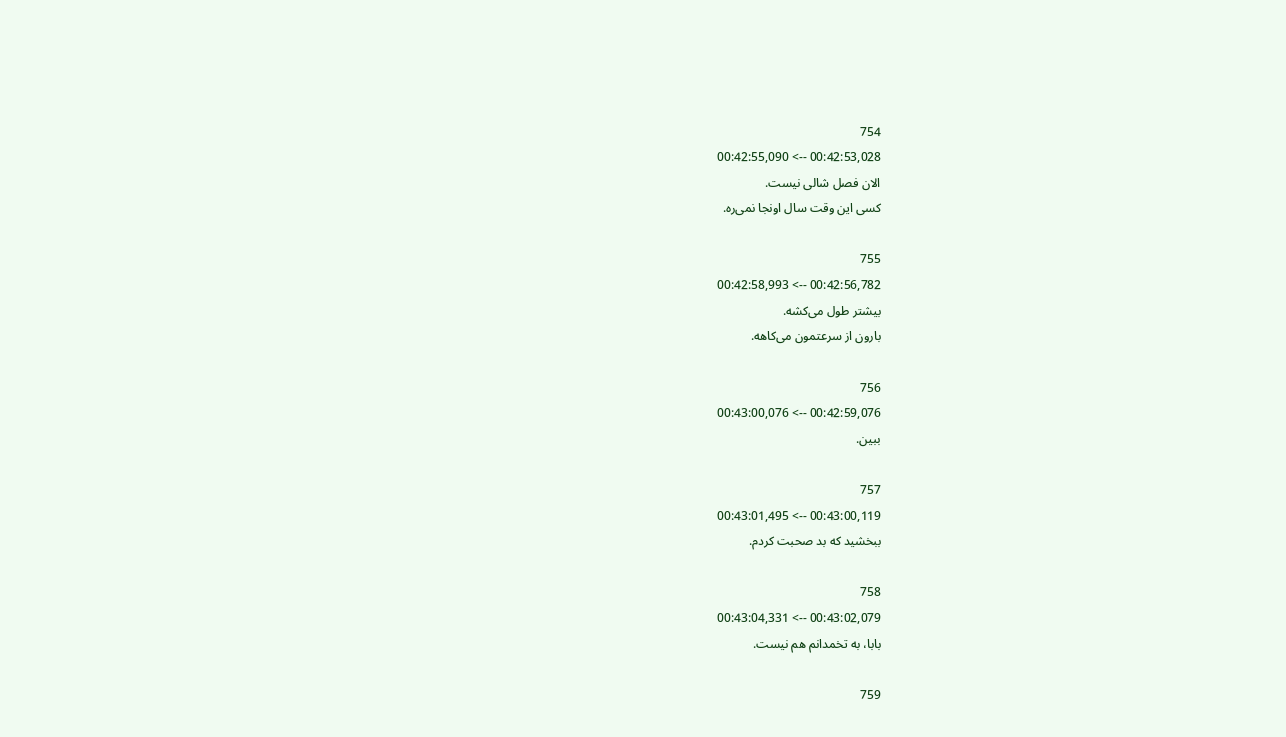754
00:42:53,028 --> 00:42:55,090
الان فصل شالی نیست.
کسی این وقت سال اونجا نمی‌ره.

755
00:42:56,782 --> 00:42:58,993
بیشتر طول می‌کشه.
بارون از سرعتمون می‌کاهه.

756
00:42:59,076 --> 00:43:00,076
ببین.

757
00:43:00,119 --> 00:43:01,495
ببخشید که بد صحبت کردم.

758
00:43:02,079 --> 00:43:04,331
بابا، به تخمدانم هم نیست.

759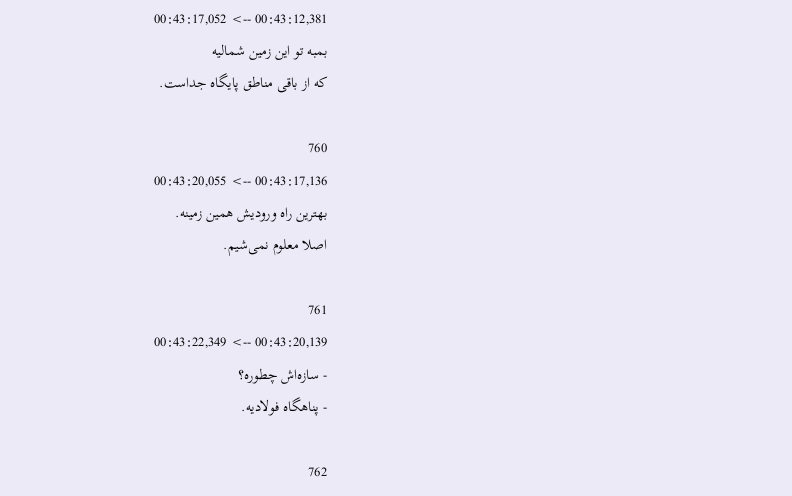00:43:12,381 --> 00:43:17,052
بمبه تو این زمین شمالیه
که از باقی مناطق پایگاه جداست.

760
00:43:17,136 --> 00:43:20,055
بهترین راه ورودیش همین زمینه.
اصلا معلوم نمی‌شیم.

761
00:43:20,139 --> 00:43:22,349
- سازه‌اش چطوره؟
- پناهگاه فولادیه.

762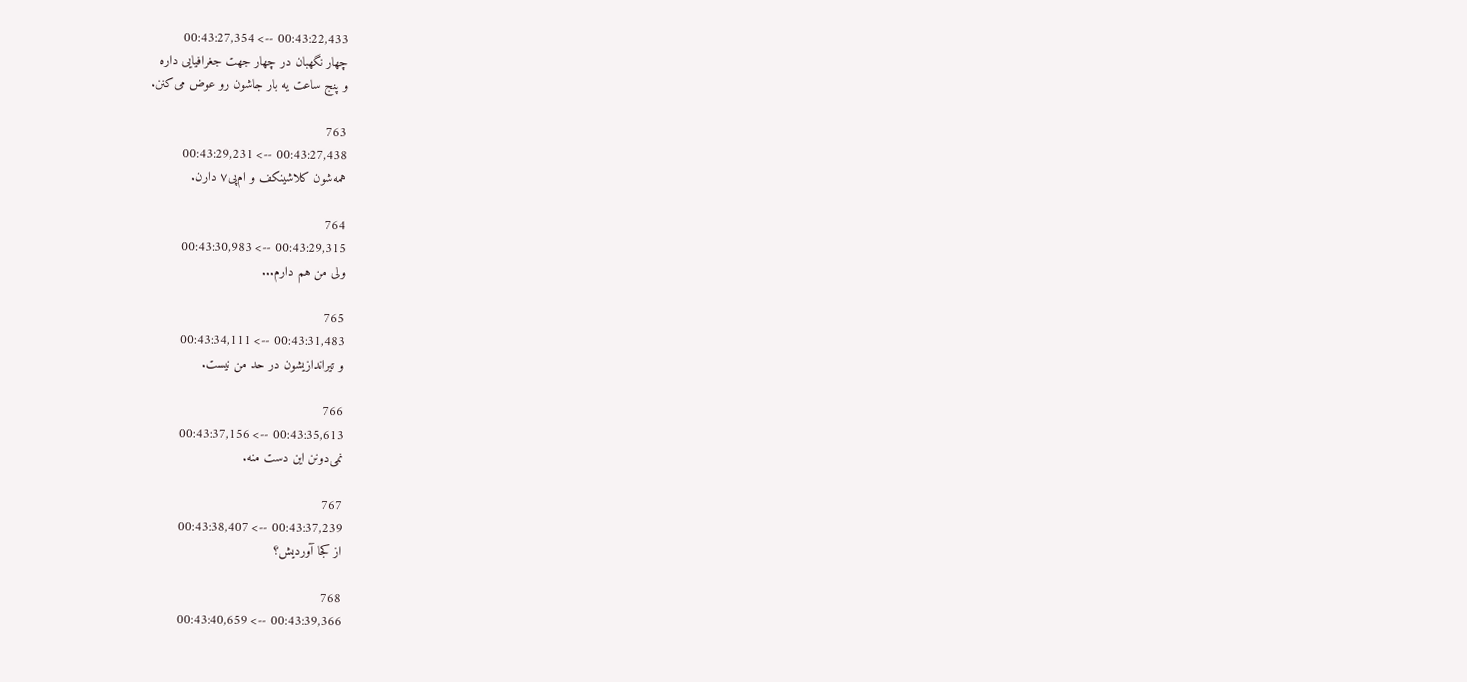00:43:22,433 --> 00:43:27,354
چهار نگهبان در چهار جهت جغرافیایی داره
و پنج ساعت یه بار جاشون رو عوض می‌کنن.

763
00:43:27,438 --> 00:43:29,231
همه‌شون کلاشینکف و ام‌پی۷ دارن.

764
00:43:29,315 --> 00:43:30,983
ولی من هم دارم...

765
00:43:31,483 --> 00:43:34,111
و تیراندازیشون در حد من نیست.

766
00:43:35,613 --> 00:43:37,156
نمی‌دونن این دست منه.

767
00:43:37,239 --> 00:43:38,407
از کجا آوردیش؟

768
00:43:39,366 --> 00:43:40,659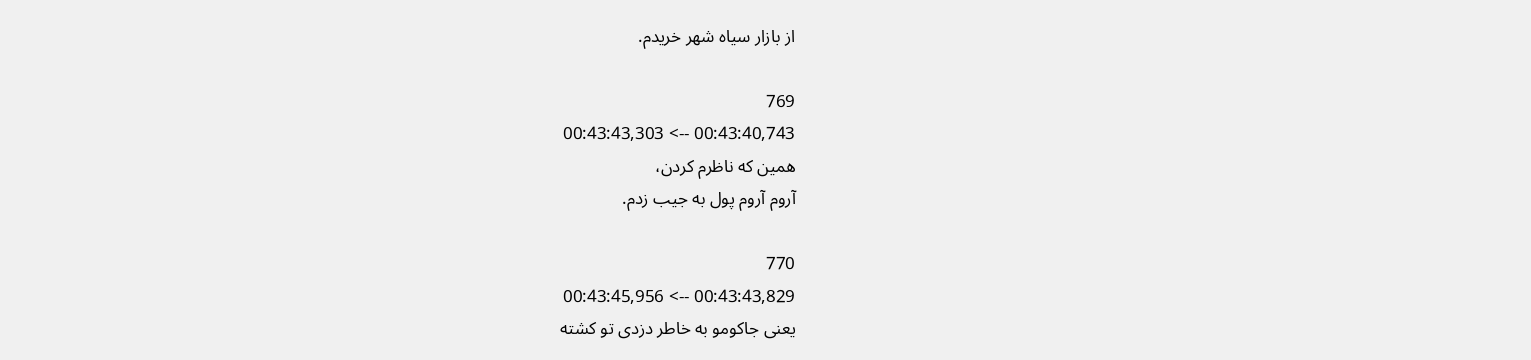از بازار سیاه شهر خریدم.

769
00:43:40,743 --> 00:43:43,303
همین که ناظرم کردن،
آروم آروم پول به جیب زدم.

770
00:43:43,829 --> 00:43:45,956
یعنی جاکومو به خاطر دزدی تو کشته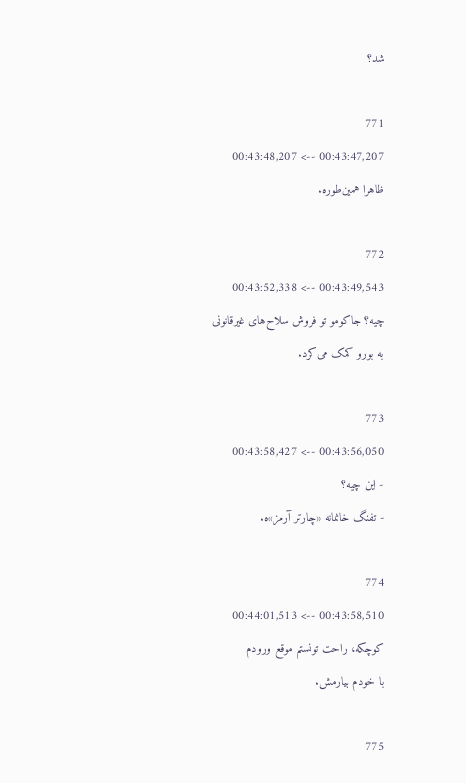شد؟

771
00:43:47,207 --> 00:43:48,207
ظاهرا همین‌طوره.

772
00:43:49,543 --> 00:43:52,338
چیه؟ جاکومو تو فروش سلاح‌های غیرقانونی
به بورو کمک می‌کرد.

773
00:43:56,050 --> 00:43:58,427
- این چیه؟
- تفنگ خانمانه «چارتر آرمز»ه.

774
00:43:58,510 --> 00:44:01,513
کوچکه، راحت تونستم موقع ورودم
با خودم بیارمش.

775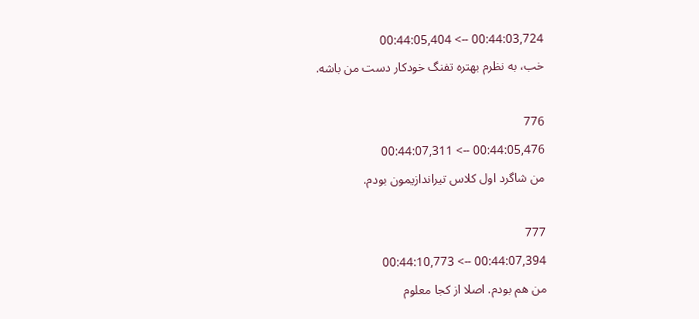00:44:03,724 --> 00:44:05,404
خب، به نظرم بهتره تفنگ خودکار دست من باشه.

776
00:44:05,476 --> 00:44:07,311
من شاگرد اول کلاس تیراندازیمون بودم.

777
00:44:07,394 --> 00:44:10,773
من هم بودم. اصلا از کجا معلوم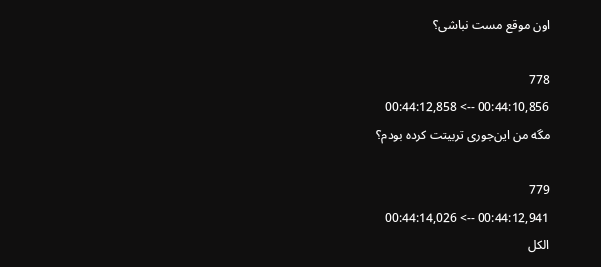اون موقع مست نباشی؟

778
00:44:10,856 --> 00:44:12,858
مگه من این‌جوری تربیتت کرده بودم؟

779
00:44:12,941 --> 00:44:14,026
الکل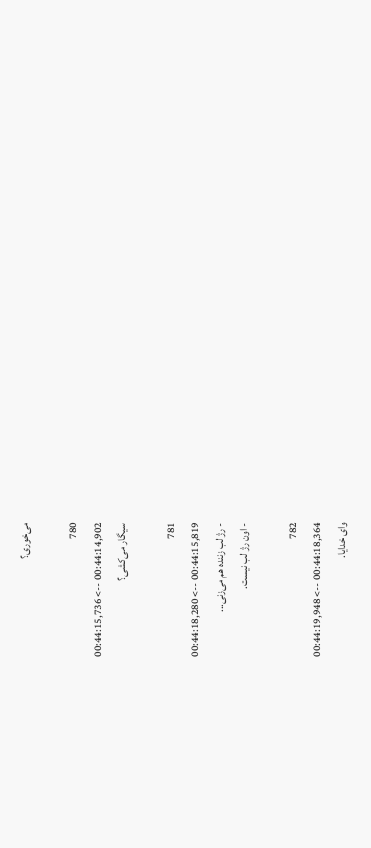می‌خوری؟

780
00:44:14,902 --> 00:44:15,736
سیگار می‌کشی؟

781
00:44:15,819 --> 00:44:18,280
- رژ لب زننده هم می‌زنی...
- اون رژ لب نیست.

782
00:44:18,364 --> 00:44:19,948
وای خدایا.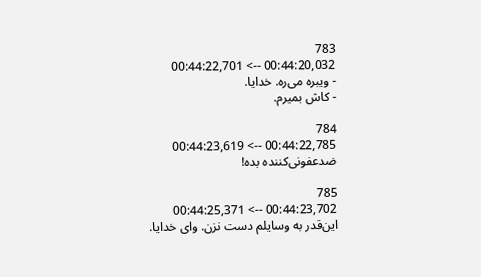783
00:44:20,032 --> 00:44:22,701
- ویبره می‌ره. خدایا.
- کاش بمیرم.

784
00:44:22,785 --> 00:44:23,619
ضدعفونی‌کننده بده!

785
00:44:23,702 --> 00:44:25,371
این‌قدر به وسایلم دست نزن. وای خدایا.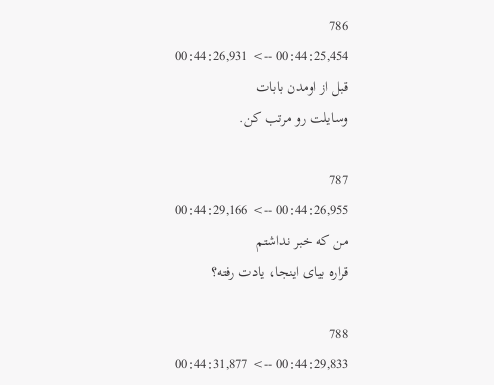786
00:44:25,454 --> 00:44:26,931
قبل از اومدن بابات
وسایلت رو مرتب کن.

787
00:44:26,955 --> 00:44:29,166
من که خبر نداشتم
قراره بیای اینجا، یادت رفته؟

788
00:44:29,833 --> 00:44:31,877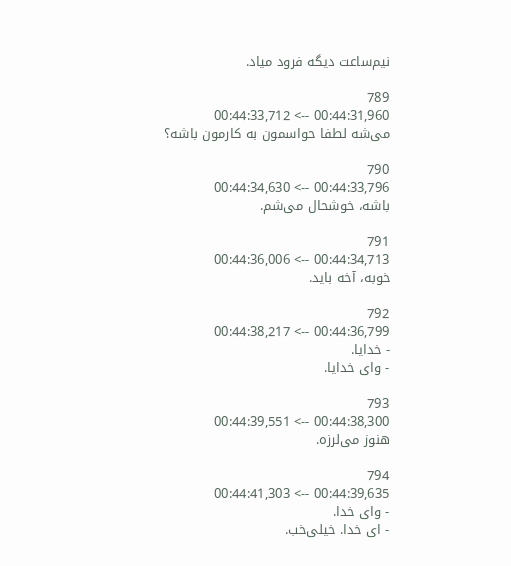نیم‌ساعت دیگه فرود میاد.

789
00:44:31,960 --> 00:44:33,712
می‌شه لطفا حواسمون به کارمون باشه؟

790
00:44:33,796 --> 00:44:34,630
باشه، خوشحال می‌شم.

791
00:44:34,713 --> 00:44:36,006
خوبه، آخه باید.

792
00:44:36,799 --> 00:44:38,217
- خدایا.
- وای خدایا.

793
00:44:38,300 --> 00:44:39,551
هنوز می‌لرزه.

794
00:44:39,635 --> 00:44:41,303
- وای خدا.
- ای خدا. خیلی‌خب.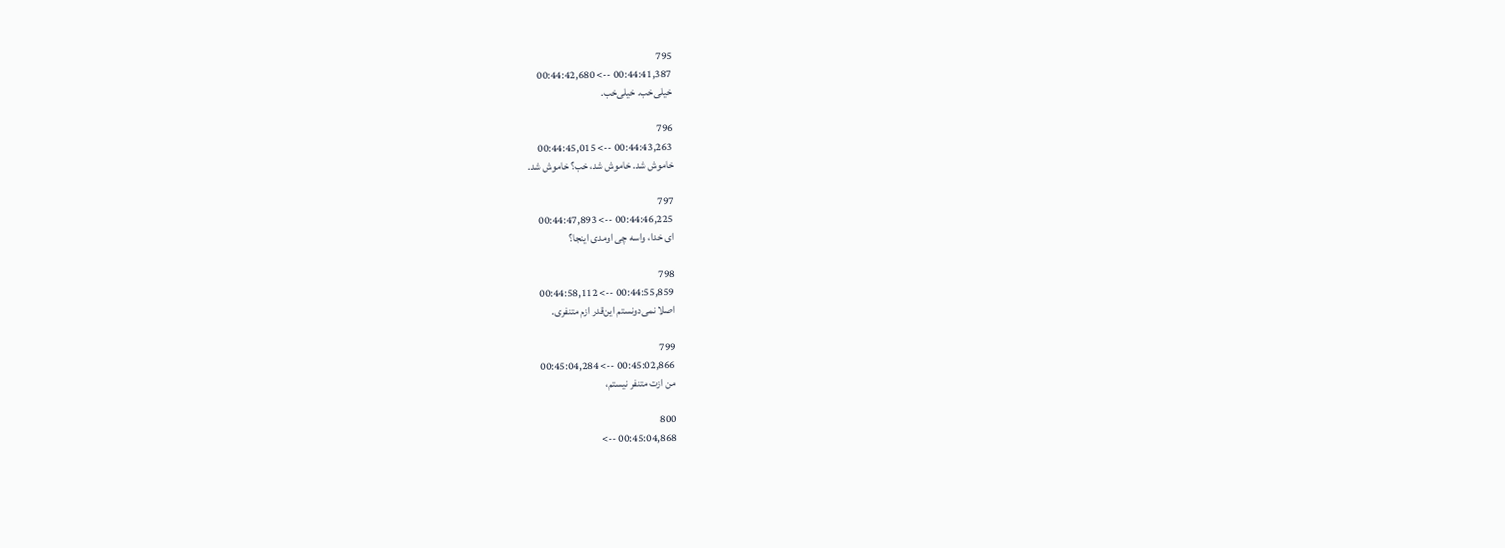795
00:44:41,387 --> 00:44:42,680
خیلی‌خب. خیلی‌خب.

796
00:44:43,263 --> 00:44:45,015
خاموش شد. خاموش شد، خب؟ خاموش شد.

797
00:44:46,225 --> 00:44:47,893
ای خدا، واسه چی اومدی اینجا؟

798
00:44:55,859 --> 00:44:58,112
اصلا نمی‌دونستم این‌قدر ازم متنفری.

799
00:45:02,866 --> 00:45:04,284
من ازت متنفر نیستم،

800
00:45:04,868 -->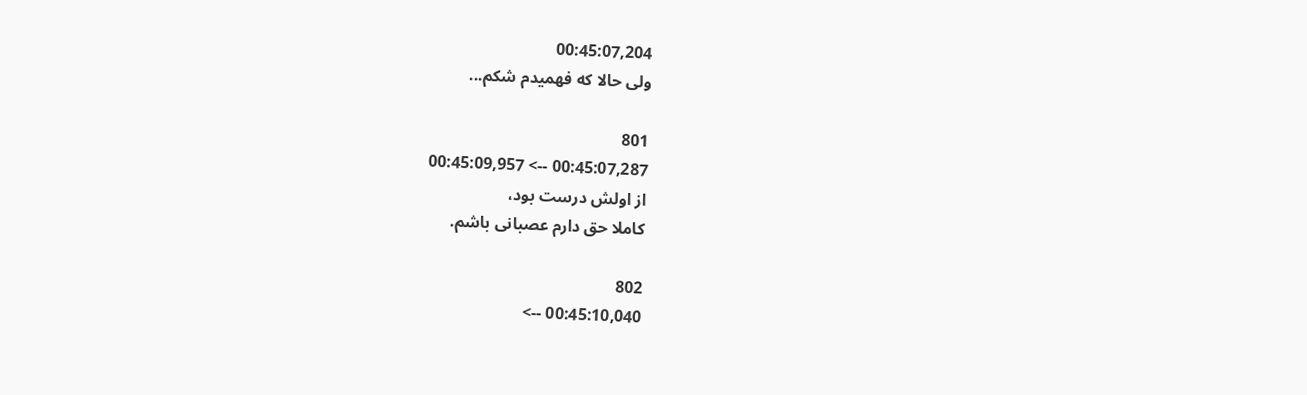00:45:07,204
ولی حالا که فهمیدم شکم...

801
00:45:07,287 --> 00:45:09,957
از اولش درست بود،
کاملا حق دارم عصبانی باشم.

802
00:45:10,040 -->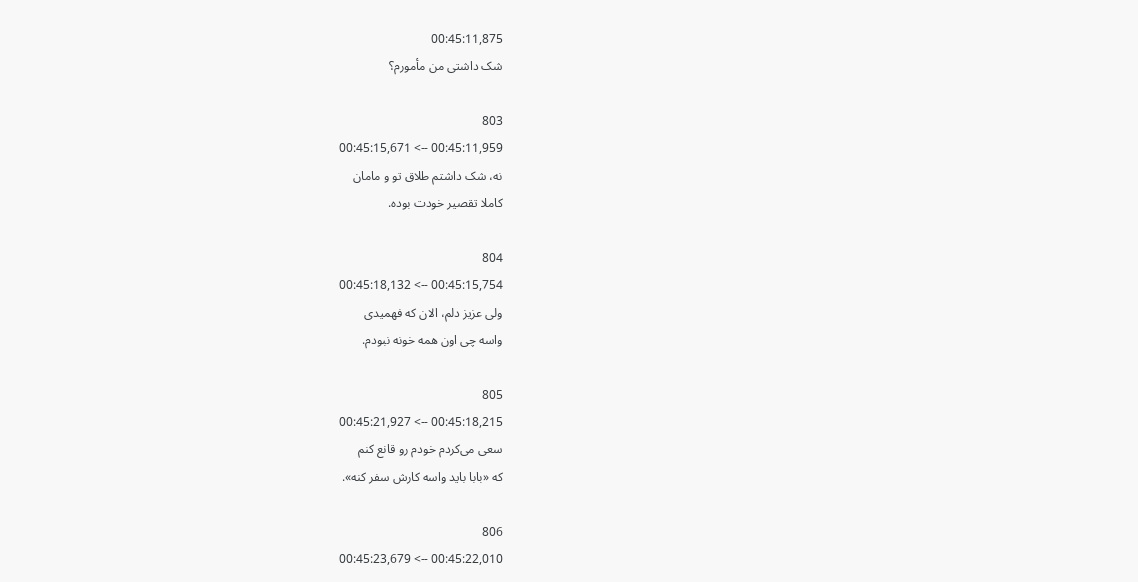00:45:11,875
شک داشتی من مأمورم؟

803
00:45:11,959 --> 00:45:15,671
نه، شک داشتم طلاق تو و مامان
کاملا تقصیر خودت بوده.

804
00:45:15,754 --> 00:45:18,132
ولی عزیز دلم، الان که فهمیدی
واسه چی اون همه خونه نبودم.

805
00:45:18,215 --> 00:45:21,927
سعی می‌کردم خودم رو قانع کنم
که «بابا باید واسه کارش سفر کنه».

806
00:45:22,010 --> 00:45:23,679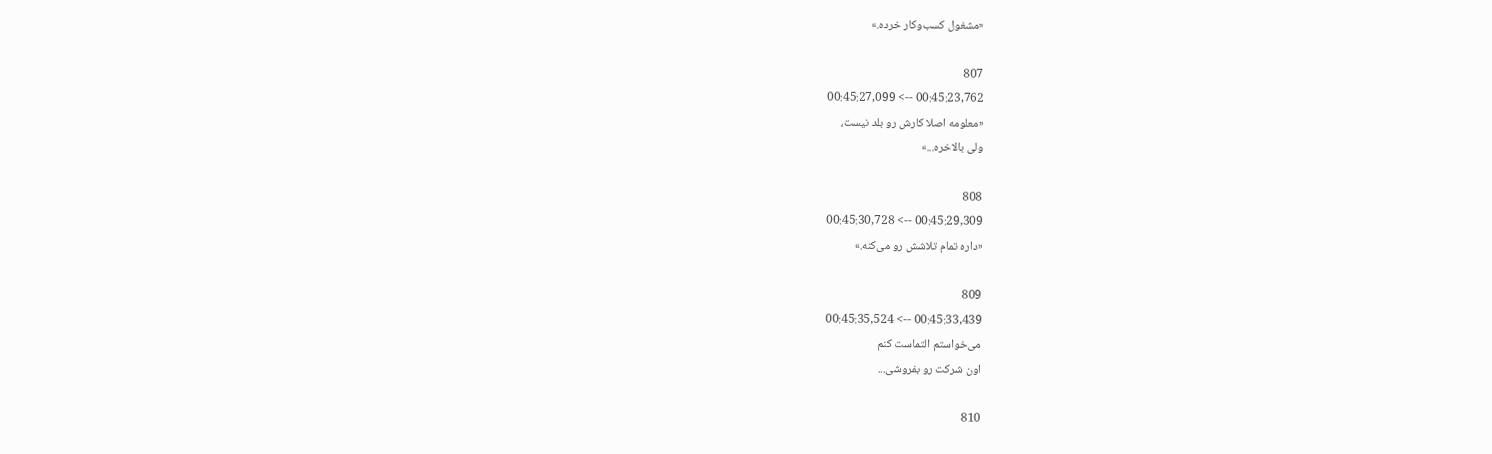«مشغول کسب‌وکار خرده.»

807
00:45:23,762 --> 00:45:27,099
«معلومه اصلا کارش رو بلد نیست،
ولی بالاخره...»

808
00:45:29,309 --> 00:45:30,728
«داره تمام تلاشش رو می‌کنه.»

809
00:45:33,439 --> 00:45:35,524
می‌خواستم التماست کنم
اون شرکت رو بفروشی...

810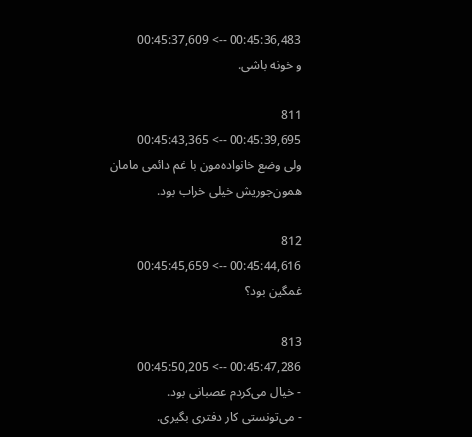00:45:36,483 --> 00:45:37,609
و خونه باشی.

811
00:45:39,695 --> 00:45:43,365
ولی وضع خانواده‌مون با غم دائمی مامان
همون‌جوریش خیلی خراب بود.

812
00:45:44,616 --> 00:45:45,659
غمگین بود؟

813
00:45:47,286 --> 00:45:50,205
- خیال می‌کردم عصبانی بود.
- می‌تونستی کار دفتری بگیری.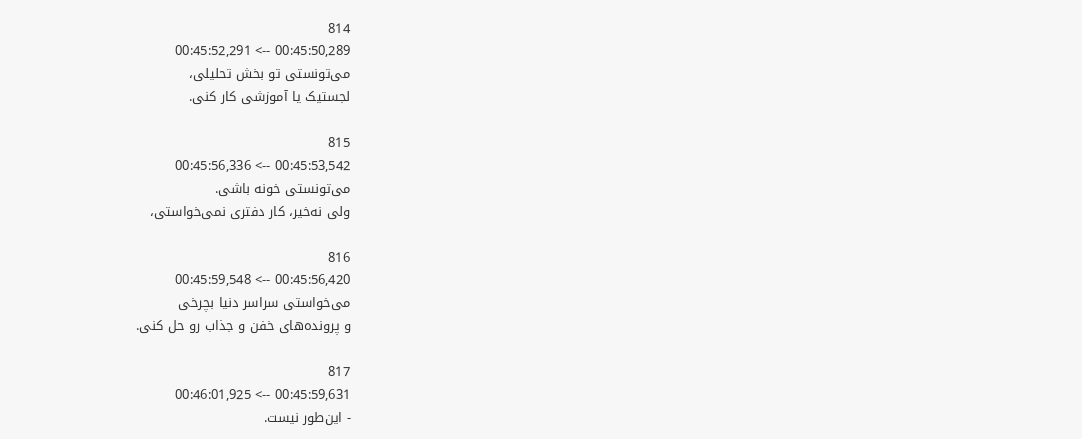814
00:45:50,289 --> 00:45:52,291
می‌تونستی تو بخش تحلیلی،
لجستیک یا آموزشی کار کنی.

815
00:45:53,542 --> 00:45:56,336
می‌تونستی خونه باشی.
ولی نه‌خیر، کار دفتری نمی‌خواستی،

816
00:45:56,420 --> 00:45:59,548
می‌خواستی سراسر دنیا بچرخی
و پرونده‌های خفن و جذاب رو حل کنی.

817
00:45:59,631 --> 00:46:01,925
- این‌طور نیست.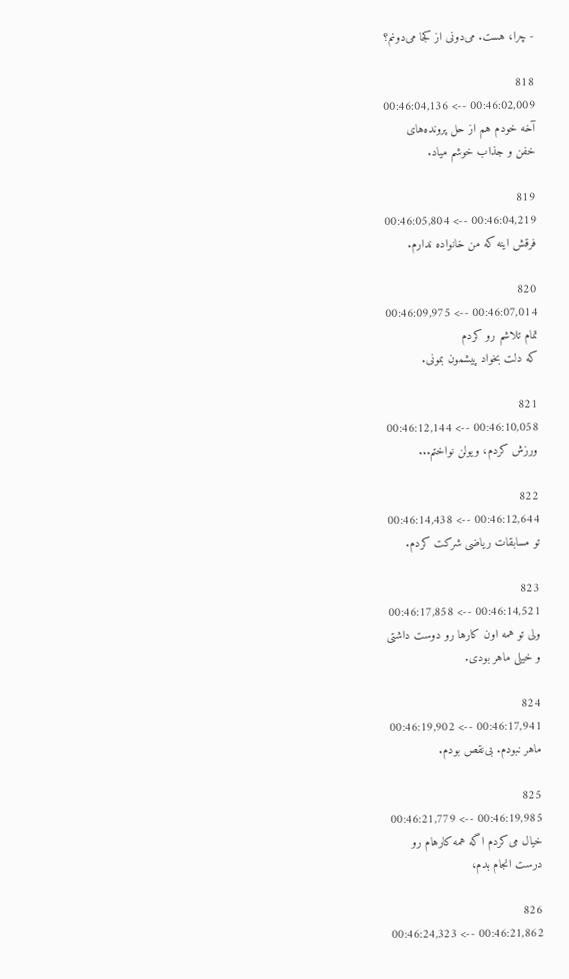- چرا، هست. می‌دونی از کجا می‌دونم؟

818
00:46:02,009 --> 00:46:04,136
آخه خودم هم از حل پرونده‌های
خفن و جذاب خوشم میاد.

819
00:46:04,219 --> 00:46:05,804
فرقش اینه که من خانواده ندارم.

820
00:46:07,014 --> 00:46:09,975
تمام تلاشم رو کردم
که دلت بخواد پیشمون بمونی.

821
00:46:10,058 --> 00:46:12,144
ورزش کردم، ویولن نواختم...

822
00:46:12,644 --> 00:46:14,438
تو مسابقات ریاضی شرکت کردم.

823
00:46:14,521 --> 00:46:17,858
ولی تو همه اون کارها رو دوست داشتی
و خیلی ماهر بودی.

824
00:46:17,941 --> 00:46:19,902
ماهر نبودم. بی‌نقص بودم.

825
00:46:19,985 --> 00:46:21,779
خیال می‌کردم اگه همه کارهام رو
درست انجام بدم،

826
00:46:21,862 --> 00:46:24,323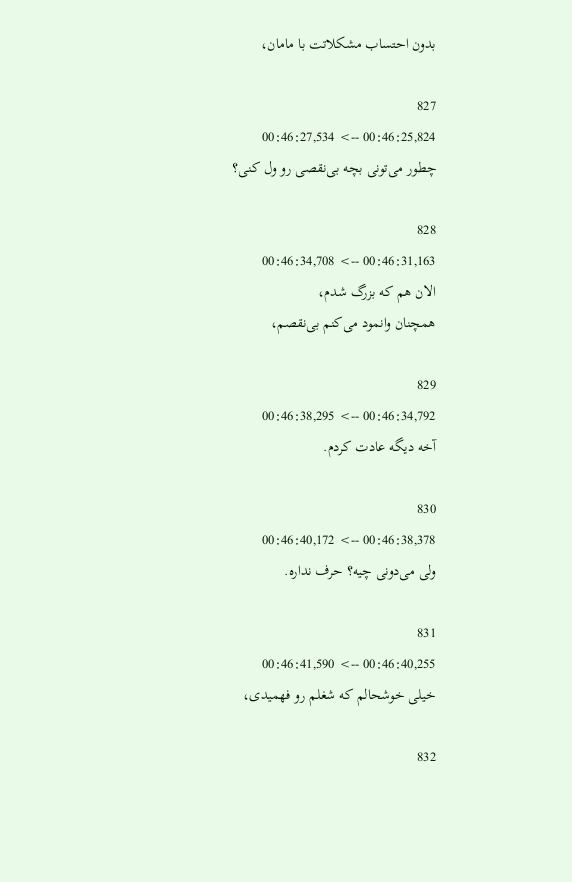بدون احتساب مشکلاتت با مامان،

827
00:46:25,824 --> 00:46:27,534
چطور می‌تونی بچه بی‌نقصی رو ول کنی؟

828
00:46:31,163 --> 00:46:34,708
الان هم که بزرگ شدم،
همچنان وانمود می‌کنم بی‌نقصم،

829
00:46:34,792 --> 00:46:38,295
آخه دیگه عادت کردم.

830
00:46:38,378 --> 00:46:40,172
ولی می‌دونی چیه؟ حرف نداره.

831
00:46:40,255 --> 00:46:41,590
خیلی خوشحالم که شغلم رو فهمیدی،

832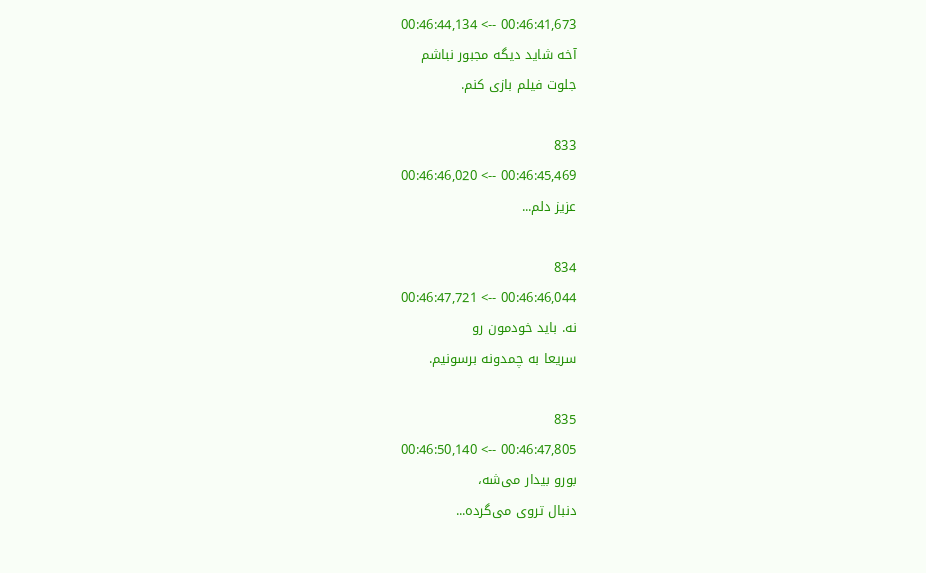00:46:41,673 --> 00:46:44,134
آخه شاید دیگه مجبور نباشم
جلوت فیلم بازی کنم.

833
00:46:45,469 --> 00:46:46,020
عزیز دلم...

834
00:46:46,044 --> 00:46:47,721
نه. باید خودمون رو
سریعا به چمدونه برسونیم.

835
00:46:47,805 --> 00:46:50,140
بورو بیدار می‌شه،
دنبال تروی می‌گرده...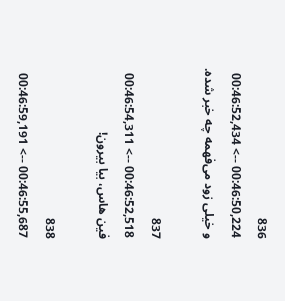836
00:46:50,224 --> 00:46:52,434
و خیلی زود می‌فهمه چه خبر شده.

837
00:46:52,518 --> 00:46:54,311
فین هاس، بیا بیرون!

838
00:46:55,687 --> 00:46:59,191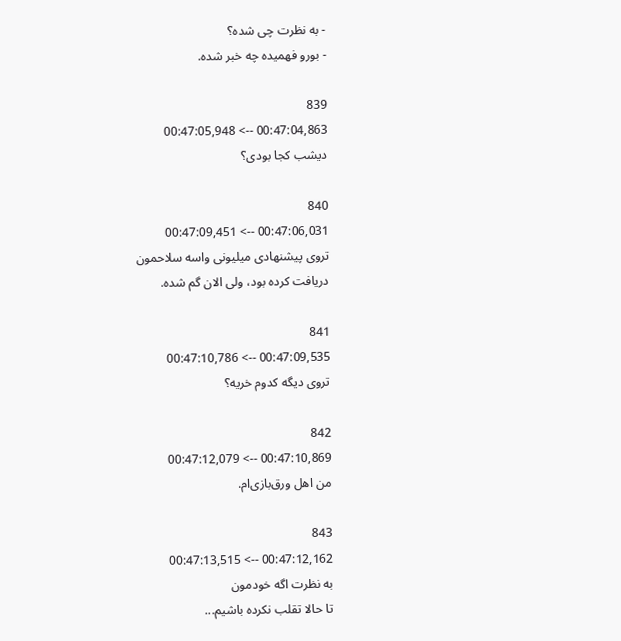- به نظرت چی شده؟
- بورو فهمیده چه خبر شده.

839
00:47:04,863 --> 00:47:05,948
دیشب کجا بودی؟

840
00:47:06,031 --> 00:47:09,451
تروی پیشنهادی میلیونی واسه سلاحمون
دریافت کرده بود، ولی الان گم شده.

841
00:47:09,535 --> 00:47:10,786
تروی دیگه کدوم خریه؟

842
00:47:10,869 --> 00:47:12,079
من اهل ورق‌بازی‌ام.

843
00:47:12,162 --> 00:47:13,515
به نظرت اگه خودمون
تا حالا تقلب نکرده باشیم...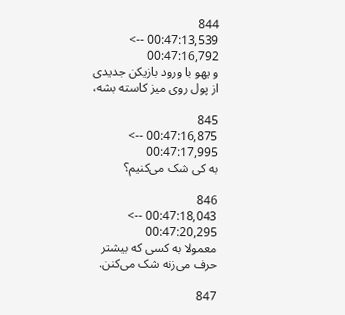844
00:47:13,539 --> 00:47:16,792
و یهو با ورود بازیکن جدیدی
از پول روی میز کاسته بشه،

845
00:47:16,875 --> 00:47:17,995
به کی شک می‌کنیم؟

846
00:47:18,043 --> 00:47:20,295
معمولا به کسی که بیشتر
حرف می‌زنه شک می‌کنن.

847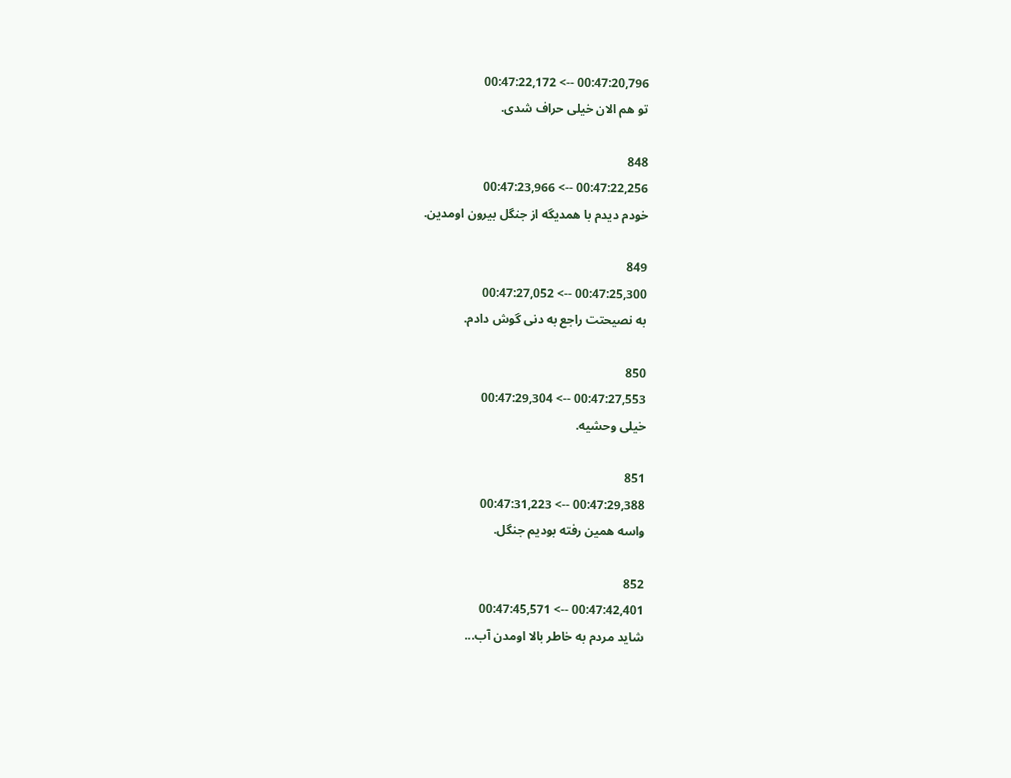00:47:20,796 --> 00:47:22,172
تو هم الان خیلی حراف شدی.

848
00:47:22,256 --> 00:47:23,966
خودم دیدم با همدیگه از جنگل بیرون اومدین.

849
00:47:25,300 --> 00:47:27,052
به نصیحتت راجع به دنی گوش دادم.

850
00:47:27,553 --> 00:47:29,304
خیلی وحشیه.

851
00:47:29,388 --> 00:47:31,223
واسه همین رفته بودیم جنگل.

852
00:47:42,401 --> 00:47:45,571
شاید مردم به خاطر بالا اومدن آب...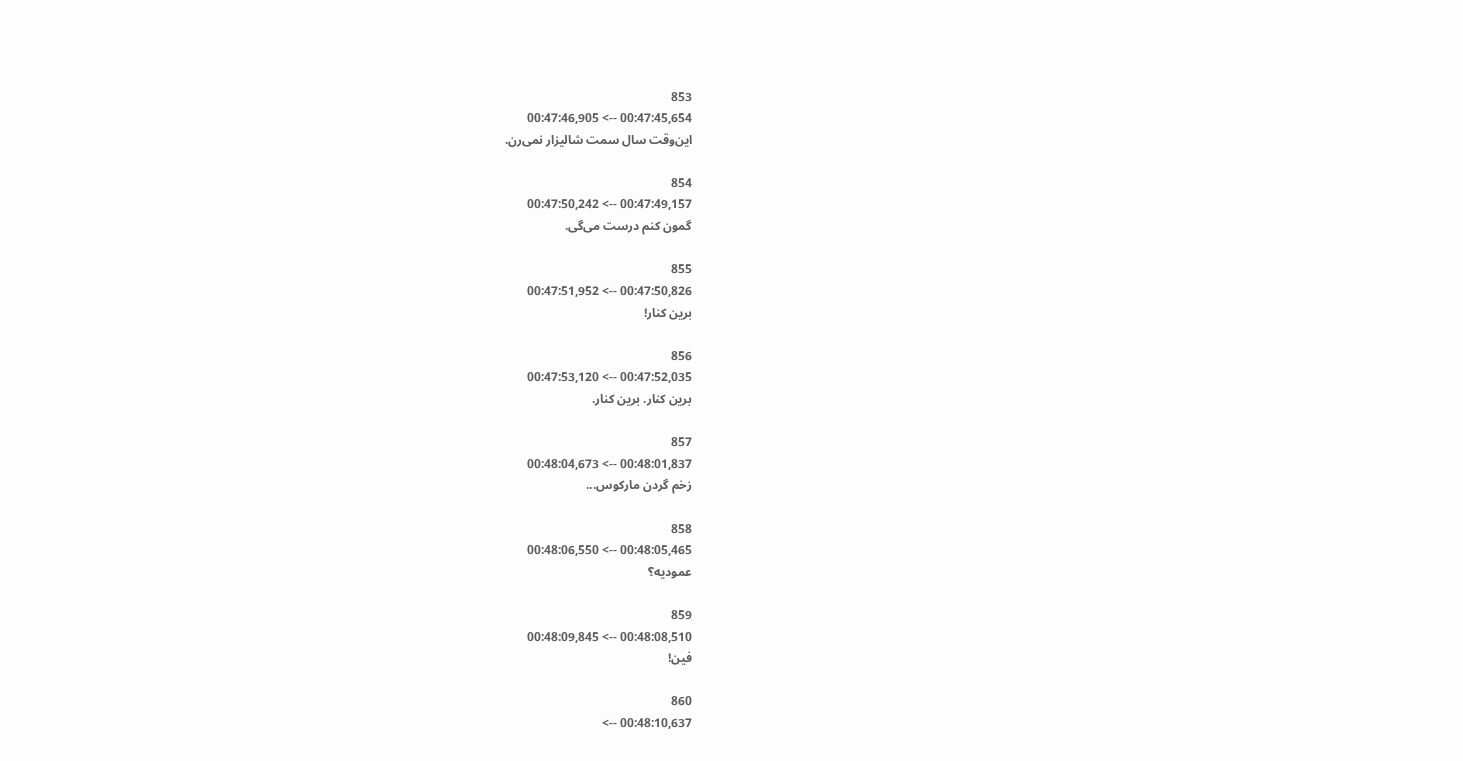853
00:47:45,654 --> 00:47:46,905
این‌وقت سال سمت شالیزار نمی‌رن.

854
00:47:49,157 --> 00:47:50,242
گمون کنم درست می‌گی.

855
00:47:50,826 --> 00:47:51,952
برین کنار!

856
00:47:52,035 --> 00:47:53,120
برین کنار. برین کنار.

857
00:48:01,837 --> 00:48:04,673
زخم گردن مارکوس...

858
00:48:05,465 --> 00:48:06,550
عمودیه؟

859
00:48:08,510 --> 00:48:09,845
فین!

860
00:48:10,637 -->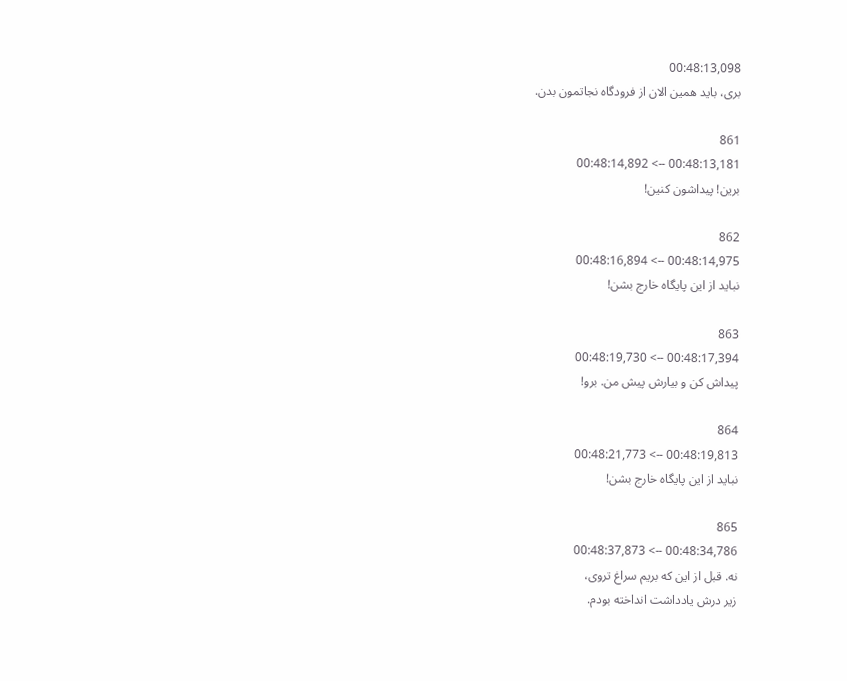00:48:13,098
بری، باید همین الان از فرودگاه نجاتمون بدن.

861
00:48:13,181 --> 00:48:14,892
برین! پیداشون کنین!

862
00:48:14,975 --> 00:48:16,894
نباید از این پایگاه خارج بشن!

863
00:48:17,394 --> 00:48:19,730
پیداش کن و بیارش پیش من. برو!

864
00:48:19,813 --> 00:48:21,773
نباید از این پایگاه خارج بشن!

865
00:48:34,786 --> 00:48:37,873
نه. قبل از این که بریم سراغ تروی،
زیر درش یادداشت انداخته بودم.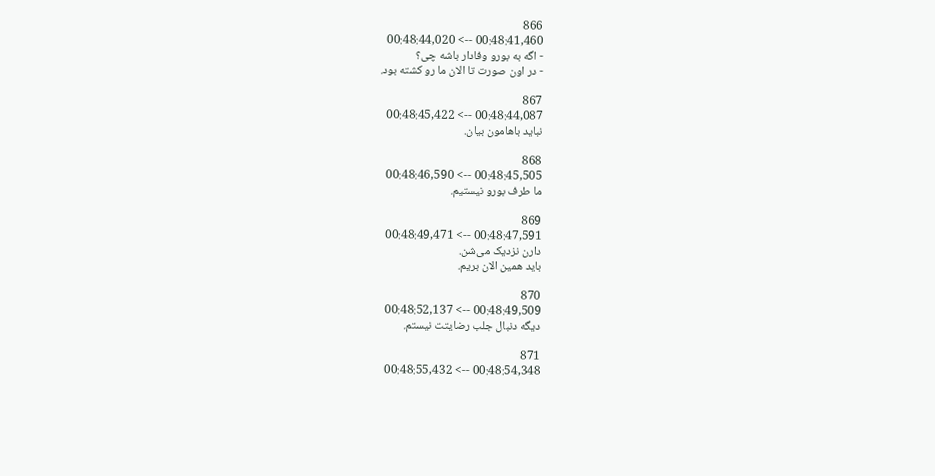866
00:48:41,460 --> 00:48:44,020
- اگه به بورو وفادار باشه چی؟
- در اون صورت تا الان ما رو کشته بود.

867
00:48:44,087 --> 00:48:45,422
نباید باهامون بیان.

868
00:48:45,505 --> 00:48:46,590
ما طرف بورو نیستیم.

869
00:48:47,591 --> 00:48:49,471
دارن نزدیک می‌شن.
باید همین الان بریم.

870
00:48:49,509 --> 00:48:52,137
دیگه دنبال جلب رضایتت نیستم.

871
00:48:54,348 --> 00:48:55,432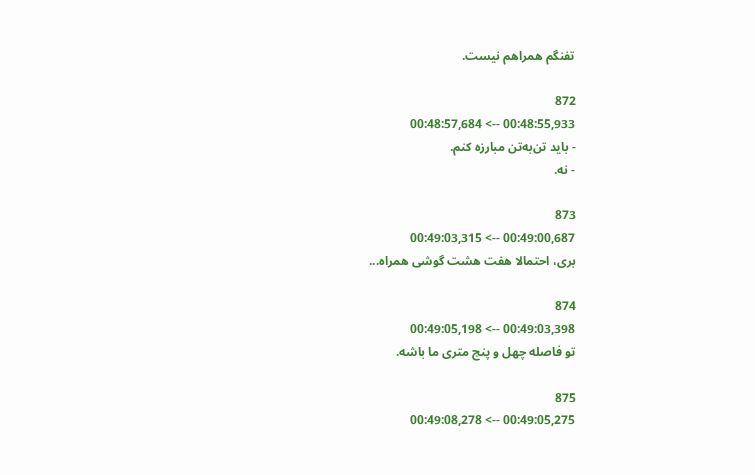تفنگم همراهم نیست.

872
00:48:55,933 --> 00:48:57,684
- باید تن‌به‌تن مبارزه کنم.
- نه.

873
00:49:00,687 --> 00:49:03,315
بری، احتمالا هفت هشت گوشی همراه...

874
00:49:03,398 --> 00:49:05,198
تو فاصله چهل و پنج متری ما باشه.

875
00:49:05,275 --> 00:49:08,278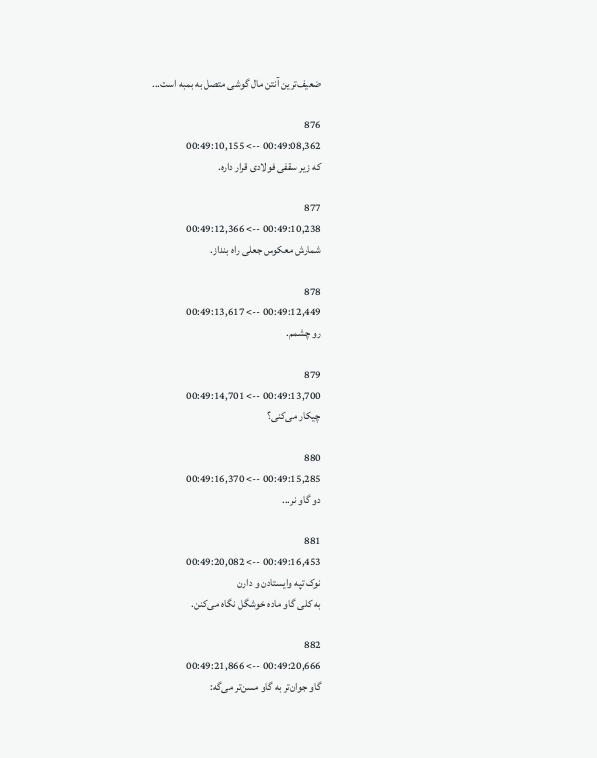ضعیف‌ترین آنتن مال گوشی متصل به بمبه است...

876
00:49:08,362 --> 00:49:10,155
که زیر سقفی فولادی قرار داره.

877
00:49:10,238 --> 00:49:12,366
شمارش معکوس جعلی راه بنداز.

878
00:49:12,449 --> 00:49:13,617
رو چشمم.

879
00:49:13,700 --> 00:49:14,701
چیکار می‌کنی؟

880
00:49:15,285 --> 00:49:16,370
دو گاو نر...

881
00:49:16,453 --> 00:49:20,082
نوک تپه وایستادن و دارن
به کلی گاو ماده خوشگل نگاه می‌کنن.

882
00:49:20,666 --> 00:49:21,866
گاو جوان‌تر به گاو مسن‌تر می‌گه: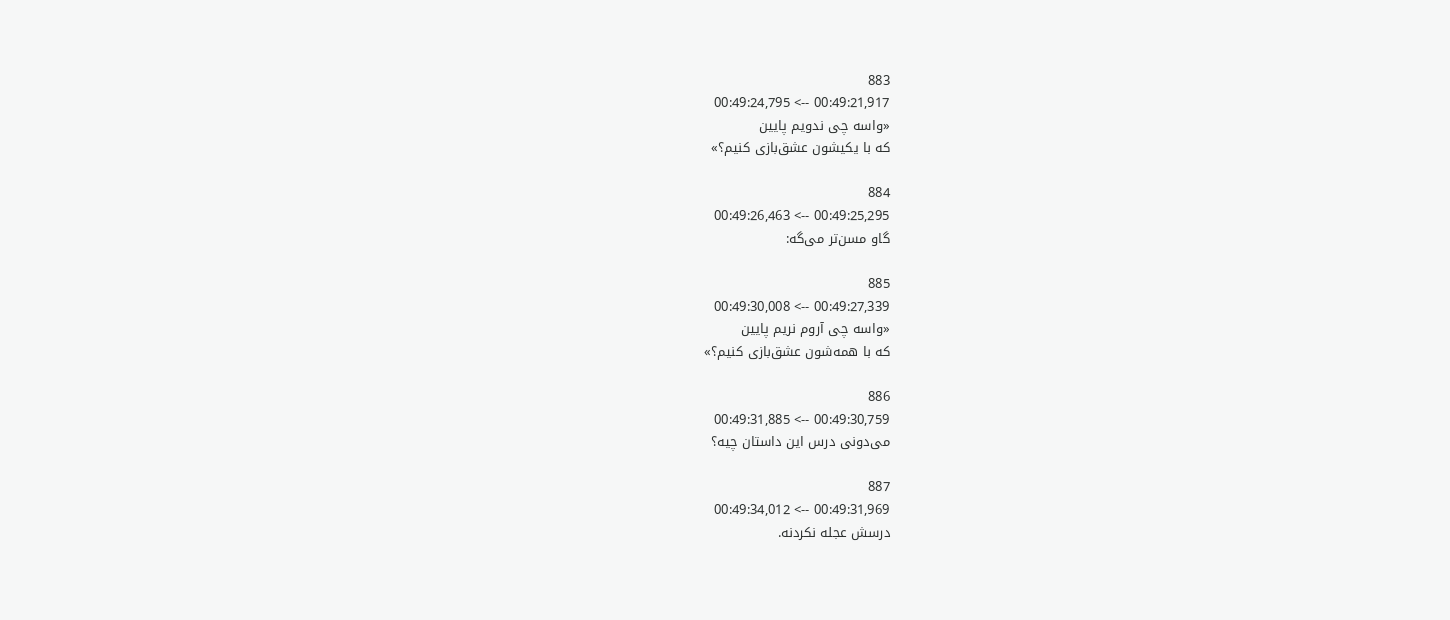883
00:49:21,917 --> 00:49:24,795
«واسه چی ندویم پایین
که با یکیشون عشق‌بازی کنیم؟»

884
00:49:25,295 --> 00:49:26,463
گاو مسن‌تر می‌گه:

885
00:49:27,339 --> 00:49:30,008
«واسه چی آروم نریم پایین
که با همه‌شون عشق‌بازی کنیم؟»

886
00:49:30,759 --> 00:49:31,885
می‌دونی درس این داستان چیه؟

887
00:49:31,969 --> 00:49:34,012
درسش عجله نکردنه.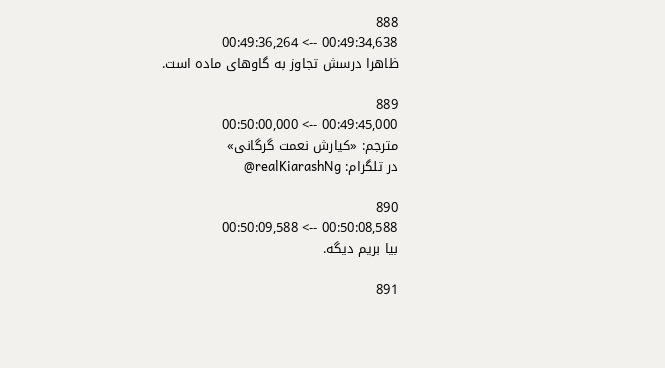888
00:49:34,638 --> 00:49:36,264
ظاهرا درسش تجاوز به گاوهای ماده است.

889
00:49:45,000 --> 00:50:00,000
مترجم: «کیارش نعمت گرگانی»
در تلگرام: realKiarashNg@

890
00:50:08,588 --> 00:50:09,588
بیا بریم دیگه.

891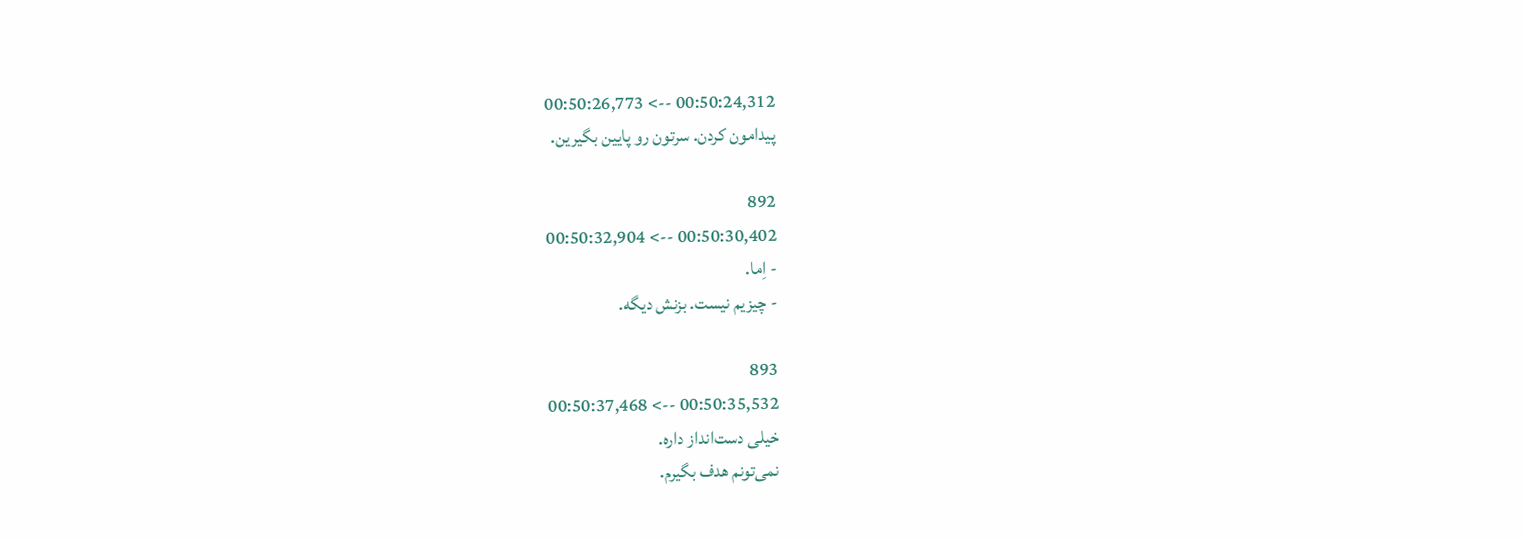00:50:24,312 --> 00:50:26,773
پیدامون کردن. سرتون رو پایین بگیرین.

892
00:50:30,402 --> 00:50:32,904
- اِما.
- چیزیم نیست. بزنش دیگه.

893
00:50:35,532 --> 00:50:37,468
خیلی دست‌انداز داره.
نمی‌تونم هدف بگیرم.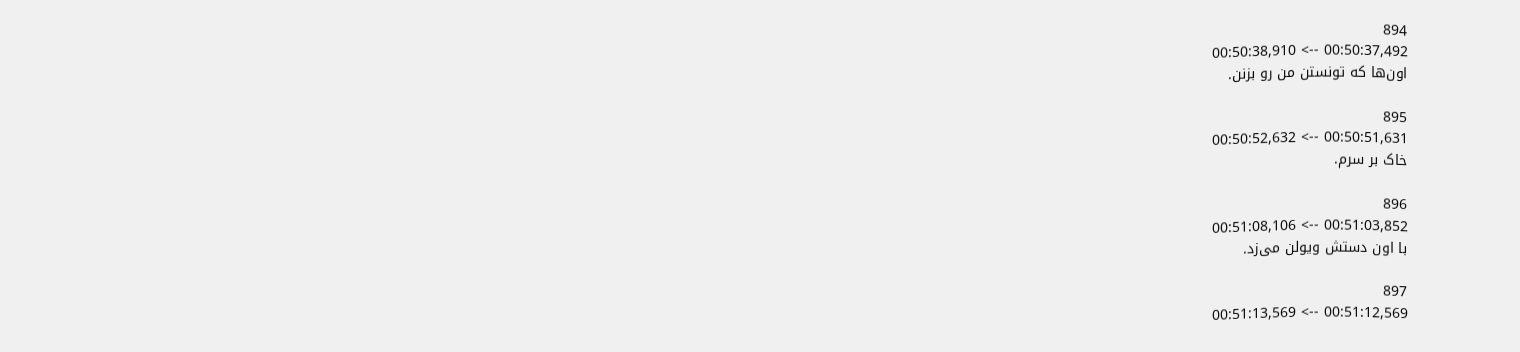894
00:50:37,492 --> 00:50:38,910
اون‌ها که تونستن من رو بزنن.

895
00:50:51,631 --> 00:50:52,632
خاک بر سرم.

896
00:51:03,852 --> 00:51:08,106
با اون دستش ویولن می‌زد.

897
00:51:12,569 --> 00:51:13,569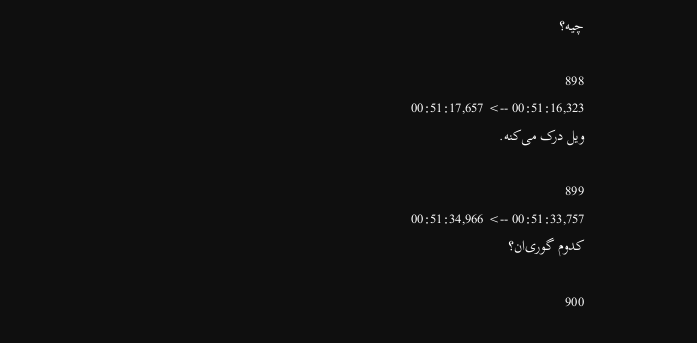چیه؟

898
00:51:16,323 --> 00:51:17,657
ویل درک می‌کنه.

899
00:51:33,757 --> 00:51:34,966
کدوم گوری‌ان؟

900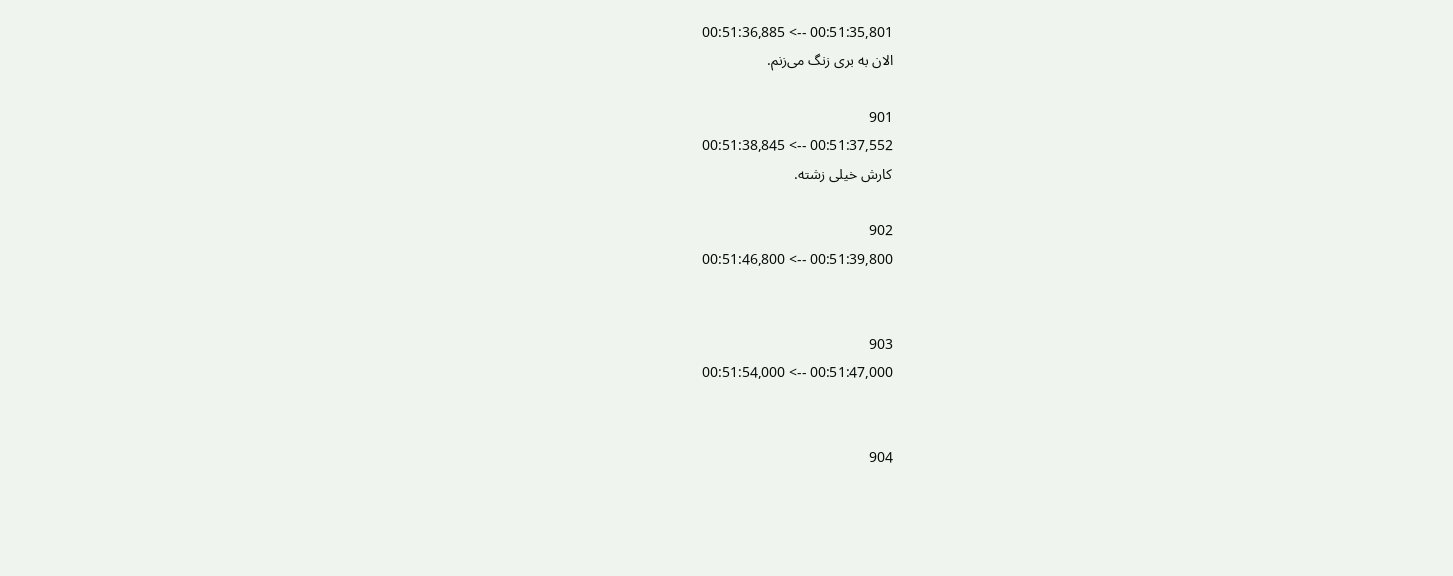00:51:35,801 --> 00:51:36,885
الان به بری زنگ می‌زنم.

901
00:51:37,552 --> 00:51:38,845
کارش خیلی زشته.

902
00:51:39,800 --> 00:51:46,800


903
00:51:47,000 --> 00:51:54,000


904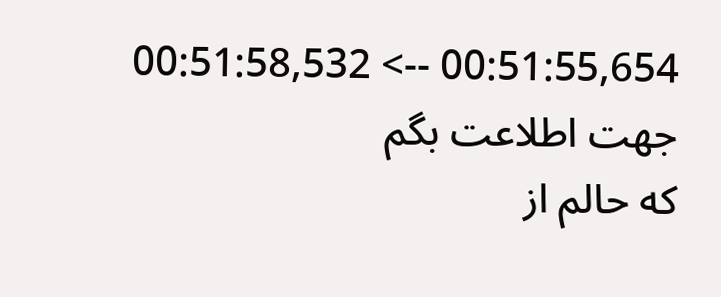00:51:55,654 --> 00:51:58,532
جهت اطلاعت بگم
که حالم از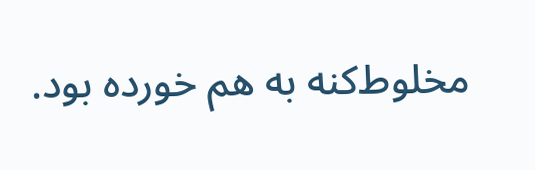مخلوط‌کنه به هم خورده بود.